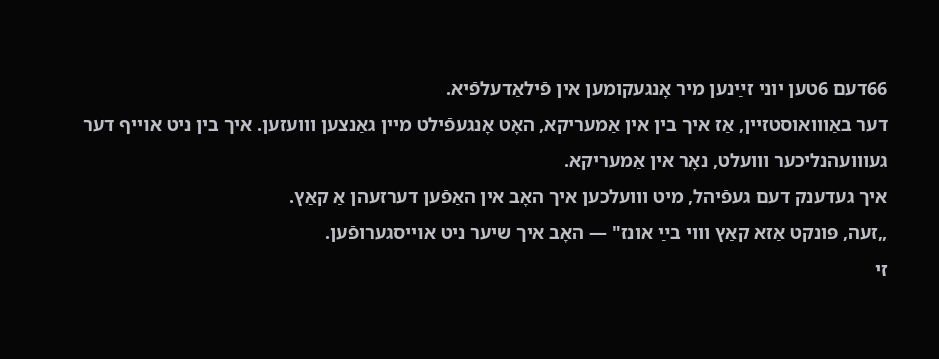66דעם 6טען יוני זײַנען מיר אָנגעקומען אין פֿילאַדעלפֿיא.
דער באַװואוסטזיין, אַז איך בין אין אַמעריקא, האָט אָנגעפֿילט מיין גאַנצען װועזען. איך בין ניט אױיף דער געװועהנליכער װועלט, נאָר אין אַמעריקא.
איך געדענק דעם געפֿיהל, מיט װועלכען איך האָב אין האַפֿען דערזעהן אַ קאַץ.
„זעה, פּונקט אַזא קאַץ װוי בײַ אונז" — האָב איך שיער ניט אױיסגערופֿען.
זי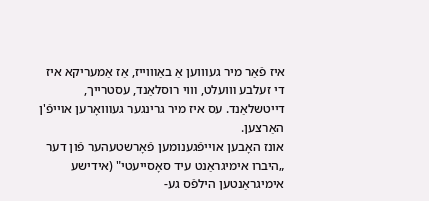איז פֿאַר מיר געװוען אַ באַװוייז, אַז אַמעריקא איז די זעלבע װועלט, װוי רוסלאַנד, עסטרייך, דייטשלאַנד. עס איז מיר גרינגער געװואָרען אױיפֿ'ן האַרצען.
אונז האָבען אױיפֿגענומען פֿאָרשטעהער פֿון דער „היברו אימיגראַנט עיד סאָסייעטי" (אידישע אימיגראַנטען הילפֿס גע-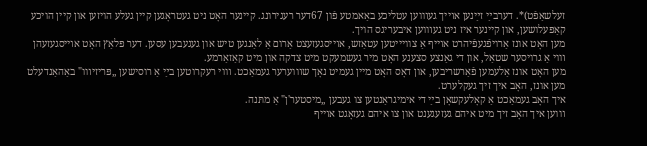זעלשאַפֿט)*. דערבײַ זײַנען אױיך געװוען עטליכע באַאמטע פֿון 67דער רעגירונג. קיינער האָט ניט געטראָגען קיין געלע הויזען און קיין הויכע קאַפּעלושען, און קיינער איז ניט געװוען איבעריגס הויך.
מען האָט אונז אַרויפֿגעפֿיהרט אױיף אַ צוויייטען עטאַזש, אױיסגעזעצט אַרום אַ לאַנגען טיש און געגעבען עסען. דער פּלאַץ האָט אױיסגעזעהן װוי אַ גרויסער שטאַל, און די גאַנצע סצענע האָט מיר געשמעקט מיט צדקה און מיט קאַזאַרמע.
מען האָט אונז אַלעמען פֿאַרשריבען, און דאָס האָט מיין געמיט נאָך שװוערער געמאַכט. װוי רעקרוטען בײַ אַ רוסישען „פּריזיװו" באַהאַנדעלט מען אונז, האָב איך זיך געקלערט.
איך האָב געמאַכט אַ קאָלעקשאָן בײַ די אימיגראַנטען צו געבען „מיסטער'ן" אַ מתּנה.
װוען איך האָב זיך מיט איהם געזעגענט און צו איהם געזאָגט אױיף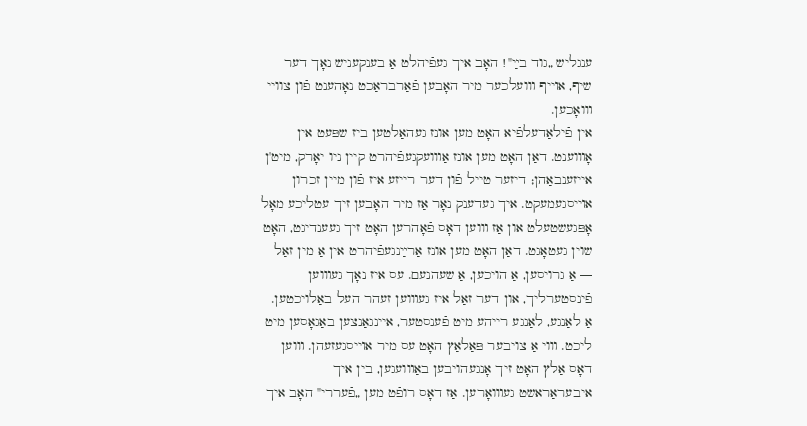ענגליש „גוד בײַ"! האָב איך געפֿיהלט אַ בענקעניש נאָך דער שיף, אױיף װועלכער מיר האָבען פֿאַרבראַכט נאָהענט פֿון צוויי װואָכען.
אין פֿילאַדעלפֿיא האָט מען אונז געהאַלטען ביז שפּעט אין אָװוענט. דאַן האָט מען אונז אַװועקגעפֿיהרט קיין ניו יאָרק, מיט'ן אייזענבאַהן; דיזער טייל פֿון דער רייזע איז פֿון מיין זכרון אױיסגעמעקט. איך געדענק נאָר אַז מיר האָבען זיך עטליכע מאָל אָפּגעשטעלט און אַז װוען דאָס פֿאָהרען האָט זיך געענדיגט, האָט שוין געטאָגט. דאַן האָט מען אונז אַרײַנגעפֿיהרט אין אַ מין זאַל — אַ גרויסען, אַ הויכען, אַ שעהנעם. עס איז נאָך געװוען פֿינסטערליך, און דער זאַל איז געװוען זעהר העל באַלויכטען. אַ לאַנגע, לאַנגע רייהע מיט פֿענסטער, איינגאַנצען באַגאָסען מיט ליכט. װוי אַ צויבער פּאַלאַץ האָט עס מיר אױיסגעזעהן. װוען דאָס אַלץ האָט זיך אָנגעהויבען באַװועגען, בין איך איבעראַראשט געװואָרען. אַז דאָס רופֿט מען „פֿעררי" האָב איך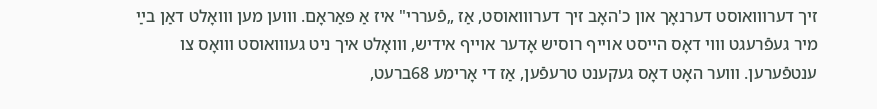זיך דערװואוסט דערנאָך און כ'האָב זיך דערװואוסט, אַז „פֿעררי" איז אַ פּאַראָם. װוען מען װואָלט דאַן בײַ מיר געפֿרעגט װוי דאָס הייסט אױיף רוסיש אָדער אױיף אידיש, װואָלט איך ניט געװואוסט װואָס צו ענטפֿערען. װוער האָט דאָס געקענט טרעפֿען, אַז די אָרימע 68ברעט,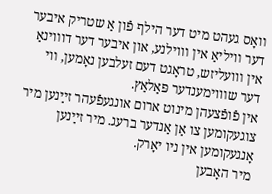װאָס געהט מיט דער הילף פֿון אַ שטריק איבער דער װיליאַ אין װוילנע, און איבער דער דוװינאַ אין װועליזש, טראָגט דעם זעלבען נאָמען, װי דער שװוימענדער פּאַלאַץ.
אין פֿופֿצעהן מינוט ארום אונגעפֿעהר זײַנען מיר צוגעקומען צו אַן אַנדער ברעג. מיר זײַנען אָנגעקומען אין ניו יאָרק.
מיר האָבען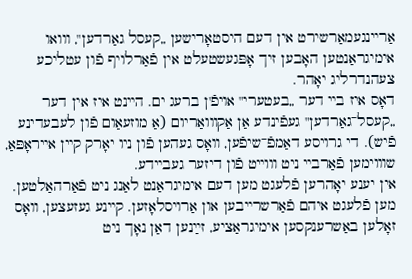אַרײנגעמאַרשירט אין דעם היסטאָרישען „קעסל גאַרדען", װואו אימיגראַנטען האָבען זיך אָפּגעשטעלט אין פֿאַרלויף פֿון עטליכע צעהנדרליג יאָהר.
דאָס איז בײ דער „בעטערי" אױפֿ'ן ברעג ים. הײנט איז אין דער „קעסל־גאַרדען" געפֿינדע אַן אַקװואַריום (אַ מוזעאַום פֿון לעבעדינע פֿיש). די גרױסע דאַמפֿ־שיפֿען, װאָס געהען פֿון ניו יאָרק קײן אײראָפּאַ, שװוימען פֿאַרבײ ניט װוײט פֿון דיזער געבײדע.
אין יענע יאָהרען פֿלעגט מען דעם אימיגראַנט לאַנג ניט פֿאַרהאַלטען. מען פֿלעגט איהם פֿאַרשרײבען און אַרױסלאָזען. קײנע געזעצען, װאָס זאָלען באַשרענקסען אימיגראַציע, זײַנען דאַן נאָך ניט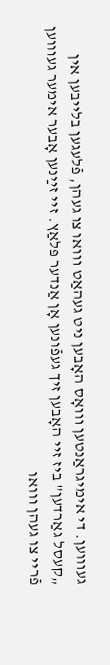געװוען. די אימיגראַנטען װואָס האָבען ניט געהאַט װואו צו געהן, פֿלעגען בלײבען אין „קעסל גאַרדען" ביז זײ האָבען זיך געפֿונען אָן אַנדער פּלאַץ. זײ זײַנען אָבער אימער געװוען פֿרײ צו געהן װואו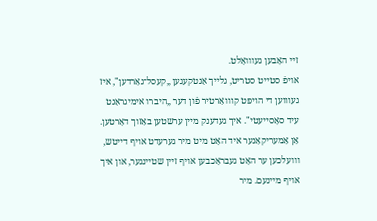זײ האָבען געװואָלט.
אױפֿ סטײט סטריט, גלײך אַנטקעגען „קעסל־גאַרדען", איז געװוען די הױפּט קװואַרטיר פֿון דער „היברו אימיגראַנט עיד סאָסײעטי". איך געדענק מײן ערשטען באַזוך דאָרטען. אַן אַמעריקאַנער איד האָט מיט מיר גערעדט אױף דײטש, װועלכען ער האָט געבראָכבען אױף זײן שטײנגער, און איך אױף מײנעם. מיר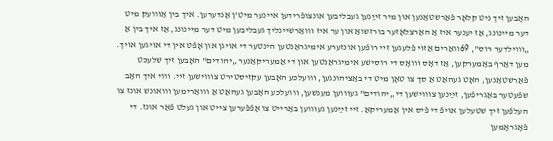האָבען זיך ניט קלאָר פֿאַרשטאַנען און מיר זײַנען געבליבען אונצופֿרידען אײנער מיט'ן אַנדערען. איך בין אַװועק מיט דער מײנונג, אַז יענער איז אַ האַרצלאָזער בורזשואַ און ער איז װואַרשײנליך געבליבען מיט דער מײנונג, אַז איך בין אַ „װוילדער רוס", 69װאַרים אַזױ פֿלעגען זײ רופֿען אונזערע אימיגראַנטען הינטער די אױגן און אָפֿט אין די אױגען אױך.
מען דאַרף באַמערקען, אַז דאָס װואָס די רוסישע אימיגראַנטען און די אַמעריקאַנער „יהודים" האָבען זיך שלעכט פֿאַרשטאַנען, האָט געהאַט אַ סך צו טאָן מיט די באַציהונגען, װועלכע האָבען עקזיסטירט צװוישען זײ. װוי איך האָב שפֿעטער באַגריפֿען, זײַנען צװוישען די „יהודים" געװוען מענשען, װועלכע האָבען געהאַט אַ װואַרימען װואונש אונז צו העלפֿען זיך שטעלען אױפֿ די פֿיס אין אַמעריקאַ. זײ זײַנען געװוען באַרײט צו אָפֿפֿערען צײט און געלט פֿאַר אונז. די פֿאָגראָמען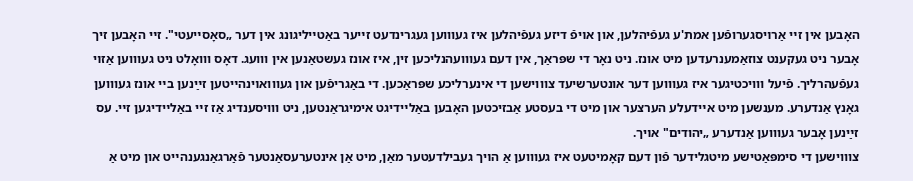האָבען אין זײ אַרױסגערופֿען אמת'ע געפֿיהלען, און אױפֿ דיזע געפֿיהלען איז געװוען געגרינדעט זײער באַטײליגונג אין דער „סאָסײעטי". זײ האָבען זיך אָבער ניט געקענט צוזאַמענרעדען מיט אונז. ניט נאָר די שפּראַך, אין דעם געװועהנליכען זין, איז אונז געשטאַנען אין װועג. דאָס װואָלט ניט געװוען אַזױ געפֿעהרליך. פֿיעל װויכטיגער איז געװוען דער אונטערשיעד צװוישען די אינערליכע שפּראַכען. די באַגריפֿען און געװואױנהײטען זײַנען בײ אונז געװוען גאָנץ אַנדערע. מענשען מיט אײדעלע הערצער און מיט די בעסטע אַבזיכטען האָבען באַלײדיגט אימיגראַנטען, ניט װויסענדיג אַז זײ באַלײדיגען זײ. עס זײַנען אָבער געװוען אַנדערע „יהודים" אױך.
צװוישען די סימפּאַטישע מיטגלידער פֿון דעם קאָמיטעט איז געװוען אַ הױך געבילדעטער מאַן, מיט אַן אינטערעסאַנטער פֿאַרגאַנגענהײט און מיט אַ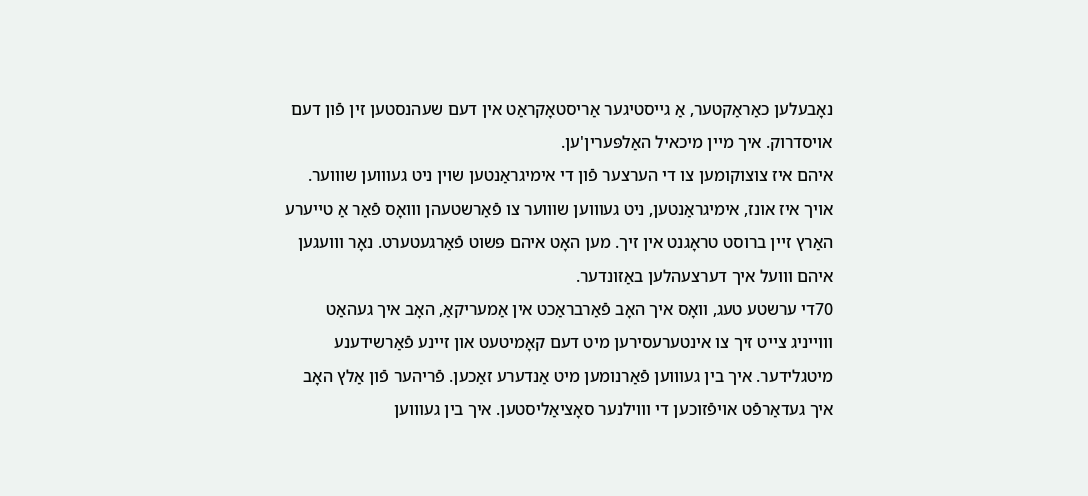נאָבעלען כאַראַקטער, אַ גײסטיגער אַריסטאָקראַט אין דעם שעהנסטען זין פֿון דעם אױסדרוק. איך מײן מיכאיל האַלפּערין'ען.
איהם איז צוצוקומען צו די הערצער פֿון די אימיגראַנטען שױן ניט געװוען שװוער. אױך איז אונז, אימיגראַנטען, ניט געװוען שװוער צו פֿאַרשטעהן װואָס פֿאַר אַ טײערע האַרץ זײן ברוסט טראָגנט אין זיך. מען האָט איהם פּשוט פֿאַרגעטערט. נאָר װועגען איהם װועל איך דערצעהלען באַזונדער.
70די ערשטע טעג, װאָס איך האָב פֿאַרבראַכט אין אַמעריקאַ, האָב איך געהאַט װוײניג צײט זיך צו אינטערעסירען מיט דעם קאָמיטעט און זײנע פֿאַרשידענע מיטגלידער. איך בין געװוען פֿאַרנומען מיט אַנדערע זאַכען. פֿריהער פֿון אַלץ האָב איך געדאַרפֿט אױפֿזוכען די װוילנער סאָציאַליסטען. איך בין געװוען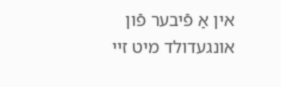אין אַ פֿיבער פֿון אונגעדולד מיט זײ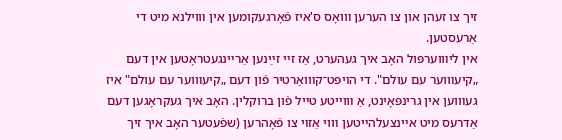זיך צו זעהן און צו הערען װואָס ס'איז פֿאָרגעקומען אין װוילנא מיט די אַרעסטען.
אין ליװוערפּול האָב איך געהערט, אַז זײ זײַנען אַרײנגעטראָטען אין דעם „קיעװוער עם עולם". די הױפּט־קװואַרטיר פֿון דעם „קיעװוער עם עולם" איז געװוען אין גרינפּאָינט, אַ װוײטע טײל פֿון ברוקלין. האָב איך געקראָגען דעם אַדרעס מיט אײנצעלהײטען װוי אַזױ צו פֿאָהרען (שפֿעטער האָב איך זיך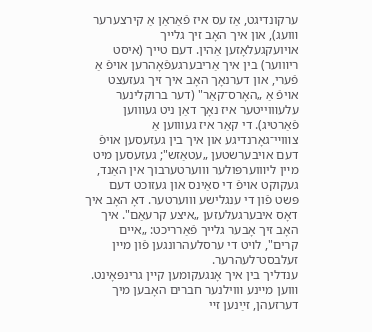ערקונדיגט, אַז עס איז פֿאַראַן אַ קירצערער װועג), און איך האָב זיך גלײך אױועקגעלאָזען אַהין. דעם טײך (איסט ריװוער) בין איך אַריבערגעפֿאָהרען אױפֿ אַ פֿערי, און דערנאָך האָב איך זיך געזעצט אױפֿ אַ „האָרס־קאַר" (דער ברוקלינער עלעװוייטער איז נאָך דאַן ניט געװוען פֿאַרטיג). די קאַר איז געװוען אַ צװוײ־גאָרנדיגע און איך בין געזעסען אױפֿ דעם אױבערשטען „עטאַזש"; געזעסען מיט מײן ליװוערפּולער װוערטערבוך אין האַנד, געקוקט אױפֿ די סאַינס און געזוכט דעם פּשט פֿון די ענגלישע װוערטער. דאָ האָב איך דאָס איבערגעלעזען „איצע קרעאַם". איך האָב זיך אָבער גלײך פֿאַרריכט: „אײם קרים", לױט די ערסלעהרונגען פֿון מײן זעלבסט־לעהרער.
ענדליך בין איך אָנגעקומען קײן גרינפּאָינט. װוען מײנע װוילנער חברים האָבען מיך דערזעהן, זײַנען זײ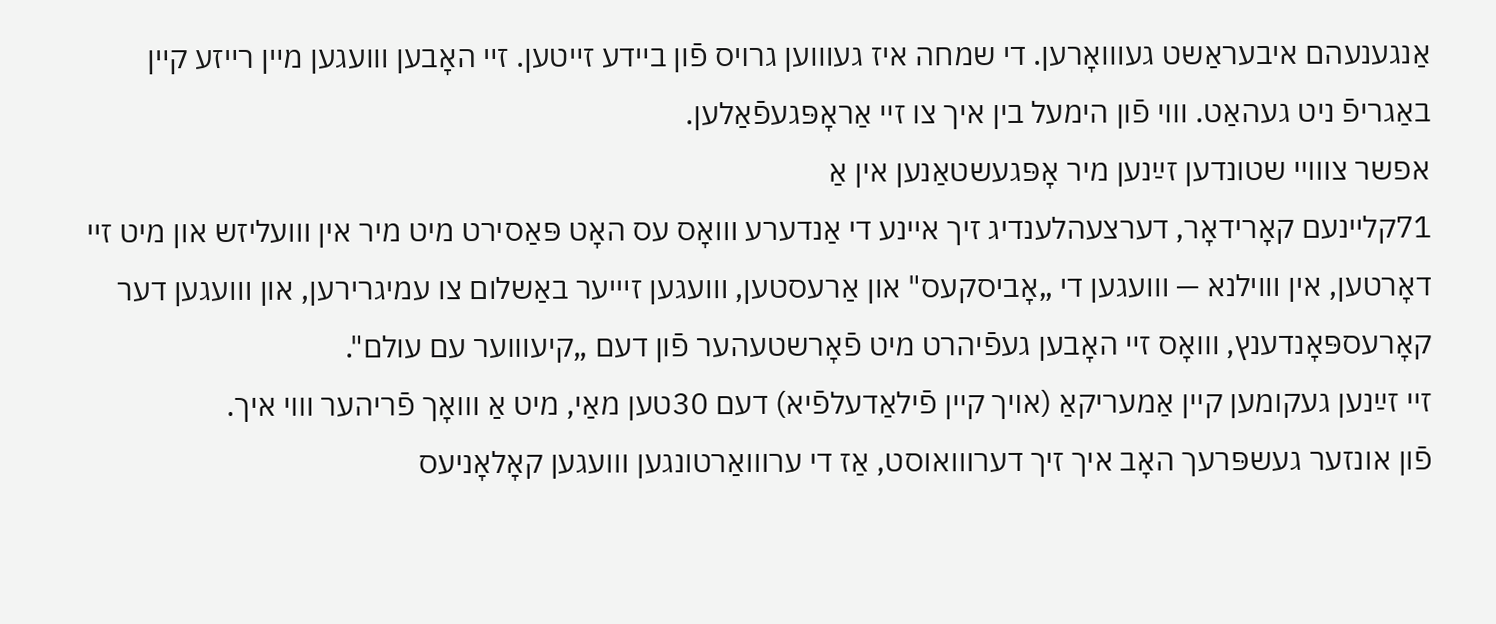אַנגענעהם איבעראַשט געװואָרען. די שמחה איז געװוען גרױס פֿון בײדע זײטען. זײ האָבען װועגען מײן רײזע קײן באַגריפֿ ניט געהאַט. װוי פֿון הימעל בין איך צו זײ אַראָפּגעפֿאַלען.
אפשר צװוײ שטונדען זײַנען מיר אָפּגעשטאַנען אין אַ
71קלײנעם קאָרידאָר, דערצעהלענדיג זיך אײנע די אַנדערע װואָס עס האָט פּאַסירט מיט מיר אין װועליזש און מיט זײ דאָרטען, אין װוילנא — װועגען די „אָביסקעס" און אַרעסטען, װועגען זײיער באַשלום צו עמיגרירען, און װועגען דער קאָרעספּאָנדענץ, װואָס זײ האָבען געפֿיהרט מיט פֿאָרשטעהער פֿון דעם „קיעװוער עם עולם".
זײ זײַנען געקומען קײן אַמעריקאַ (אױך קײן פֿילאַדעלפֿיא) דעם 30טען מאַי, מיט אַ װואָך פֿריהער װוי איך.
פֿון אונזער געשפּרעך האָב איך זיך דערװואוסט, אַז די ערװואַרטונגען װועגען קאָלאָניעס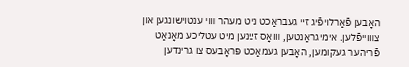האָבען פֿאַרלױפֿיג זײ געבראַכט ניט מעהר װוי ענטוישונגען און צװוייפֿלען. אימיגראַנטען, װואָס זײַנען מיט עטליכע מאָנאַט פֿריהער געקומען, האָבען געמאַכט פּראָבעס צו גרינדען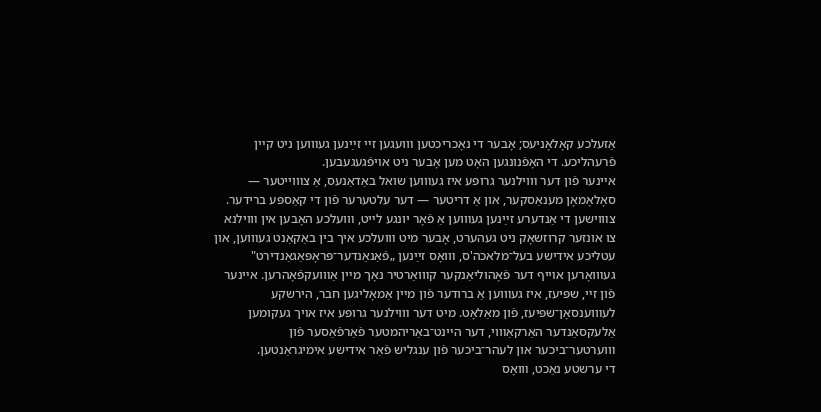אַזעלכע קאָלאָניעס; אָבער די נאָכריכטען װועגען זײ זײַנען געװוען ניט קײן פֿרעהליכע. די האָפֿנונגען האָט מען אָבער ניט אױפֿגעגעבען.
אײנער פֿון דער װוילנער גרופּע איז געװוען שואל באַדאַנעס, אַ צװוייטער — סאָלאָמאָן מענאַסקער, און אַ דריטער — דער עלטערער פֿון די קאַספּע ברידער. צװוישען די אַנדערע זײַנען געװוען אַ פֿאָר יונגע לײט, װועלכע האָבען אין װוילנא צו אונזער קרוזשאָק ניט געהערט, אָבער מיט װועלכע איך בין באַקאַנט געװוען, און עטליכע אידישע בעל־מלאכה'ס, װואָס זײַנען „פֿאַנאַנדער־פּראָפּאַגאַנדירט" געװואָרען אױיף דער פֿאָהוליאַנקער קװואַרטיר נאָך מײן אַװועקפֿאָהרען. אײנער פֿון זײ, שפּיעז, איז געװוען אַ ברודער פֿון מײן אַמאָליגען חבר, הירשקע לעװוענסאָן־שפּיעז, פֿון מאַלאָט. מיט דער װוילנער גרופּע איז אױך געקומען אַלעקסאַנדער האַרקאַװוי, דער הײנט־באַריהמטער פֿאַרפֿאַסער פֿון װוערטער־ביכער און לעהר־ביכער פֿון ענגליש פֿאַר אידישע אימיגראַנטען.
די ערשטע נאַכט, װואָס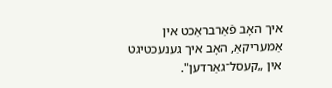איך האָב פֿאַרבראַכט אין אַמעריקאַ, האָב איך גענעכטיגט אין „קעסל־גאַרדען".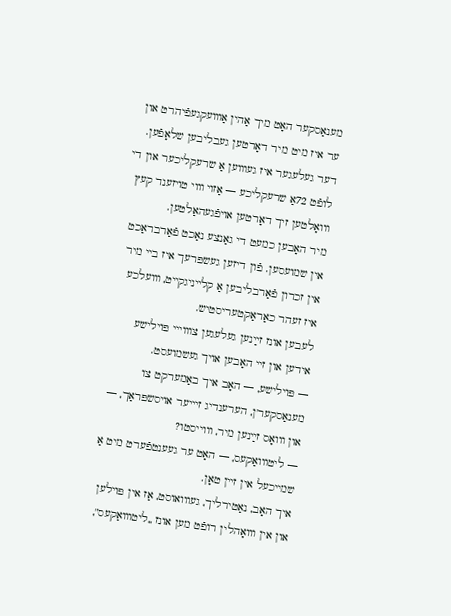מענאַסקער האָט מיך אַהין אַװועקגעפֿיהרט און ער איז מיט מיר דאָרטען געבליבען שלאָפֿען. דער געלעגער איז געװוען אַ שרעקליכער און די לופֿט 72אַ שרעקליכע — אַזױ װוי טױזענד קעץ װואָלטען זיך דאָרטען אױפֿגעהאַלטען.
מיר האָבען כמעט די גאַנצע נאַכט פֿאַרבראַכט אין שמועסען. פֿון דיזען געשפּרעך איז בײ מיר אין זכרון פֿאַרבליבען אַ קלײניגקײט, װועלכע איז זעהר כאַראַקטעריסטיש.
לעבען אונז זײַנען געלעגען צװוייי פּױלישע אידען און זײ האָבען אױך געשמועסט.
— פּױלישע, — האָב איך באַמערקט צו מענאַסקער'ן, הערענדיג זײיער אױסשפּראַך, — און װואָס זײַנען מיר, װוייסטו?
— ליטװואַקעס, — האָט ער געענטפֿערט מיט אַ שמײכעל אין זײן טאָן.
איך האָב, נאַטירליך, געװואוסט, אַז אין פּױלען און אין װואָהלין רופֿט מען אונז „ליטװואַקעס",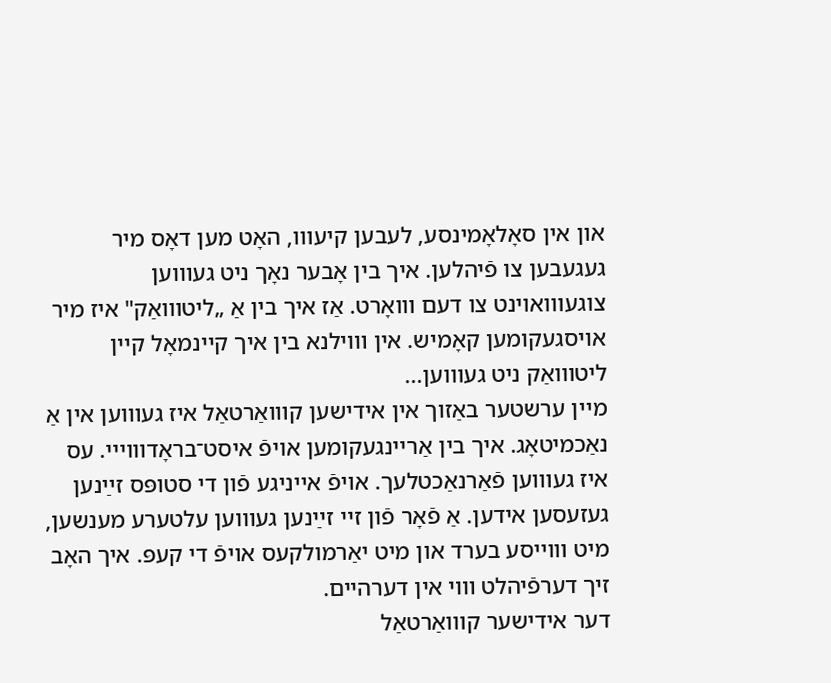און אין סאָלאָמינסע, לעבען קיעװו, האָט מען דאָס מיר געגעבען צו פֿיהלען. איך בין אָבער נאָך ניט געװוען צוגעװואױנט צו דעם װואָרט. אַז איך בין אַ „ליטװואַק" איז מיר אױסגעקומען קאָמיש. אין װוילנא בין איך קײנמאָל קײן ליטװואַק ניט געװוען...
מײן ערשטער באַזוך אין אידישען קװואַרטאַל איז געװוען אין אַ נאַכמיטאָג. איך בין אַרײנגעקומען אױפֿ איסט־בראָדװוייי. עס איז געװוען פֿאַרנאַכטלעך. אױפֿ אײניגע פֿון די סטופּס זײַנען געזעסען אידען. אַ פֿאָר פֿון זײ זײַנען געװוען עלטערע מענשען, מיט װוייסע בערד און מיט יאַרמולקעס אױפֿ די קעפּ. איך האָב זיך דערפֿיהלט װוי אין דערהיים.
דער אידישער קװואַרטאַל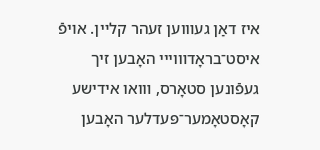איז דאַן געװוען זעהר קלײן. אױפֿ איסט־בראָדװוייי האָבען זיך געפֿונען סטאָרס, װואו אידישע קאָסטאָמער־פּעדלער האָבען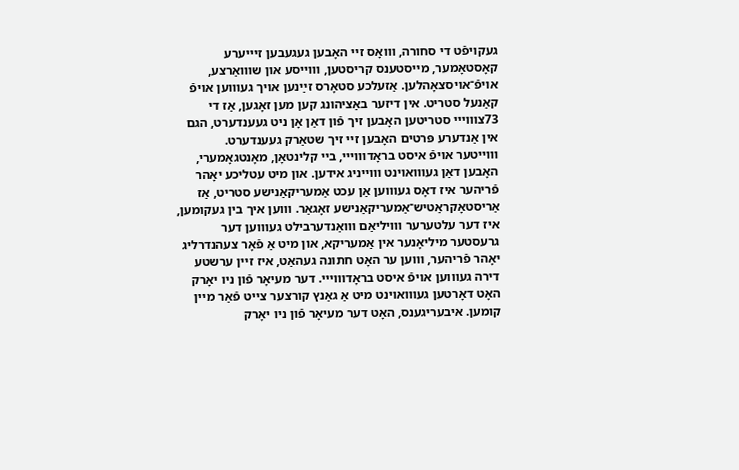געקױפֿט די סחורה, װואָס זײ האָבען געגעבען זײיערע קאָסטאָמער, מײסטענס קריסטען, װוייסע און שװואַרצע, אױפֿ־אױסצאָהלען. אַזעלכע סטאָרס זײַנען אױך געװוען אױפֿ קאַנעל סטריט. אין דיזער באַציהונג קען מען זאָגען, אַז די 73צװוייי סטריטען האָבען זיך פֿון דאַן אָן ניט געענדערט, הגם אין אַנדערע פּרטים האָבען זײ זיך שטאַרק געענדערט.
װוייטער אױפֿ איסט בראָדװוייי, בײ קלינטאָן, מאָנטגאָמערי, האָבען דאַן געװואוינט װוייניג אידען. און מיט עטליכע יאָהר פֿריהער איז דאָס געװוען אַן עכט אַמעריקאַנישע סטריט, אַז אַריסטאָקראַטיש־אַמעריקאַנישע זאָגאַר. װוען איך בין געקומען, איז דער עלטערער װויליאַם װואַנדערבילט געװוען דער גרעסטער מיליאָנער אין אַמעריקא, און מיט אַ פֿאָר צעהנדרליג יאָהר פֿריהער, װוען ער האָט חתונה געהאַט, איז זײן ערשטע דירה געװוען אױפֿ איסט בראָדװוייי. דער מעיאָר פֿון ניו יאָרק האָט דאָרטען געװואוינט מיט אַ גאַנץ קורצער צײט פֿאַר מײן קומען. איבעריגענס, האָט דער מעיאָר פֿון ניו יאָרק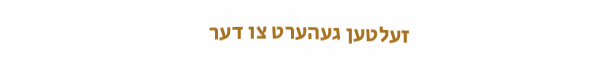זעלטען געהערט צו דער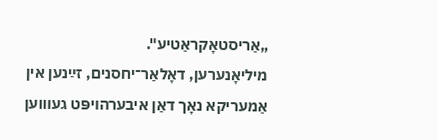„אַריסטאָקראַטיע".
מיליאָנערען, דאָלאַר־יחסנים, זײַנען אין אַמעריקא נאָך דאַן איבערהױפּט געװוען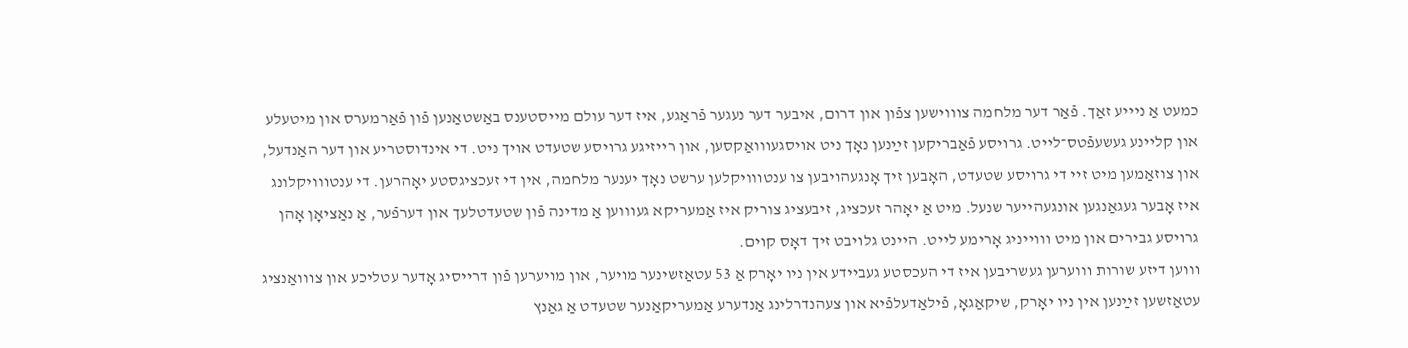כמעט אַ נײיע זאַך. פֿאַר דער מלחמה צװוישען צפֿון און דרום, איבער דער נעגער פֿראַגע, איז דער עולם מײסטענס באַשטאַנען פֿון פֿאַרמערס און מיטעלע און קלײנע געשעפֿטס־לײט. גרױסע פֿאַבריקען זײַנען נאָך ניט אױסגעװואַקסען, און רײזיגע גרױסע שטעדט אױך ניט. די אינדוסטריע און דער האַנדעל, און צוזאַמען מיט זײ די גרױסע שטעדט, האָבען זיך אָנגעהױבען צו ענטװויקלען ערשט נאָך יענער מלחמה, אין די זעכציגסטע יאָהרען. די ענטװויקלונג איז אָבער געגאַנגען אונגעהײער שנעל. מיט אַ יאָהר זעכציג, זיבעציג צוריק איז אַמעריקא געװוען אַ מדינה פֿון שטעדטלעך און דערפֿער, אַ נאַציאָן אָהן גרױסע גבירים און מיט װוייניג אָרימע לײט. הײנט גלױבט זיך דאָס קױם.
װוען דיזע שורות װוערען געשריבען איז די העכסטע געבײדע אין ניו יאָרק אַ 53 עטאַזשינער מױער, און מױערען פֿון דרײסיג אָדער עטליכע און צװואַנציג עטאַזשען זײַנען אין ניו יאָרק, שיקאַגאָ, פֿילאַדעלפֿיא און צעהנדרלינג אַנדערע אַמעריקאַנער שטעדט אַ גאַנץ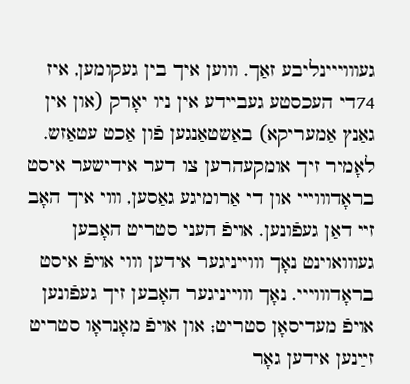געװוייינליבע זאַך. װוען איך בין געקומען, איז 74די העכסטע געבײדע אין ניו יאָרק (און אין גאַנץ אַמעריקא) באַשטאַנגען פֿון אַכט עטאַזש.
לאָמיר זיך אומקעהרען צו דער אידישער איסט בראָדװוייי און די אַרומיגע גאַסען, װוי איך האָב זײ דאַן געפֿונען. אױפֿ העני סטריט האָבען געװואוינט נאָך װוייניגער אידען װוי אױפֿ איסט בראָדװוייי. נאָך װוייניגער האָבען זיך געפֿונען אױפֿ מעדיסאָן סטריט; און אױפֿ מאָנראָו סטריט זײַנען אידען גאָר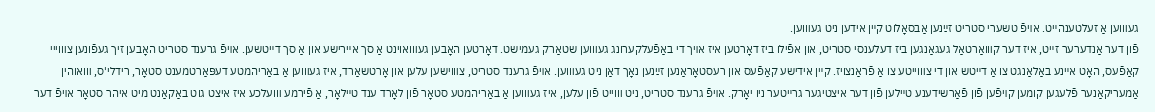געװוען אַ זעלטענהײט. אױפֿ טשערי סטריט זײַנען אַבסאָלוט קײן אידען ניט געװוען.
פֿון דער אַנדערער זײט, איז דער קװואַרטאַל געגאַנגען ביז דעלענסי סטריט, און אפֿילו ביז דאָרטען איז אױך די באַפֿעלקערונג געװוען שטאַרק געמישט. דאָרטען האָבען געװואוינט אַ סך אײרישע און אַ סך דײטשען. אױפֿ גרענד סטריט האָבען זיך געפֿונען צװוייי קאַפֿעס, האָט אײנע באַלאַנגט צו אַ דײטש און די צװוייטע צו אַ פֿראַנצויז. קײן אידישע קאַפֿעס און רעסטאָראַנען זײַנען נאָך דאַן ניט געװוען. אױפֿ גרענד סטריט, צװוישען עלען און אָרטשאַרד, איז געװוען אַ באַריהמטע דעפּאַרטמענט סטאָר, רידלי'ס, װואוהין אַמעריקאַנער פֿלעגען קומען קױפֿען פֿון פֿאַרשידענע טײלען פֿון דער איצטיגער גרײטער ניו יאָרק. אױפֿ גרענד סטריט, ניט װוייט פֿון עלען, איז געװוען אַ באַריהמטע סטאָר פֿון לאָרד ענד טײלאָר, אַ פֿירמע װועלכע איז איצט גוט באַקאַנט מיט איהר סטאָר אױפֿ דער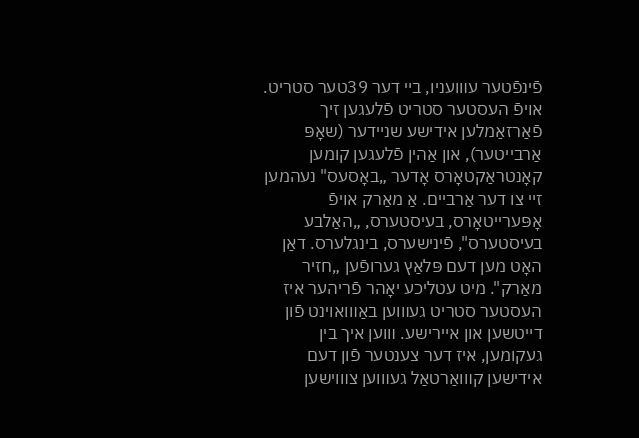פֿינפֿטער עװועניו, בײ דער 39טער סטריט.
אױפֿ העסטער סטריט פֿלעגען זיך פֿאַרזאַמלען אידישע שנײדער (שאָפּ אַרבייטער), און אַהין פֿלעגען קומען קאָנטראַקטאָרס אָדער „באָסעס" נעהמען זײ צו דער אַרביים. אַ מאַרק אױפֿ אָפּערייטאָרס, בעיסטערס, „האַלבע בעיסטערס", פֿינישערס, בינגלערס. דאַן האָט מען דעם פּלאַץ גערופֿען „חזיר מאַרק". מיט עטליכע יאָהר פֿריהער איז העסטער סטריט געװוען באַװואוינט פֿון דײטשען און אײרישע. װוען איך בין געקומען, איז דער צענטער פֿון דעם אידישען קװואַרטאַל געװוען צװוישען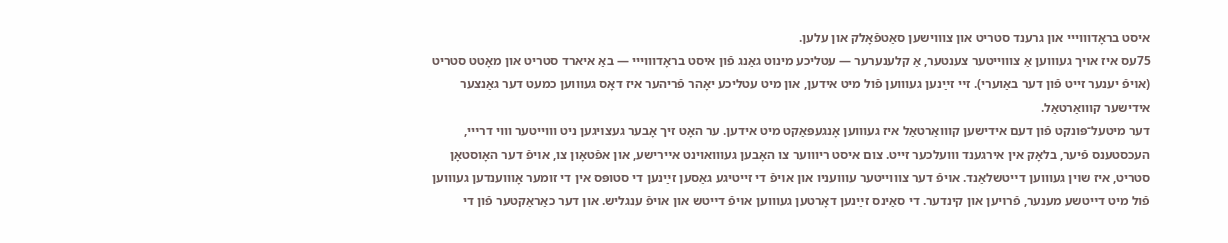איסט בראָדװוייי און גרענד סטריט און צװוישען סאַטפֿאָלק און עלען.
75עס איז אױך געװוען אַ צװוייטער צענטער, אַ קלענערער — עטליכע מינוט גאַנג פֿון איסט בראָדװוייי — באַ איארד סטריט און מאָטט סטריט (אױפֿ יענער זייט פֿון דער באַוערי). זײ זײַנען געװוען פֿול מיט אידען, און מיט עטליכע יאָהר פֿריהער איז דאָס געװוען כמעט דער גאַנצער אידישער קװואַרטאַל.
דער מיטעל־פּונקט פֿון דעם אידישען קװואַרטאַל איז געװוען אָנגעפּאַקט מיט אידען. ער האָט זיך אָבער געצױגען ניט װוייטער װוי דרײי, העכסטענס פֿיער, בלאָק אין אירגענד װועלכער זייט. צום איסט ריװוער צו האָבען געװואוינט אײרישע, און אפֿטאָון צו, אױפֿ דער האָוסטאָן סטריט, איז שױן געװוען דײטשלאַנד. אױפֿ דער צװוייטער עװועניו און אױפֿ די זייטיגע גאַסען זײַנען די סטופּס אין די זומער אָװוענדען געװוען פֿול מיט דײטשע מענער, פֿרױען און קינדער. די סאַינס זײַנען דאָרטען געװוען אױפֿ דײטש און אױפֿ ענגליש. און דער כאַראַקטער פֿון די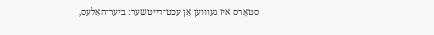סטאָרס איז געװוען אַן עכט־דײטשער: ביער־האַלעס,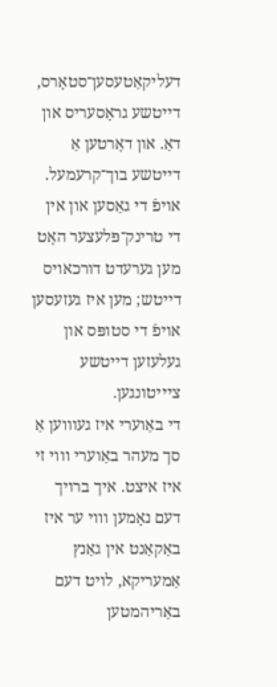דעליקאַטעסען־סטאָרס, דײטשע גראָסעריס און דאַ. און דאָרטען אַ דײטשע בוך־קרעמעל. אױפֿ די גאַסען און אין די טרינק־פּלעצער האָט מען גערעדט דורכאױס דײטש; מען איז געזעסען אױפֿ די סטופּס און געלעזען דײטשע צײיטונגען.
די באַוערי איז געװוען אַ סך מעהר באַוערי װוי זי איז איצט. איך ברױך דעם נאָמען װוי ער איז באַקאַנט אין גאַנץ אַמעריקא, לױט דעם באַריהמטען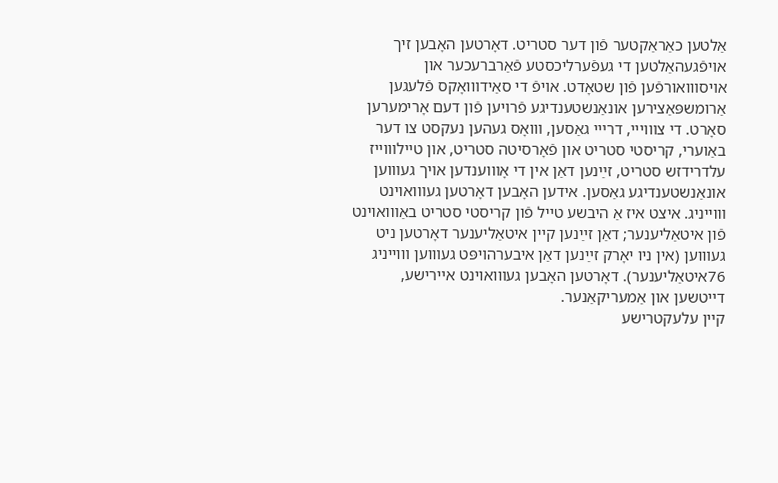אַלטען כאַראַקטער פֿון דער סטריט. דאָרטען האָבען זיך אױפֿגעהאַלטען די געפֿערליכסטע פֿאַרברעכער און אױסװואורפֿען פֿון שטאָדט. אױפֿ די סאַידװואָקס פֿלעגען אַרומשפּאַצירען אונאַנשטענדיגע פֿרױען פֿון דעם אָרימערען סאָרט. די צװוייי, דרײי גאַסען, װואָס געהען נעקסט צו דער באַוערי, קריסטי סטריט און פֿאָרסיטה סטריט, און טיילװוייז עלדרידזש סטריט, זײַנען דאַן אין די אָװוענדען אױך געװוען אונאַנשטענדיגע גאַסען. אידען האָבען דאָרטען געװואוינט װוייניג. איצט איז אַ היבשע טײל פֿון קריסטי סטריט באַװואוינט פֿון איטאַליענער; דאַן זײַנען קײן איטאַליענער דאָרטען ניט געװוען (אין ניו יאָרק זײַנען דאַן איבערהױפּט געװוען װוייניג 76איטאַליענער). דאָרטען האָבען געװואוינט אײרישע, דײטשען און אַמעריקאַנער.
קײן עלעקטרישע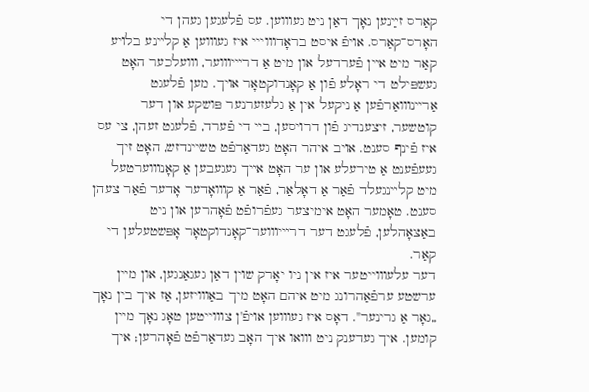קאַרס זײַנען נאָך דאַן ניט געװוען. עס פֿלעגען געהן די האָרס־קאַרס. אױפֿ איסט בראָדװוייי איז געװוען אַ קלײנע בלױע קאַר מיט אײן פֿערדעל און מיט אַ דרײיװוער, װועלכער האָט געשפּילט די ראָלע פֿון אַ קאָנדוקטאָר אױך. מען פֿלעגט אַרײנװואַרפֿען אַ ניקעל אין אַ גלעזערנער פּושקע און דער קוטשער, זיצענדיג פֿון דרױסען, בײ די פֿערד, פֿלעגט זעהן, צי עס איז פֿינף סענט. אױב איהר האָט געדאַרפֿט טשיינדזש, האָט זיך געעפֿענט אַ טירעלע און ער האָט אײך געגעבען אַ קאָנװוערטעל מיט קלײנגעלד פֿאַר אַ דאָלאַר, פֿאַר אַ קװואָדער אָדער פֿאַר צעהן סענט. טאָמער האָט אימיצער געפֿרופֿט פֿאָהרען און ניט באַצאָהלען, פֿלעגט דער דרײיװוער־קאָנדוקטאָר אָפּשטעלען די קאַר.
דער עלעװוייטער איז אין ניו יאָרק שױן דאַן געגאַנגען, און מײן ערשטע ערפֿאַהרונג מיט איהם האָט מיך באַװויזען, אַז איך בין נאָך „גאָר אַ גרינער". דאָס איז געװוען אױפֿ'ן צװוייטען טאָג נאָך מײן קומען. איך געדענק ניט װואו איך האָב געדאַרפֿט פֿאָהרען; איך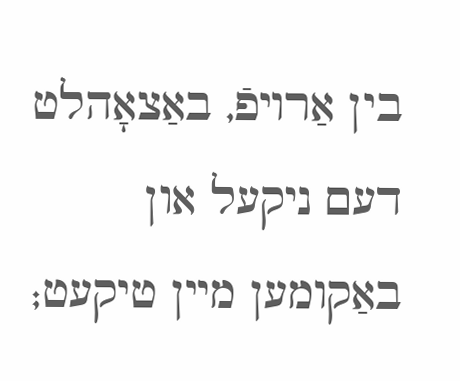בין אַרױפֿ, באַצאָהלט דעם ניקעל און באַקומען מײן טיקעט;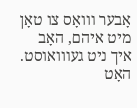אָבער װואָס צו טאָן מיט איהם, האָב איך ניט געװואוסט. האָט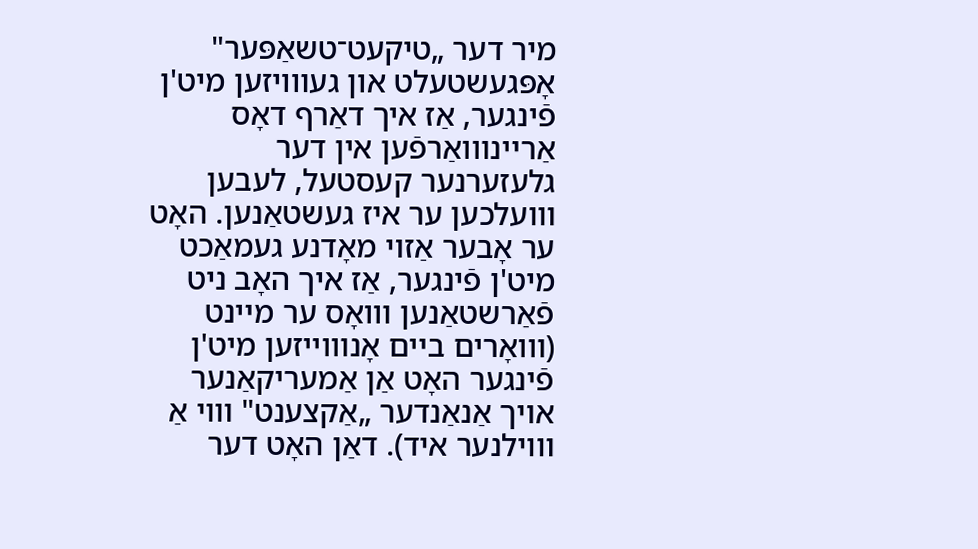מיר דער „טיקעט־טשאַפּער" אָפּגעשטעלט און געװויזען מיט'ן פֿינגער, אַז איך דאַרף דאָס אַרײנװואַרפֿען אין דער גלעזערנער קעסטעל, לעבען װועלכען ער איז געשטאַנען. האָט ער אָבער אַזױ מאָדנע געמאַכט מיט'ן פֿינגער, אַז איך האָב ניט פֿאַרשטאַנען װואָס ער מײנט (װואָרים בײם אָנװוייזען מיט'ן פֿינגער האָט אַן אַמעריקאַנער אױך אַנאַנדער „אַקצענט" װוי אַ װוילנער איד). דאַן האָט דער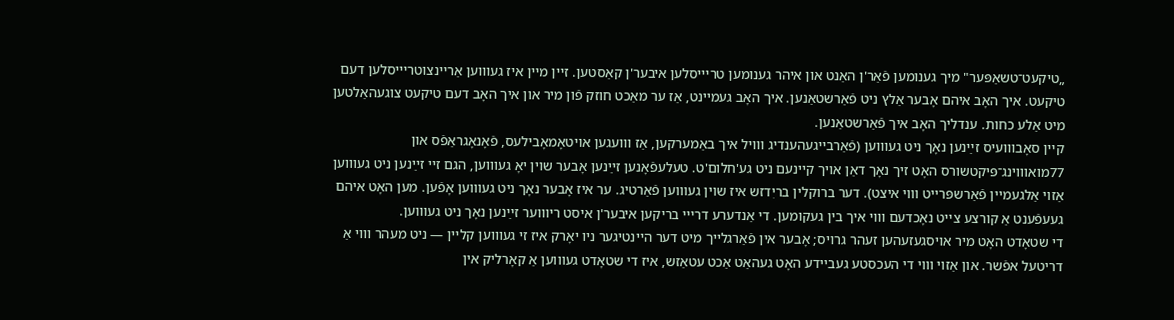„טיקעט־טשאַפּער" מיך גענומען פֿאַר'ן האַנט און איהר גענומען טרײיסלען איבער'ן קאַסטען. זײן מײן איז געװוען אַרײנצוטרײיסלען דעם טיקעט. איך האָב איהם אָבער אַלץ ניט פֿאַרשטאַנען. איך האָב געמיינט, אַז ער מאַכט חוזק פֿון מיר און איך האָב דעם טיקעט צוגעהאַלטען מיט אַלע כחות. ענדליך האָב איך פֿאַרשטאַנען.
קײן סאָבװועיס זײַנען נאָך ניט געװוען (פֿאַרבייגעהענדיג װויל איך באַמערקען, אַז װועגען אױטאָמאָבילעס, פֿאָנאָגראַפֿס און 77מואװוינג־פּיקטשורס האָט זיך נאָך דאַן אױך קײנעם ניט גע'חלום'ט. טעלעפֿאָנען זײַנען אָבער שױן יאָ געװוען, הגם זײ זײַנען ניט געװוען אַזױ אַלגעמײן פֿאַרשפּרייט װוי איצט). דער ברוקלין בריִדזש איז שױן געװוען פֿאַרטיג. ער איז אָבער נאָך ניט געװוען אָפֿען. מען האָט איהם געעפֿענט אַ קורצע צײט נאָכדעם װוי איך בין געקומען. די אַנדערע דרײי בריקען איבער'ן איסט ריװוער זײַנען נאָך ניט געװוען.
די שטאָדט האָט מיר אױסגעזעהען זעהר גרױס; אָבער אין פֿאַרגלייך מיט דער הײנטיגער ניו יאָרק איז זי געװוען קלײן — ניט מעהר װוי אַ דריטעל אפֿשר. און אַזױ װוי די העכסטע געבײדע האָט געהאַט אַכט עטאַזש, איז די שטאָדט געװוען אַ קאָרליק אין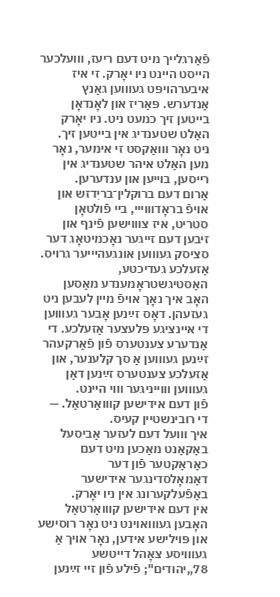פֿאַרגלייך מיט דעם ריעז, װועלכער הײסט הײנט ניו יאָרק. זי איז איבערהױפּט געװוען גאַנץ אַנדערש. פּאַריז און לאָנדאָן בײטען זיך כמעט ניט. ניו יאָרק האַלט שטענדיג אין בײטען זיך. ניט נאָר װואַקסט זי אימער, נאָר מען האַלט איהר שטענדיג אין רײסען, בױיען און ענדערען.
אַרום דעם ברוקלין־בריִדזש און אױפֿ בראָדװוייי, בײ פֿולטאָן סטריט, איז צװוישען פֿינף און זיבען דעם זייגער נאָכמיטאָג דער סציסק געװוען אונגעהײיער גרױס. אַזעלכע געדיכטע, האַסטיגשטראָמענדע מאַסען האָב איך נאָך אױפֿ מײן לעבען ניט געזעהן. דאָס זײַנען אָבער געװוען די אײנציגע פּלעצער אַזעלכע. די אַנדערע צענטערס פֿון פֿאַרקעהר זײַנען געװוען אַ סך קלענער, און אַזעלכע צענטערס זײַנען דאַן געװוען װוייניגער װוי הײנט.
פֿון דעם אידישען קװואַרטאַל. — די רובינשטיין קעיס.
איך װועל דעם לעזער אַביסעל באַקאַנט מאַכען מיט דעם כאַראַקטער פֿון דער דאַמאָלסדינגער אידישער באַפֿעלקערונג אין ניו יאָרק.
אין דעם אידישען קװואַרטאַל האָבען געװואוינט ניט נאָר רוסישע און פּױלישע אידען, נאָר אױך אַ געװויסע צאָהל דײטשע 78„יהודים"; פֿילע פֿון זײ זײַנען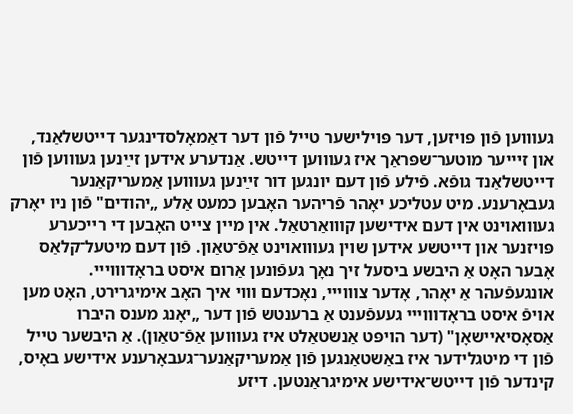געװוען פֿון פּױזען, דער פּױלישער טײל פֿון דער דאַמאָלסדינגער דײטשלאַנד, און זײיער מוטער־שפּראַך איז געװוען דײטש. אַנדערע אידען זײַנען געװוען פֿון דײטשלאַנד גופֿא. פֿילע פֿון דעם יונגען דור זײַנען געװוען אַמעריקאַנער געבאָרענע. מיט עטליכע יאָהר פֿריהער האָבען כמעט אַלע „יהודים" פֿון ניו יאָרק געװואוינט אין דעם אידישען קװואַרטאַל. אין מײן צײט האָבען די רײכערע פּױזנער און דײטשע אידען שױן געװואוינט אַפֿ־טאַון. פֿון דעם מיטעל־קלאַס אָבער האָט אַ היבשע ביסעל זיך נאָך געפֿונען אַרום איסט בראָדװוייי.
אונגעפֿעהר אַ יאָהר, אָדער צװוייי, נאָכדעם װוי איך האָב אימיגרירט, האָט מען אױפֿ איסט בראָדװוייי געעפֿענט אַ ברענטש פֿון דער „יאָנג מענס היברו אַסאָסיאיישאָן" (דער הױפּט אַנשטאַלט איז געװוען אַפֿ־טאַון). אַ היבשער טײל פֿון די מיטגלידער איז באַשטאַנגען פֿון אַמעריקאַנער־געבאָרענע אידישע באָיס, קינדער פֿון דײטש־אידישע אימיגראַנטען. דיזע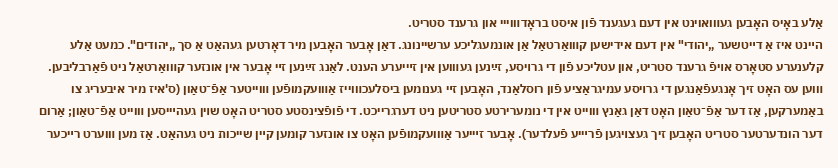אַלע באָיס האָבען געװואוינט אין דעם געגענד פֿון איסט בראָדװוייי און גרענד סטריט.
הײנט איז אַ דײטשער „יהודי" אין דעם אידישען קװואַרטאַל אַן אונמעגליכע ערשיינונג. דאַן אָבער האָבען מיר דאָרטען געהאַט אַ סך „יהודים". כמעט אַלע קלענערע סטאָרס אױפֿ גרענד סטריט, און עטליכע פֿון די גרױסע, זײַנען געװוען אין זײיערע הענט. לאַנג זײַנען זײ אָבער אין אונזער קװואַרטאַל ניט פֿאַרבליבען. װוען עס האָט זיך אָנגעפֿאַנגען די גרױסע עמיגראַציע פֿון רוסלאַנד, האָבען זײ גענומען ביסלעכװוייז אַװועקמופֿען װוייטער אַפֿ־טאַון (ס'איז מיר איבעריג צו באַמערקען, אַז דער אַפֿ־טאַון האָט דאַן גאַנץ װוייט אין די נומערירטע סטריטען ניט דערגרייכט. די פֿופֿצינסטע סטריט האָט שױן געהײיסען װוייט אַפֿ־טאַון; אַרום דער הונדערטער סטריט האָבען זיך געצױגען פֿרײיע פֿעלדער). אָבער זײיער אַװועקמופֿען האָט צו אונזער קומען קײן שייכות ניט געהאַט. אַז מען װוערט רײכער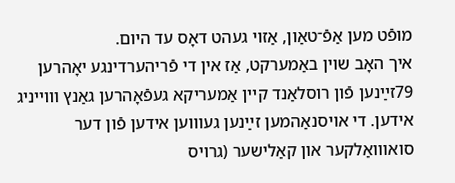מופֿט מען אַפֿ־טאַון, אַזױ געהט דאָס עד היום.
איך האָב שױן באַמערקט, אַז אין די פֿריהערדינגע יאָהרען 79זײַנען פֿון רוסלאַנד קײן אַמעריקא געפֿאָהרען גאַנץ װוייניג אידען. די אױסנאַהמען זײַנען געװוען אידען פֿון דער סואװואַלקער און קאַלישער (גרױס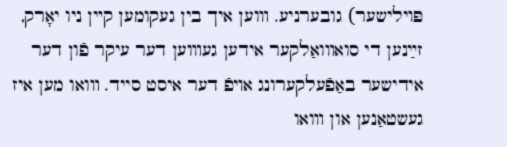פּױלישער) גובערניע. װוען איך בין געקומען קײן ניו יאָרק, זײַנען די סואװואַלקער אידען געװוען דער עיקר פֿון דער אידישער באַפֿעלקערונג אױפֿ דער איסט סייד. װואו מען איז געשטאַנען און װואו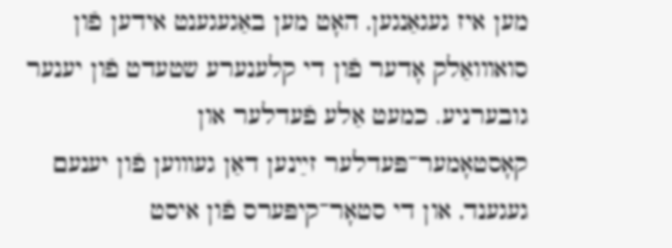מען איז געגאַנגען, האָט מען באַגעגענט אידען פֿון סואװואַלק אָדער פֿון די קלענערע שטעדט פֿון יענער גובערניע. כמעט אַלע פֿעדלער און קאָסטאָמער־פּעדלער זײַנען דאַן געװוען פֿון יענעם געגענד, און די סטאָר־קיפּערס פֿון איסט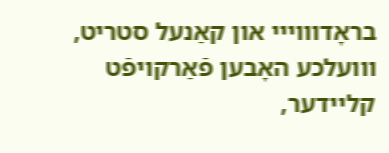בראָדװוייי און קאַנעל סטריט, װועלכע האָבען פֿאַרקױפֿט קלײדער,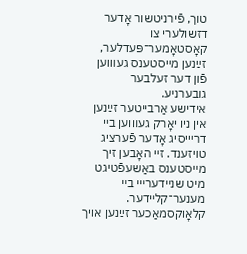טוך, פֿירניטשור אָדער דזשולערי צו קאָסטאָמער־פּעדלער, זײַנען מײסטענס געװוען פֿון דער זעלבער גובערניע.
אידישע אַרבייטער זײַנען אין ניו יאָרק געװוען בײ דרײיסיג אָדער פֿערציג טױזענד. זײ האָבען זיך מײסטענס באַשעפֿטיגט מיט שנײדערײי בײ מענער־קלײדער. קלאָוקסמאַכער זײַנען אױך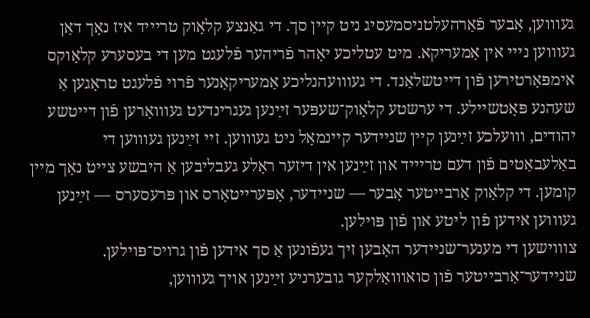געװוען, אָבער פֿאַרהעלטניסמעסיג ניט קײן סך. די גאַנצע קלאָוק טרײיד איז נאָך דאַן געװוען נײי אין אַמעריקא. מיט עטליכע יאָהר פֿריהער פֿלעגט מען די בעסערע קלאָוקס אימפּאָרטירען פֿון דײטשלאַנד. די געװועהנליכע אַמעריקאַנער פֿרױ פֿלעגט טראָגען אַ שעהנע פּאָטשיילע. די ערשטע קלאָוק־שעפּער זײַנען געגרינדעט געװואָרען פֿון דײטשע יהודים, װועלכע זײַנען קײן שנײדער קײנמאָל ניט געװוען. זײ זײַנען געװוען די באַלעבאַטים פֿון דעם טרײיד און זײַנען אין דיזער ראָלע געבליבען אַ היבשע צײט נאָך מײן קומען. די קלאָוק אַרבייטער אָבער — שנײדער, אָפּערייטאָרס און פּרעסערס — זײַנען געװוען אידען פֿון ליטע און פֿון פּױלען.
צװוישען די מענער־שנײדער האָבען זיך געפֿונען אַ סך אידען פֿון גרױס־פּױלען. שנײדער־אַרבייטער פֿון סואװואַלקער גובערניע זײַנען אױך געװוען,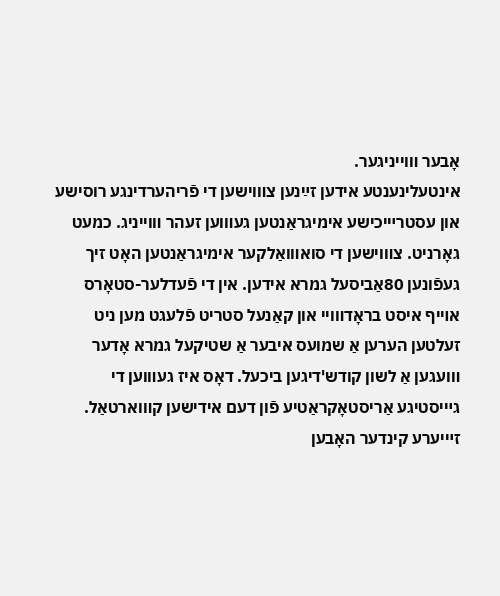אָבער װוייניגער.
אינטעלינענטע אידען זײַנען צװוישען די פֿריהערדינגע רוסישע און עסטרײיכישע אימיגראַנטען געװוען זעהר װוייניג. כמעט גאָרניט. צװוישען די סואװואַלקער אימיגראַנטען האָט זיך געפֿונען 80אַביסעל גמרא אידען. אין די פֿעדלער-סטאָרס אױיף איסט בראָדװויי און קאַנעל סטריט פֿלעגט מען ניט זעלטען הערען אַ שמועס איבער אַ שטיקעל גמרא אָדער װועגען אַ לשון קודש'דיגען ביכעל. דאָס איז געװוען די גײיסטיגע אַריסטאָקראַטיע פֿון דעם אידישען קװוארטאַל.
זײיערע קינדער האָבען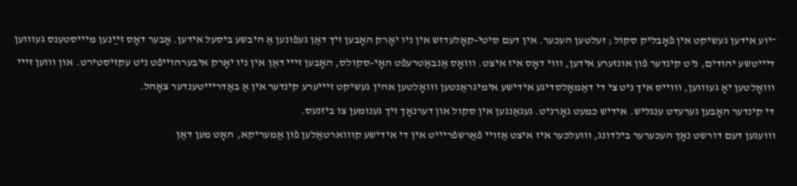־יוע אידען געשיקט אין פֿאָבליק סקול ; זעלטען העכער. אין דעם סיטי-קאָלעדזש אין ניו יאָרק האָבען זיך דאַן געפֿונען אַ היבשע ביסעל אידען. אָבער דאָס זײַנען מײיסטענס געװוען דײיטשע יהודים, ניט קינדער פֿון אונזערע אידען, װוי דאָס איז איצט. װואָס אַנבאַטרעפֿט האָי-סקולס, האָבען זײי דאַן אין ניו יאָרק איבערהױיפֿט ניט עקזיסטירט. און װוען זײי װואָלטען יאָ געװוען, װוייס איך ניט צי די דאַמאָלסדיגע אידישע אימיגראַנטען װואָלטען אהין געשיקט זײיערע קינדער אין אַ באַדרײיטענדער צאָהל.
די קינדער האָבען גערעדט ענגליש. אידיש כמעט גאָרניט. געגאַנגען אין סקול און דערנאָך זיך גענומען צו ביזנעס.
װועגען דעם דורשט נאָך העכערער בילדונג, װועלכער איז איצט אַזױי פֿאַרשפֿרײיט אין די אידישע קװוארטאַלען פֿון אַמעריקא, האָט מען דאַן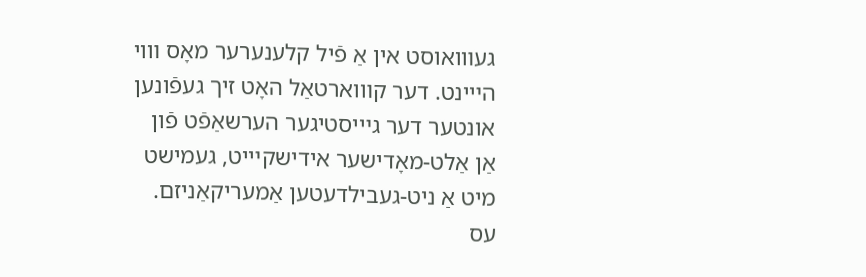געװואוסט אין אַ פֿיל קלענערער מאָס װוי הײינט. דער קװוארטאַל האָט זיך געפֿונען אונטער דער גײיסטיגער הערשאַפֿט פֿון אַן אַלט-מאָדישער אידישקײיט, געמישט מיט אַ ניט-געבילדעטען אַמעריקאַניזם.
עס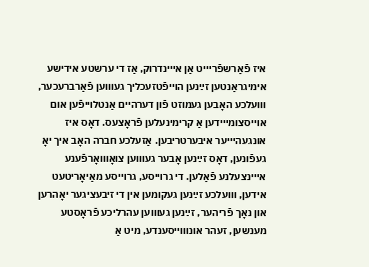איז פֿאַרשפֿרײיט אַן אײינדרוק, אַז די ערשטע אידישע אימיגראַנטען זײַנען הױיפֿטזעכליך געװוען פֿאַרברעכער, װועלכע האָבען געמוזט פֿון דערהיים אַנטלױיפֿען אום אױיסצומײידען אַ קרימינעלען פֿראָצעס. דאָס איז אונגעהײיער איבערטריבען. אַזעלכע חברה האָב איך יאָ געפֿונען, דאָס זײַנען אָבער געװוען צואָװואָרפֿענע אײינצעלנע פֿאַלען. די גרױיסע, גרױיסע מאַיאָריטעט אידען, װועלכע זײַנען געקומען אין די זיבעציגער יאָהרען און נאָך פֿריהער, זײַנען געװוען עהרליכע פֿראָסטע מענשען, זעהר אונװוייסענדע, מיט אַ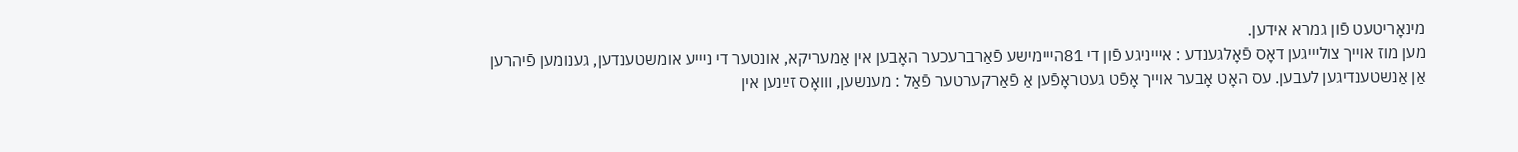מינאָריטעט פֿון גמרא אידען.
מען מוז אױיך צולײיגען דאָס פֿאָלגענדע : אײיניגע פֿון די 81הײימישע פֿאַרברעכער האָבען אין אַמעריקא, אונטער די נײיע אומשטענדען, גענומען פֿיהרען אַן אַנשטענדיגען לעבען. עס האָט אָבער אױיך אָפֿט געטראָפֿען אַ פֿאַרקערטער פֿאַל : מענשען, װואָס זײַנען אין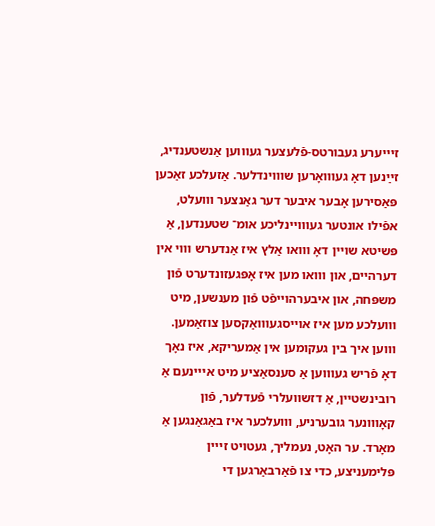זײיערע געבורטס-פֿלעצער געװוען אַנשטענדיג, זײַנען דאָ געװואָרען שװוינדלער. אַזעלכע זאַכען פּאַסירען אָבער איבער דער גאַנצער װועלט, אפֿילו אונטער געװויינליכע אומ־ שטענדען, אַ פּשיטא שױין דאָ װואו אַלץ איז אַנדערש װוי אין דערהיים, און װואו מען איז אָפּגעזונדערט פֿון משפּחה, און איבערהױיפֿט פֿון מענשען, מיט װועלכע מען איז אױיסגעװואַקסען צוזאַמען.
װוען איך בין געקומען אין אַמעריקא, איז נאָך דאָ פֿריש געװוען אַ סענסאַציע מיט אײינעם אַ רובינשטיין, אַ דזשוועלרי פֿעדלער, פֿון קאָװונער גובערניע, װועלכער איז באַגאַנגען אַ מאָרד. ער האָט, נעמליך, געטויט זײין פּלימעניצע, כדי צו פֿאַרבאַרגען די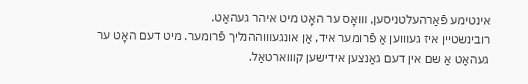אינטימע פֿאַרהעלטניסען, װואָס ער האָט מיט איהר געהאַט.
רובינשטיין איז געװוען אַ פֿרומער איד, אַן אונגעװוההנליך פֿרומער. מיט דעם האָט ער געהאַט אַ שם אין דעם גאַנצען אידישען קװוארטאַל.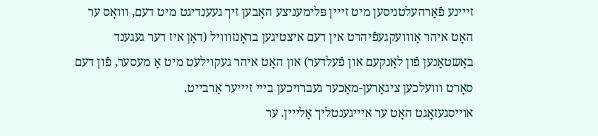זײינע פֿאַרהעלטניסען מיט זײין פּלימעניצע האָבען זיך געענדיגט מיט דעם, װואָס ער האָט איהר אַװועקגעפֿיהרט אין דעם איצטיגען בראָנזװויל (דאַן איז דער געגענד באַשטאַנען פֿון לאַנקעם און פֿעלדער) און האָט איהר געקוילעט מיט אַ מעסער, פֿון דעם סאָרט װועלכען ציגאַרען-מאַכער געברויכען בײי זײיער אַרבייט.
אױיסגעזאָגט האָט ער אײיגענטליך אַלײין. ער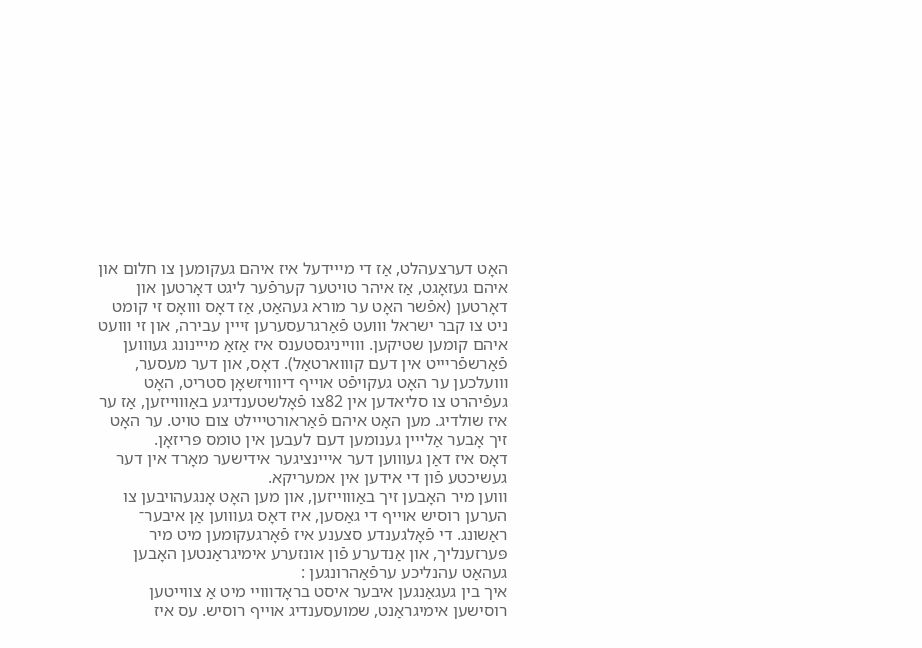האָט דערצעהלט, אַז די מײידעל איז איהם געקומען צו חלום און איהם געזאָגט, אַז איהר טויטער קערפֿער ליגט דאָרטען און דאָרטען (אפֿשר האָט ער מורא געהאַט, אַז דאָס װואָס זי קומט ניט צו קבר ישראל װועט פֿאַרגרעסערען זײין עבירה, און זי װועט איהם קומען שטיקען. װוייניגסטענס איז אַזאַ מײינונג געװוען פֿאַרשפֿרײיט אין דעם קװוארטאַל). דאָס, און דער מעסער, װועלכען ער האָט געקויפֿט אױיף דיװויזשאָן סטריט, האָט געפֿיהרט צו סליאדען אין 82צו פֿאָלשטענדיגע באַװוייזען, אַז ער איז שולדיג. מען האָט איהם פֿאַראורטײילט צום טויט. ער האָט זיך אָבער אַלײין גענומען דעם לעבען אין טומס פּריזאָן.
דאָס איז דאַן געװוען דער אײינציגער אידישער מאָרד אין דער געשיכטע פֿון די אידען אין אמעריקא.
װוען מיר האָבען זיך באַװוייזען, און מען האָט אָנגעהויבען צו הערען רוסיש אױיף די גאַסען, איז דאָס געװוען אַן איבער־ ראַשונג. די פֿאָלגענדע סצענע איז פֿאָרגעקומען מיט מיר פּערזענליך, און אַנדערע פֿון אונזערע אימיגראַנטען האָבען געהאַט עהנליכע ערפֿאַהרונגען :
איך בין געגאַנגען איבער איסט בראָדװויי מיט אַ צווייטען רוסישען אימיגראַנט, שמועסענדיג אױיף רוסיש. עס איז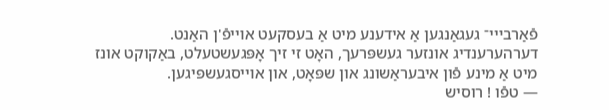פֿאַרבײי־ געגאַנגען אַ אידענע מיט אַ בעסקעט אױיפֿ'ן האַנט. דערהערענדיג אונזער געשפּרעך, האָט זי זיך אָפּגעשטעלט, באַקוקט אונז מיט אַ מינע פֿון איבעראַשונג און שפּאָט, און אױיסגעשפּיגען.
— טפֿו ! רוסיש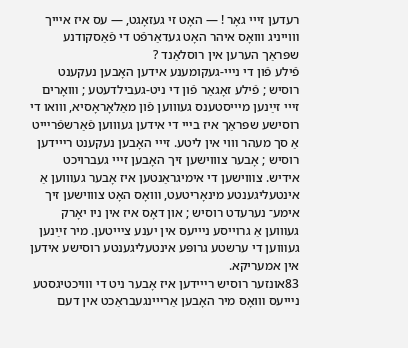רעדען זײי גאָר ! — האָט זי געזאָגט, — עס איז אײיך װוייניג װואָס איהר האָט געדאַרפֿט די פֿאַסקודנע שפּראַך הערען אין רוסלאַנד ?
פֿילע פֿון די נײי-געקומענע אידען האָבען נעקענט רוסיש ; פֿילע זאָגאַר פֿון די ניט-געבילדעטע ; װואָרים זײי זײַנען מײיסטענס געװוען פֿון מאַלאָראָסיא, װואו די רוסישע שפּראַך איז בײי די אידען געװוען פֿאַרשפֿרײיט אַ סך מעהר װוי אין ליטע. זײי האָבען נעקענט רײידען רוסיש ; אָבער צװוישען זיך האָבען זײי געברויכט אידיש. צװוישען די אימיגראַנטען איז אָבער געװוען אַ אינטעליגענטע מינאָריטעט, װואָס האָט צװוישען זיך אימע־ נערעדט רוסיש ; און דאָס איז אין ניו יאָרק געװוען אַ גרױיסע נײיעס אין יענע צײיטען. מיר זײַנען געװוען די ערשטע גרופּע אינטעליגענטע רוסישע אידען אין אמעריקא.
83אונזער רוסיש רײידען איז אָבער ניט די װויכטיגסטע נײיעס װואָס מיר האָבען אַרײינגעבראַכט אין דעם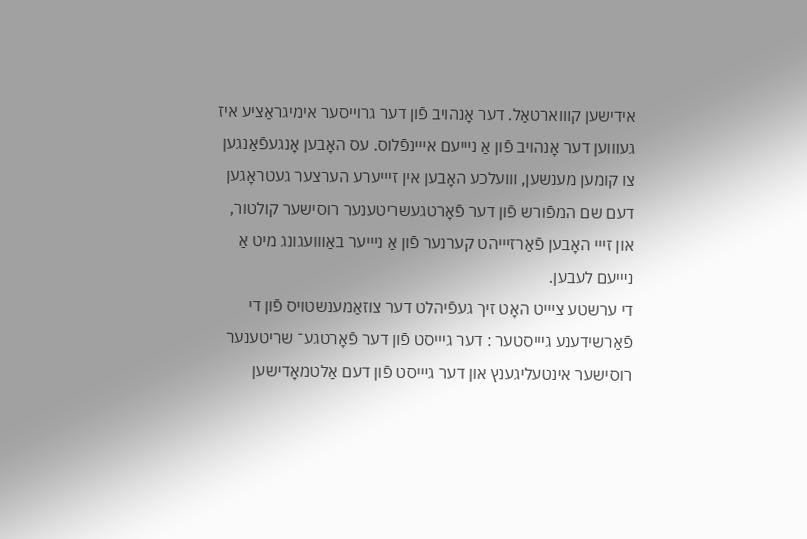אידישען קװוארטאַל. דער אָנהויב פֿון דער גרױיסער אימיגראַציע איז געװוען דער אָנהויב פֿון אַ נײיעם אײינפֿלוס. עס האָבען אָנגעפֿאַנגען צו קומען מענשען, װועלכע האָבען אין זײיערע הערצער געטראָגען דעם שם המפֿורש פֿון דער פֿאָרטגעשריטענער רוסישער קולטור, און זײי האָבען פֿאַרזײיהט קערנער פֿון אַ נײיער באַװועגונג מיט אַ נײיעם לעבען.
די ערשטע צײיט האָט זיך געפֿיהלט דער צוזאַמענשטויס פֿון די פֿאַרשידענע גײיסטער : דער גײיסט פֿון דער פֿאָרטגע־ שריטענער רוסישער אינטעליגענץ און דער גײיסט פֿון דעם אַלטמאָדישען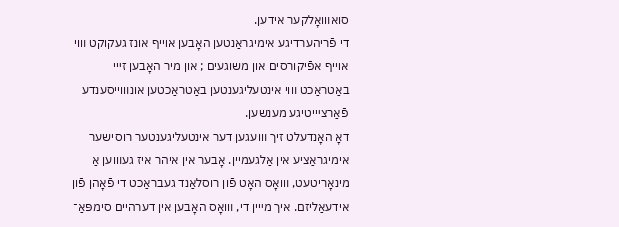סואװואָלקער אידען.
די פֿריהערדיגע אימיגראַנטען האָבען אױיף אונז געקוקט װוי אױיף אפֿיקורסים און משוגעים ; און מיר האָבען זײי באַטראַכט װוי אינטעליגענטען באַטראַכטען אונװוייסענדע פֿאַרצײיטיגע מענשען.
דאָ האָנדעלט זיך װועגען דער אינטעליגענטער רוסישער אימיגראַציע אין אַלגעמיין. אָבער אין איהר איז געװוען אַ מינאָריטעט, װואָס האָט פֿון רוסלאַנד געבראַכט די פֿאָהן פֿון אידעאַליזם. איך מײין די, װואָס האָבען אין דערהיים סימפּאַ־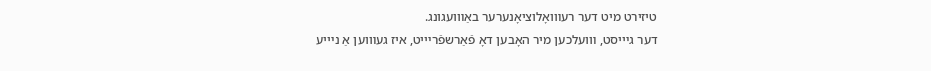טיזירט מיט דער רעװואָלוציאָנערער באַװועגונג.
דער גײיסט, װועלכען מיר האָבען דאָ פֿאַרשפֿרײיט, איז געװוען אַ נײיע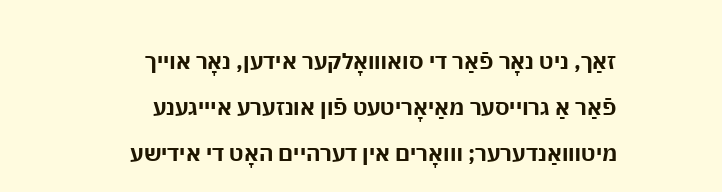זאַך, ניט נאָר פֿאַר די סואװואָלקער אידען, נאָר אױיך פֿאַר אַ גרױיסער מאַיאָריטעט פֿון אונזערע אײיגענע מיטװואַנדערער; װואָרים אין דערהיים האָט די אידישע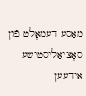מאַסע דעמאָלט פֿון סאָציאַליסטישע אידעען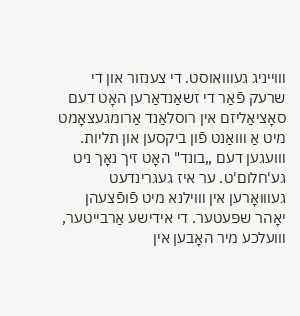װוייניג געװואוסט. די צענזור און די שרעק פֿאַר די זשאַנדאַרען האָט דעם סאָציאַליזם אין רוסלאַנד אַרומגעצאָמט מיט אַ װואַנט פֿון ביקסען און תליות. װועגען דעם „בונד" האָט זיך נאָך ניט גע'חלום'ט. ער איז געגרינדעט געװואָרען אין װוילנא מיט פֿופֿצעהן יאָהר שפּעטער. די אידישע אַרבייטער, װועלכע מיר האָבען אין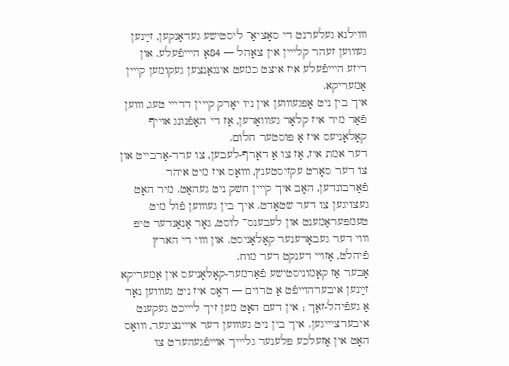װוילנא געלערנט די סאָציאַ־ ליסטישע געדאַנקען, זײַנען געװוען זעהר קלײין אין צאָהל — 84אַ הײיפֿעלע. און דיזע הײיפֿעלע איז איצט כמעט אינגאַנצען געקומען קײין אַמעריקא.
איך בין ניט אָפּגעװוען אין ניו יאָרק קײין דרײי טעג, װוען פֿאַר מיר איז קלאָר געװואָרען, אַז די האָפֿנונג אױיף קאָלאָניעס איז אַ פּוסטער חלום.
דער אמת איז, אַז צו אַ דאָרף-לעבען, צו ערד-אַרבייט און צו דער סאָרט עקזיסטענץ, װואָס איז מיט איהר פֿאַרבונדען, האָב איך קײין חשק ניט געהאַט. מיר האָט געצויגען צו דער שטאָדט. איך בין געװוען פֿול מיט טעמפּעראַמענט און לעבענס־ לוסט, גאָר אַנאַנדער טיפּ װוי דער געבאָרענער קאָלאָניסט. און װוי די הארץ פֿיהלט, אַזױי דענקט דער מוח.
אָבער אַז קאָמוניסטישע פֿאַרמער-קאָלאָניעס אין אַמעריקא זײַנען איבערהױיפֿט אַ טרוים — דאָס איז ניט געװוען נאָר אַ געפֿיהל-זאַך ; אין דעם האָט מען זיך לײיכט געקענט איבערצײיגען. איך בין ניט געװוען דער אײינציגער, װואָס האָט אין אַזעלכע פּלענער גלײיך אױיפֿגעהערט צו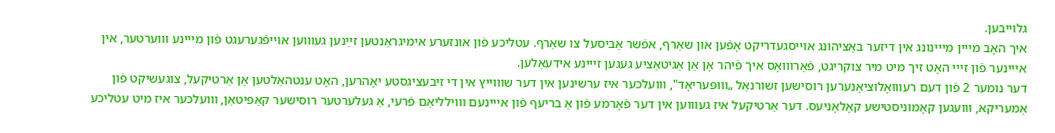גלױיבען.
איך האָב מײין מײינונג אין דיזער באַציהונג אױיסגעדריקט אָפֿען און שאַרף, אפֿשר אַביסעל צו שאַרף. עטליכע פֿון אונזערע אימיגראַנטען זײַנען געװוען אױיפֿגערעגט פֿון מײינע װוערטער, אין אײינער פֿון זײי האָט זיך מיט מיר צוקריגט, פֿאַרװואָס איך פֿיהר אָן אַן אַגיטאַציע געגען זײינע אידעאַלען.
דער נומער 2 פֿון דעם רעװואָלוציאָנערען רוסישען זשורנאַל „װופּעריאָד", װועלכער איז ערשינען אין דער שװוייץ אין די זיבעציגסטע יאָהרען, האָט ענטהאַלטען אַן אַרטיקעל, צוגעשיקט פֿון אַמעריקא, װועגען קאָמוניסטישע קאָלאָניעס. דער אַרטיקעל איז געװוען אין דער פֿאָרמע פֿון אַ בריעף פֿון אײינעם װוילליאַם פֿרעי, אַ געלערטער רוסישער קאַפּיטאַן, װועלכער איז מיט עטליכע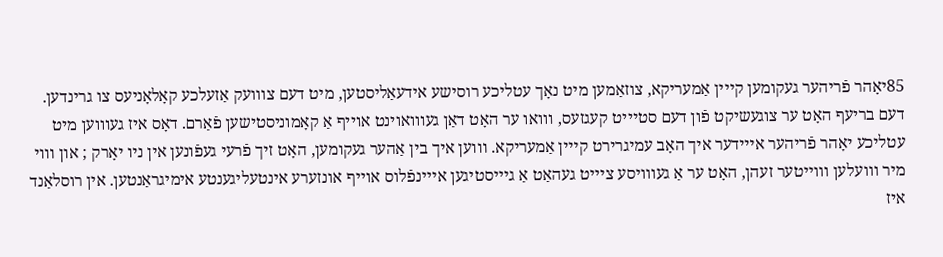85יאָהר פֿריהער געקומען קײין אַמעריקא, צוזאַמען מיט נאָך עטליכע רוסישע אידעאַליסטען, מיט דעם צװועק אַזעלכע קאָלאָניעס צו גרינדען.
דעם בריעף האָט ער צוגעשיקט פֿון דעם סטײיט קעגזעס, װואו ער האָט דאַן געװואוינט אױיף אַ קאָמוניסטישען פֿאַרם. דאָס איז געװוען מיט עטליכע יאָהר פֿריהער אײידער איך האָב עמיגרירט קײין אַמעריקא. װוען איך בין אַהער געקומען, האָט זיך פֿרעי געפֿונען אין ניו יאָרק ; און װוי מיר װועלען װוייטער זעהן, האָט ער אַ געװויסע צײיט געהאַט אַ גײיסטיגען אײינפֿלוס אױיף אונזערע אינטעליגענטע אימיגראַנטען. אין רוסלאַנד איז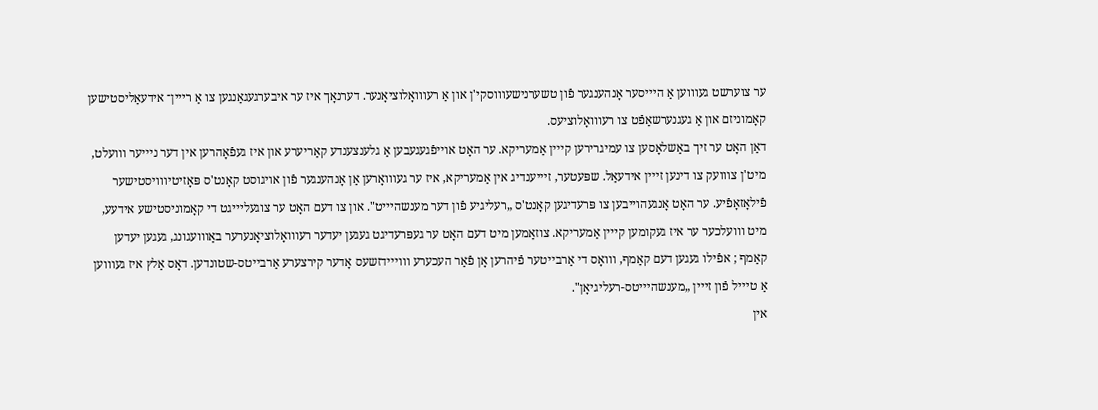ער צוערשט געװוען אַ הײיסער אָנהענגער פֿון טשערנישעװוסקי'ן און אַ רעװואָלוציאָנער. דערנאָך איז ער איבערגעגאַנגען צו אַ רײין־ אידעאַליסטישען קאָמוניזם און אַ געגנערשאַפֿט צו רעװואָלוציעס.
דאַן האָט ער זיך באַשלאָסען צו עמיגרירען קײין אַמעריקא. ער האָט אױיפֿגעגעבען אַ גלענצענדע קאַריערע און איז געפֿאָהרען אין דער נײיער װועלט, מיט'ן צװועק צו דינען זײין אידעאַל. שפּעטער, זײיענדיג אין אַמעריקא, איז ער געװואָרען אַן אָנהענגער פֿון אױגוסט קאָנט'ס פּאָזיטיװויסטישער פֿילאָזאָפֿיע. ער האָט אָנגעהױיבען צו פּרעדיגען קאָנט'ס „רעליגיע פֿון דער מענשהײיט". און צו דעם האָט ער צוגעלײיגט די קאָמוניסטישע אידעע, מיט װועלכער ער איז געקומען קײין אַמעריקא. צוזאַמען מיט דעם האָט ער געפּרעדיגט געגען יעדער רעװואָלוציאָנערער באַװועגונג, געגען יעדען קאַמף ; אפֿילו געגען דעם קאַמף, װואָס די אַרבייטער פֿיהרען אָן פֿאַר העכערע װוייידזשעס אָדער קירצערע אַרבייטס-שטונדען. דאָס אַלץ איז געװוען אַ טײיל פֿון זײין „מענשהײיטס-רעליגיאָן".
אין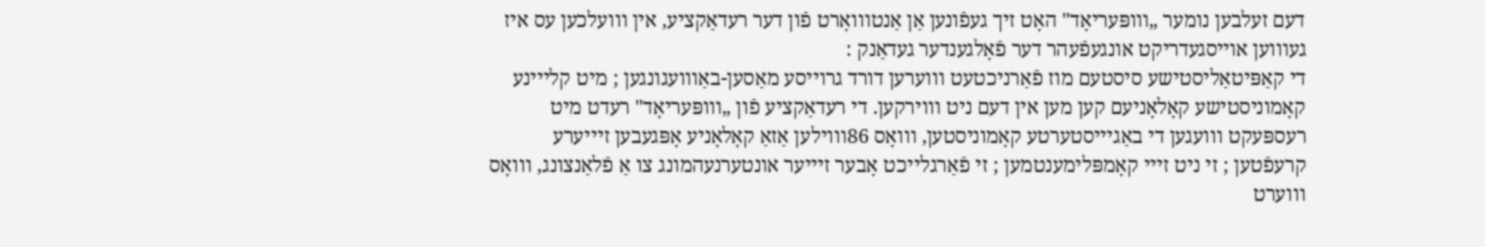דעם זעלבען נומער „װופּעריאָד" האָט זיך געפֿונען אַן אַנטװואָרט פֿון דער רעדאַקציע, אין װועלכען עס איז געװוען אױיסגעדריקט אונגעפֿעהר דער פֿאָלגענדער געדאַנק :
די קאַפּיטאַליסטישע סיסטעם מוז פֿאַרניכטעט װוערען דורד גרױיסע מאַסען-באַװועגונגען ; מיט קלײינע קאָמוניסטישע קאָלאָניעם קען מען אין דעם ניט װוירקען. די רעדאַקציע פֿון „װופּעריאָד" רעדט מיט רעספּעקט װועגען די באַגײיסטערטע קאָמוניסטען, װואָס 86װוילען אַזאַ קאָלאָניע אָפּגעבען זײיערע קרעפֿטען ; זי ניט זײי קאָמפּלימענטמען ; זי פֿאַרגלייכט אָבער זײיער אונטערנעהמונג צו אַ פֿלאַנצונג, װואָס װוערט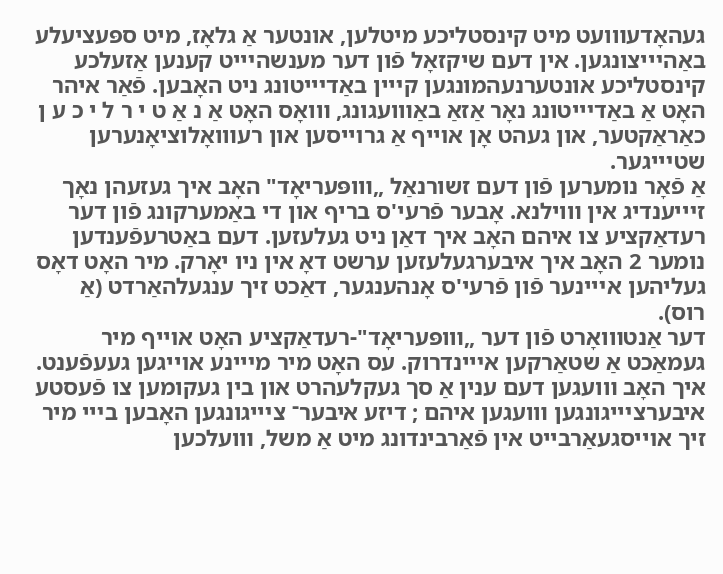געהאָדעװועט מיט קינסטליכע מיטלען, אונטער אַ גלאָז, מיט ספּעציעלע באַהײיצונגען. אין דעם שיקזאָל פֿון דער מענשהײיט קענען אַזעלכע קינסטליכע אונטערנעהמונגען קײין באַדײיטונג ניט האָבען. פֿאַר איהר האָט אַ באַדײיטונג נאָר אַזאַ באַװועגונג, װואָס האָט אַ נ אַ ט י ר ל י כ ע ן כאַראַקטער, און געהט אָן אױיף אַ גרױיסען און רעװואָלוציאָנערען שטײיגער.
אַ פֿאָר נומערען פֿון דעם זשורנאַל „װופּעריאָד" האָב איך געזעהן נאָך זײיענדיג אין װוילנא. אָבער פֿרעי'ס בריף און די באַמערקונג פֿון דער רעדאַקציע צו איהם האָב איך דאַן ניט געלעזען. דעם באַטרעפֿענדען נומער 2 האָב איך איבערגעלעזען ערשט דאָ אין ניו יאָרק. מיר האָט דאָס געליהען אײינער פֿון פֿרעי'ס אָנהענגער, דאַכט זיך ענגעלהאַרדט (אַ רוס).
דער אַנטװואָרט פֿון דער „װופּעריאָד"-רעדאַקציע האָט אױיף מיר געמאַכט אַ שטאַרקען אײינדרוק. עס האָט מיר מײינע אױיגען געעפֿענט.
איך האָב װועגען דעם ענין אַ סך געקלעהרט און בין געקומען צו פֿעסטע איבערצײיגונגען װועגען איהם ; דיזע איבער־ צײיגונגען האָבען בײי מיר זיך אױיסגעאַרבייט אין פֿאַרבינדונג מיט אַ משל, װועלכען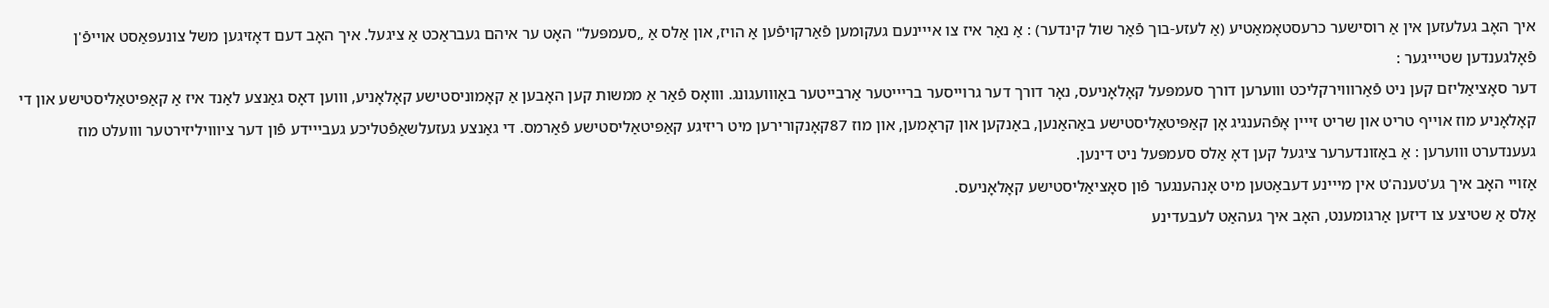איך האָב געלעזען אין אַ רוסישער כרעסטאָמאַטיע (אַ לעזע-בוך פֿאַר שול קינדער) : אַ נאַר איז צו אײינעם געקומען פֿאַרקויפֿען אַ הויז, און אַלס אַ „סעמפּעל" האָט ער איהם געבראַכט אַ ציגעל. איך האָב דעם דאָזיגען משל צונעפּאַסט אױיפֿ'ן פֿאָלגענדען שטײיגער :
דער סאָציאַליזם קען ניט פֿאַרװוירקליכט װוערען דורך סעמפּעל קאָלאָניעס, נאָר דורך דער גרױיסער ברײיטער אַרבייטער באַװועגונג. װואָס פֿאַר אַ ממשות קען האָבען אַ קאָמוניסטישע קאָלאָניע, װוען דאָס גאַנצע לאַנד איז אַ קאַפּיטאַליסטישע און די קאָלאָניע מוז אױיף טריט און שריט זײין אָפֿהענגיג אָן קאַפּיטאַליסטישע באַהאַנען, באַנקען און קראָמען, און מוז 87קאָנקורירען מיט ריזיגע קאַפּיטאַליסטישע פֿאַרמס. די גאַנצע געזעלשאַפֿטליכע געבײידע פֿון דער ציװויליזירטער װועלט מוז געענדערט װוערען : אַ באַזונדערער ציגעל קען דאָ אַלס סעמפּעל ניט דינען.
אַזױי האָב איך גע'טענה'ט אין מײינע דעבאַטען מיט אָנהענגער פֿון סאָציאַליסטישע קאָלאָניעס.
אַלס אַ שטיצע צו דיזען אַרגומענט, האָב איך געהאַט לעבעדינע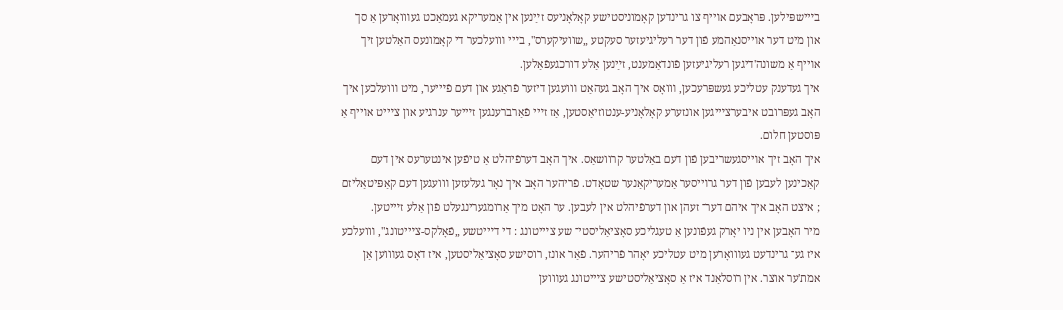בײישפּילען. פּראָבעם אױיף צו גרינדען קאָמוניסטישע קאָלאָניעס זײַנען אין אַמעריקא געמאַכט געװואָרען אַ סך און מיט דער אױיסנאַהמע פֿון דער רעליגיעזער סעקטע „שוועיקערס", בײי װועלכער די קאָמונעס האַלטען זיך אױיף אַ משונה'דיגען רעליגיעזען פֿונדאַמענט, זײַנען אַלע דורכגעפֿאַלען.
איך געדענק עטליכע געשפּרעכען, װואָס איך האָב געהאַט װועגען דיזער פֿראַגע און דעם פֿײיער, מיט װועלכען איך האָב געפּרובט איבערצײיגען אונזערע קאָלאָניע-ענטוזיאַסטען, אַז זײי פֿאַרברענגען זײיער ענרגיע און צײיט אױיף אַ פּוסטען חלום.
איך האָב זיך אױיסגעשריבען פֿון דעם באַלטער קרוושאַס. איך האָב דערפֿיהלט אַ טיפֿען אינטערעס אין דעם קאַכינען לעבען פֿון דער גרױיסער אַמעריקאַנער שטאָדט. פֿריהער האָב איך נאָר געלעזען װועגען דעם קאַפּיטאַליזם ; איצט האָב איך איהם דער־ זעהן און דערפֿיהלט אין לעבען. ער האָט מיך אַרומגערינגעלט פֿון אַלע זײיטען.
מיר האָבען אין ניו יאָרק געפֿונען אַ טעגליכע סאָציאַליסטי־ שע צײיטונג : די דײיטשע „פֿאָלקס-צײיטונג", װועלכע איז גע־ גרינדעט געװואָרען מיט עטליכע יאָהר פֿריהער. פֿאַר אונז, רוסישע סאָציאַליסטען, איז דאָס געװוען אַן אמת'ער אוצר. אין רוסלאַנד איז אַ סאָציאַליסטישע צײיטונג געװוען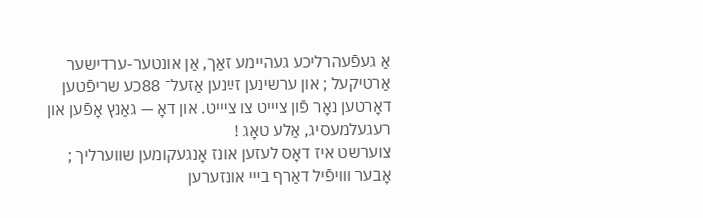אַ געפֿעהרליכע געהיימע זאַך, אַן אונטער-ערדישער אַרטיקעל ; און ערשינען זײַנען אַזעל־ 88כע שריפֿטען דאָרטען נאָר פֿון צײיט צו צײיט. און דאָ — גאַנץ אָפֿען און רעגעלמעסיג, אַלע טאָג !
צוערשט איז דאָס לעזען אונז אָנגעקומען שווערליך ; אָבער װויפֿיל דאַרף בײי אונזערען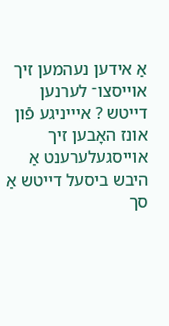אַ אידען נעהמען זיך אױיסצו־ לערנען דייטש ? אײיניגע פֿון אונז האָבען זיך אױיסגעלערענט אַ היבש ביסעל דייטש אַ סך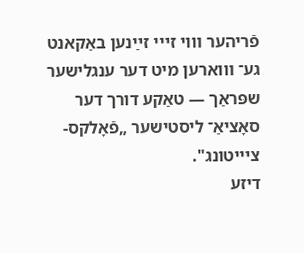פֿריהער װוי זײי זײַנען באַקאנט גע־ װוארען מיט דער ענגלישער שפּראַך — טאַקע דורך דער סאָציאַ־ ליסטישער „פֿאָלקס-צײיטונג".
דיזע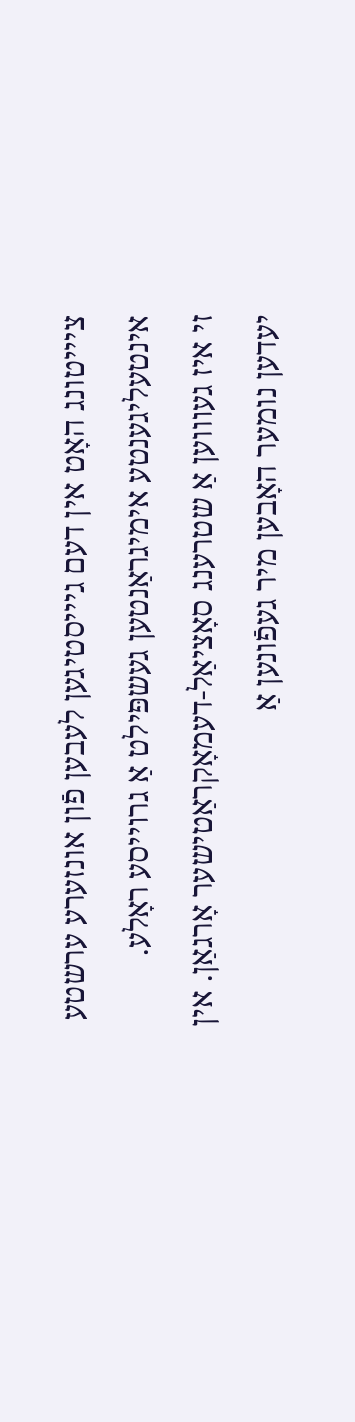צײיטונג האָט אין דעם גײיסטיגען לעבען פֿון אונזערע ערשטע אינטעליגענטע אימיגראַנטען געשפּילט אַ גרױיסע ראָלע.
זי איז געװוען אַ שטרענג סאָציאַל-דעמאָקראַטישער אָרגאַן. אין יעדען נומער האָבען מיר געפֿונען אַ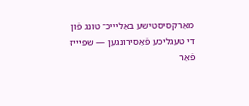מאַרקסיסטישע באַלײיכ־ טונג פֿון די טעגליכע פֿאַסירונגען — שפּײיז פֿאַר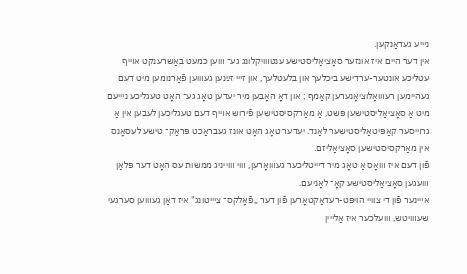נײיע געדאַנקען.
אין דער היים איז אונזער סאָציאַליסטישע ענטװויקלונג גע־ װוען כמעט באַשרענקט אױיף עטליכע אונטער-ערדישע ביכלעך און בלעטלעך, און זײי זײַנען געװוען פֿאַרנומען מיט דעם געהיימען רעװואָלוציאָנערען קאַמף ; און דאָ האָבען מיר יעדען טאָג גע־ האָט טעגליכע נײיעם מיט אַ סאָציאַליסטישען פּשט, אַ מאַרקסיסטישען פֿירוש אױיף דעם טעגליכען לעבען אין אַ גרױיסער קאַפּיטאַליסטישער לאַנד. יעדער טאָג האָט אונז געבראַכט פּראַק־ טישע לעסאָנס אין מאַרקסיסטישען סאָציאַליזם.
פֿון דעם איז װואָס אַ טאָג מיר דײיטליכער געװואָרען, װוי װוייניג ממשות עס האָט דער פּלאַן װועגען סאָציאַליסטישע קאָ־ לאָניעם.
אײינער פֿון די צוויי הויפּט-רעדאַקטאָרען פֿון דער „פֿאָלקס־ צײיטונג" איז דאַן געװוען סערגעי שעװויטש, װועלכער איז אַלײין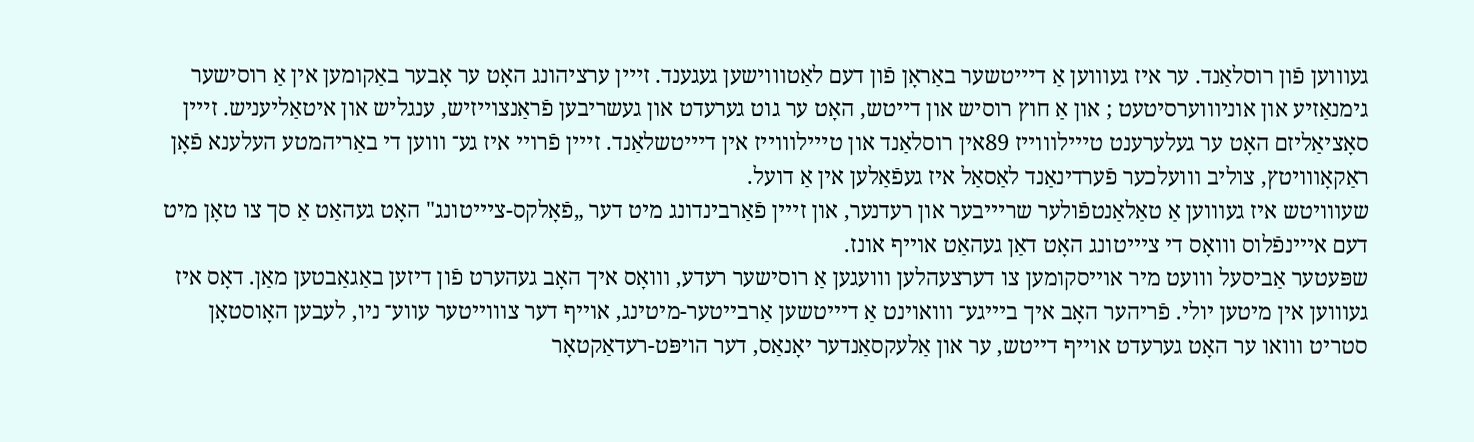געװוען פֿון רוסלאַנד. ער איז געװוען אַ דײיטשער באַראָן פֿון דעם לאַטװוישען געגענד. זײין ערציהונג האָט ער אָבער באַקומען אין אַ רוסישער גימנאַזיע און אוניװוערסיטעט ; און אַ חוץ רוסיש און דייטש, האָט ער גוט גערעדט און געשריבען פֿראַנצױיזיש, ענגליש און איטאַליעניש. זײין סאָציאַליזם האָט ער געלערענט טײילװוייז 89אין רוסלאַנד און טײילװוייז אין דײיטשלאַנד. זײין פֿרױי איז גע־ װוען די באַריהמטע העלענא פֿאָן ראַקאָװויטץ, צוליב װועלכער פֿערדינאַנד לאַסאַל איז געפֿאַלען אין אַ דועל.
שעװויטש איז געװוען אַ טאַלאַנטפֿולער שרײיבער און רעדנער, און זײין פֿאַרבינדונג מיט דער „פֿאָלקס-צײיטונג" האָט געהאַט אַ סך צו טאָן מיט דעם אײינפֿלוס װואָס די צײיטונג האָט דאַן געהאַט אױיף אונז.
שפּעטער אַביסעל װועט מיר אױיסקומען צו דערצעהלען װועגען אַ רוסישער רעדע, װואָס איך האָב געהערט פֿון דיזען באַגאַבטען מאַן. דאָס איז געװוען אין מיטען יולי. פֿריהער האָב איך בײיגע־ װואוינט אַ דײיטשען אַרבייטער-מיטינג, אױיף דער צװוייטער עװע־ ניו, לעבען האָוסטאָן סטריט װואו ער האָט גערעדט אױיף דייטש, ער און אַלעקסאַנדער יאָנאַס, דער הויפּט-רעדאַקטאָר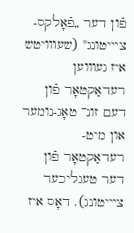פֿון דער „פֿאָלקס-צײיטונג" (שעװויטש איז געװוען רעדאַקטאָר פֿון דעם זונ־ טאָג-נומער און מיט-רעדאַקטאָר פֿון דער טעגליכער צײיטונג). דאָס איז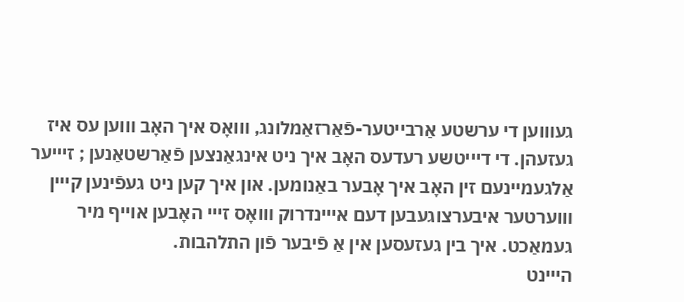געװוען די ערשטע אַרבייטער-פֿאַרזאַמלונג, װואָס איך האָב װוען עס איז געזעהן. די דײיטשע רעדעס האָב איך ניט אינגאַנצען פֿאַרשטאַנען ; זײיער אַלגעמיינעם זין האָב איך אָבער באַנומען. און איך קען ניט געפֿינען קײין װוערטער איבערצוגעבען דעם אײינדרוק װואָס זײי האָבען אױיף מיר געמאַכט. איך בין געזעסען אין אַ פֿיבער פֿון התלהבות.
הײינט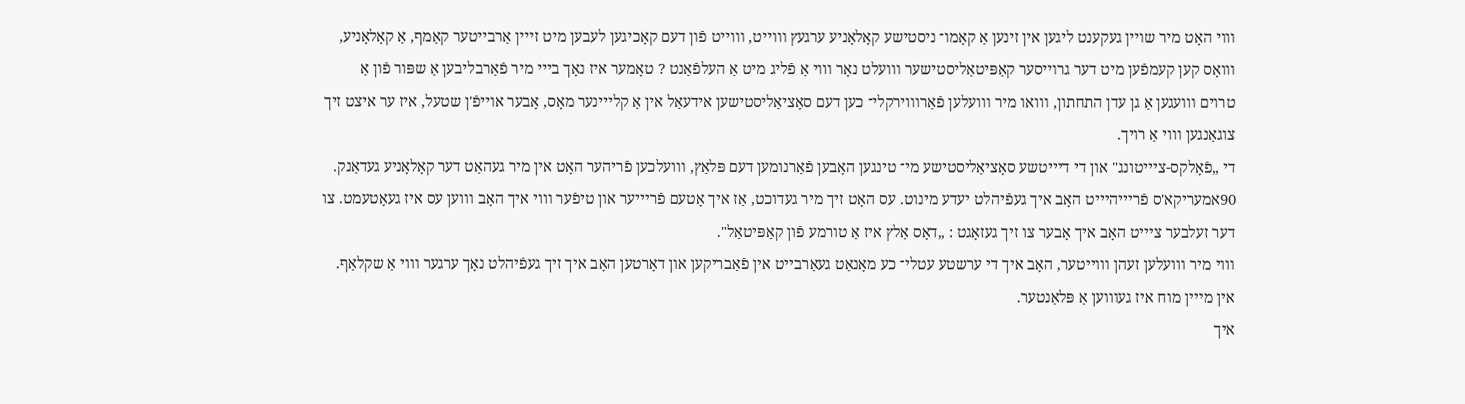װוי האָט מיר שױין געקענט ליגען אין זינען אַ קאָמו־ ניסטישע קאָלאָניע ערגעץ װוייט, װוייט פֿון דעם קאָכיגען לעבען מיט זײין אַרבייטער קאַמף, אַ קאָלאָניע, װואָס קען קעמפֿען מיט דער גרױיסער קאַפּיטאַליסטישער װועלט נאָר װוי אַ פֿליג מיט אַ העלפֿאַנט ? טאָמער איז נאָך בײי מיר פֿאַרבליבען אַ שפּור פֿון אַ טרוים װועגען אַ גן עדן התחתון, װואו מיר װועלען פֿאַרװוירקלי־ כען דעם סאָציאַליסטישען אידעאַל אין אַ קלײינער מאָס, אָבער אױיפֿ'ן שטעל, איז ער איצט זיך צוגאַנגען װוי אַ רויך.
די „פֿאָלקס-צײיטונג" און די דײיטשע סאָציאַליסטישע מי־ טינגען האָבען פֿאַרנומען דעם פּלאַץ, װועלכען פֿריהער האָט אין מיר געהאַט דער קאָלאָניע געדאַנק.
90אמעריקא'ס פֿרײיהײיט האָב איך געפֿיהלט יעדע מינוט. עס האָט זיך מיר געדוכט, אַז איך אָטעם פֿרײיער און טיפֿער װוי איך האָב װוען עס איז געאָטעמט. צו דער זעלבער צײיט האָב איך אָבער צו זיך געזאָגט : „דאָס אַלץ איז אַ טורמע פֿון קאַפּיטאַל".
װוי מיר װועלען זעהן װוייטער, האָב איך די ערשטע עטלי־ כע מאָנאַט געאַרבייט אין פֿאַבריקען און דאָרטען האָב איך זיך געפֿיהלט נאָך ערגער װוי אַ שקלאַף. אין מײין מוח איז געװוען אַ פּלאַנטער.
איך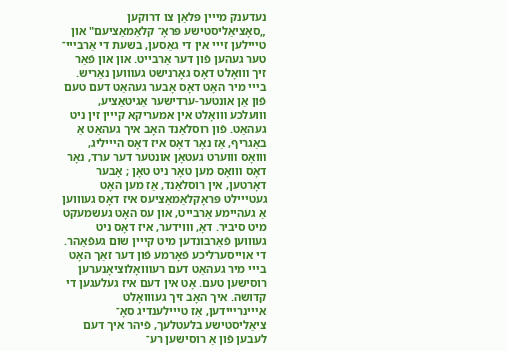נעדענק מײין פּלאַן צו דרוקען „סאָציאַליסטישע פּראָ־ קלאַמאַציעם" און טײילען זײי אין די גאַסען, בשעת די אַרבײי־ טער געהען פֿון דער אַרבייט. און און פֿאַר זיך װואָלט דאָס גאָרנישט געװוען נאַריש. בײי מיר האָט דאָס אָבער געהאַט דעם טעם פֿון אַן אונטער-ערדישער אַגיטאַציע, װועלכע װואָלט אין אמעריקא קײין זין ניט געהאַט. פֿון רוסלאַנד האָב איך געהאַט אַ באַגריף, אַז נאָר דאָס איז דאָס הײיליג, װואָס װוערט געטאָן אונטער דער ערד, נאָר דאָס װואָס מען טאָר ניט טאָן ; אָבער דאָרטען, אין רוסלאַנד, אַז מען האָט געטײילט פּראָקלאַמאַציעס איז דאָס געװוען אַ געהיימע אַרבייט, און עס האָט געשמעקט מיט סיביר. דאָ, װוידער, איז דאָס ניט געװוען פֿאַרבונדען מיט קײין שום געפֿאַהר.
די אױיסערליכע פֿאָרמע פֿון דער זאַך האָט בײי מיר געהאַט דעם רעװואָלוציאָנערען רוסישען טעם. אָט אין דעם איז געלעגען די קדושה. איך האָב זיך געװואָלט אײינרײידען, אַז טײילענדיג סאָ־ ציאַליסטישע בלעטלעך, פֿיהר איך דעם לעבען פֿון אַ רוסישען רע־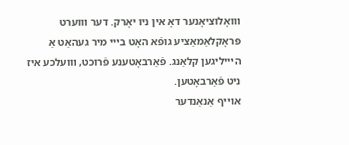װואָלוציאָנער דאָ אין ניו יאָרק. דער װוערט פּראָקלאַמאַציע גופֿא האָט בײי מיר געהאַט אַ הײיליגען קלאַנג. פֿאַרבאָטענע פֿרוכט, װועלכע איז ניט פֿאַרבאָטען.
אױיף אַנאַנדער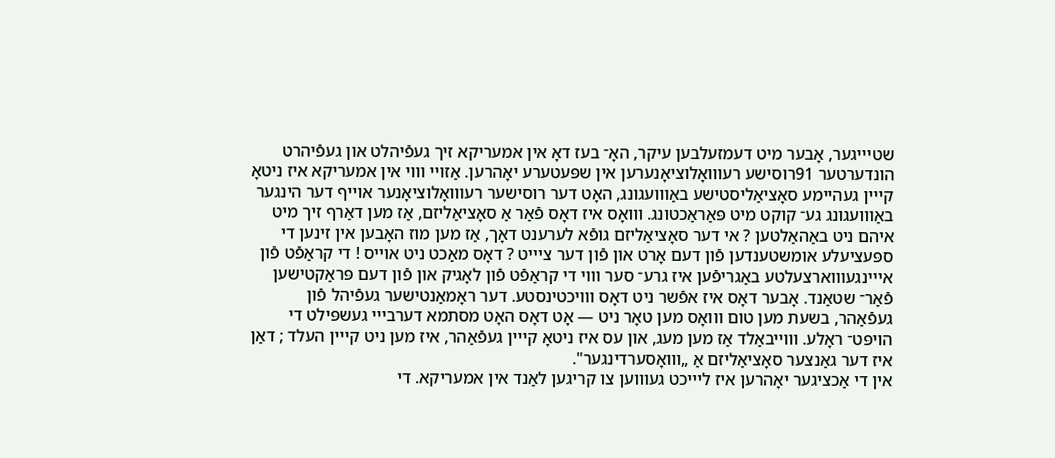שטײיגער, אָבער מיט דעמזעלבען עיקר, האָ־ בעז דאָ אין אמעריקא זיך געפֿיהלט און געפֿיהרט הונדערטער 91רוסישע רעװואָלוציאָנערען אין שפּעטערע יאָהרען. אַזױי װוי אין אמעריקא איז ניטאָ קײין געהיימע סאָציאַליסטישע באַװועגונג, האָט דער רוסישער רעװואָלוציאָנער אױיף דער הינגער באַװועגונג גע־ קוקט מיט פּאַראַכטונג. װואָס איז דאָס פֿאַר אַ סאָציאַליזם, אַז מען דאַרף זיך מיט איהם ניט באַהאַלטען ? אי דער סאָציאַליזם גופֿא לערענט דאָך, אַז מען מוז האָבען אין זינען די ספּעציעלע אומשטענדען פֿון דעם אָרט און פֿון דער צײיט ? דאָס מאַכט ניט אױיס ! די קראַפֿט פֿון אײינגעװוארצעלטע באַגריפֿען איז גרע־ סער װוי די קראַפֿט פֿון לאָגיק און פֿון דעם פּראַקטישען פֿאַר־ שטאַנד. אָבער דאָס איז אפֿשר ניט דאָס װויכטינסטע. דער ראָמאַנטישער געפֿיהל פֿון געפֿאַהר, בשעת מען טום װואָס מען טאָר ניט — אָט דאָס האָט מסתמא דערבײי געשפּילט די הויפּט־ ראָלע. װוייבאַלד אַז מען מעג, און עס איז ניטאָ קײין געפֿאַהר, איז מען ניט קײין העלד ; דאַן איז דער גאַנצער סאָציאַליזם אַ „װואָסערדינגער".
אין די אַכציגער יאָהרען איז לײיכט געװוען צו קריגען לאַנד אין אמעריקא. די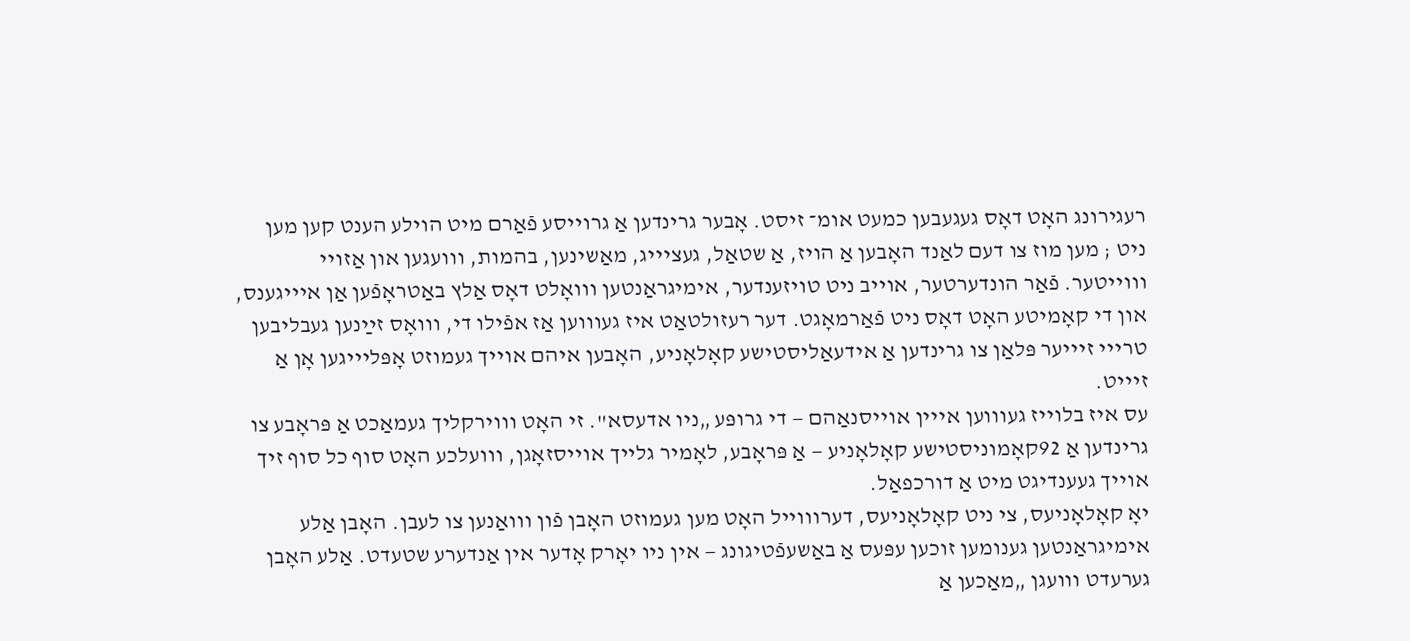רעגירונג האָט דאָס געגעבען כמעט אומ־ זיסט. אָבער גרינדען אַ גרױיסע פֿאַרם מיט הױלע הענט קען מען ניט ; מען מוז צו דעם לאַנד האָבען אַ הויז, אַ שטאַל, געצײיג, מאַשינען, בהמות, װועגען און אַזױי װוייטער. פֿאַר הונדערטער, אױיב ניט טויזענדער, אימיגראַנטען װואָלט דאָס אַלץ באַטראָפֿען אַן אײיגענס, און די קאָמיטע האָט דאָס ניט פֿאַרמאָגט. דער רעזולטאַט איז געװוען אַז אפֿילו די, װואָס זײַנען געבליבען טרײי זײיער פּלאַן צו גרינדען אַ אידעאַליסטישע קאָלאָניע, האָבען איהם אױיך געמוזט אָפּלײיגען אָן אַ זײיט.
עס איז בלױיז געװוען אײין אױיסנאַהם — די גרופּע „ניו אדעסא". זי האָט װוירקליך געמאַכט אַ פּראָבע צו גרינדען אַ 92קאָמוניסטישע קאָלאָניע — אַ פּראָבע, לאָמיר גלייך אױיסזאָגן, װועלכע האָט סוף כל סוף זיך אױיך געענדיגט מיט אַ דורכפאַל.
יאָ קאָלאָניעס, צי ניט קאָלאָניעס, דערװוייל האָט מען געמוזט האָבן פֿון װואַנען צו לעבן. האָבן אַלע אימיגראַנטען גענומען זוכען עפּעס אַ באַשעפֿטיגונג — אין ניו יאָרק אָדער אין אַנדערע שטעדט. אַלע האָבן גערעדט װועגן „מאַכען אַ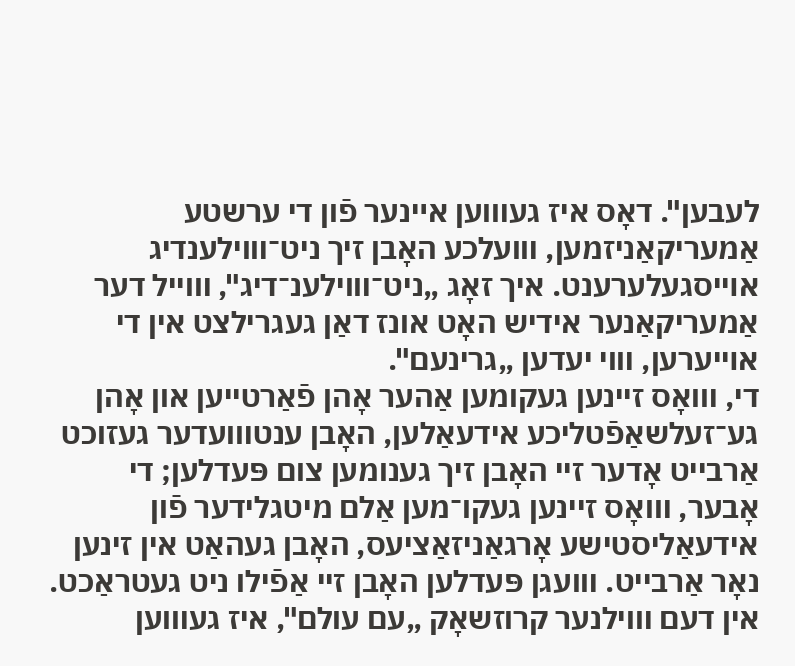לעבען". דאָס איז געװוען אײנער פֿון די ערשטע אַמעריקאַניזמען, װועלכע האָבן זיך ניט־װוילענדיג אױיסגעלערענט. איך זאָג „ניט־װוילענ־דיג", װוייל דער אַמעריקאַנער אידיש האָט אונז דאַן געגרילצט אין די אױיערען, װוי יעדען „גרינעם".
די, װואָס זיינען געקומען אַהער אָהן פֿאַרטייען און אָהן גע־זעלשאַפֿטליכע אידעאַלען, האָבן ענטװועדער געזוכט אַרבייט אָדער זיי האָבן זיך גענומען צום פּעדלען; די אָבער, װואָס זיינען געקו־מען אַלם מיטגלידער פֿון אידעאַליסטישע אָרגאַניזאַציעס, האָבן געהאַט אין זינען נאָר אַרבייט. װועגן פּעדלען האָבן זיי אַפֿילו ניט געטראַכט.
אין דעם װוילנער קרוזשאָק „עם עולם", איז געװוען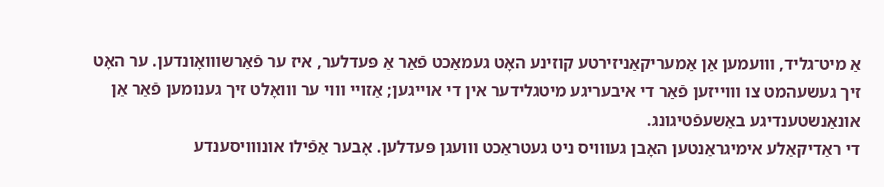אַ מיט־גליד, װועמען אַן אַמעריקאַניזירטע קוזינע האָט געמאַכט פֿאַר אַ פּעדלער, איז ער פֿאַרשװואָונדען. ער האָט זיך געשעהמט צו װוייזען פֿאַר די איבעריגע מיטגלידער אין די אױיגען; אַזױי װוי ער װואָלט זיך גענומען פֿאַר אַן אונאַנשטענדיגע באַשעפֿטיגונג.
די ראַדיקאַלע אימיגראַנטען האָבן געװויס ניט געטראַכט װועגן פּעדלען. אָבער אַפֿילו אונװויסענדע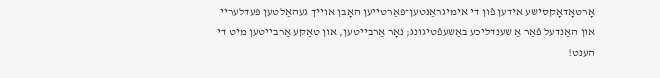אָרטאָדאָקסישע אידען פֿון די אימיגראַנטען־פּאַרטייען האָבן אױיך געהאַלטען פּעדלעריי און האַנדעל פֿאַר אַ שענדליכע באַשעפֿטיגונג; נאָר אַרבייטען, און טאַקע אַרבייטען מיט די הענט!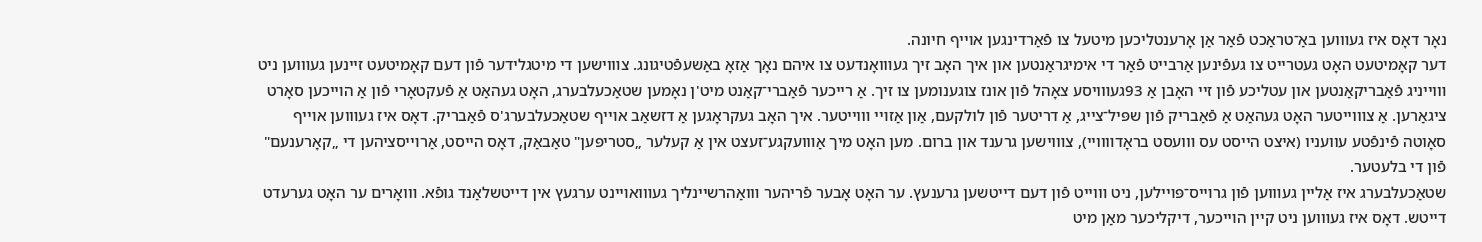נאָר דאָס איז געװוען באַ־טראַכט פֿאַר אַן אָרענטליכען מיטעל צו פֿאַרדינגען אױיף חיונה.
דער קאָמיטעט האָט געטרייט צו געפֿינען אַרבייט פֿאַר די אימיגראַנטען און איך האָב זיך געװואָנדעט צו איהם נאָך אַזאָ באַשעפֿטיגונג. צװוישען די מיטגלידער פֿון דעם קאָמיטעט זיינען געװוען ניט װוייניג פֿאַבריקאַנטען און עטליכע פֿון זיי האָבן אַ 93געװויסע צאָהל פֿון אונז צוגענומען צו זיך. אַ רייכער פֿאַברי־קאַנט מיט'ן נאָמען שטאַכעלבערג, האָט געהאַט אַ פֿעקטאָרי פֿון אַ הױיכען סאָרט ציגאַרען. אַ צװוייטער האָט געהאַט אַ פֿאַבריק פֿון שפּיל־צייג, אַ דריטער פֿון לולקעם, אַון אַזױי װוייטער. איך האָב געקראָגען אַ דזשאַב אױיף שטאַכעלבערג'ס פֿאַבריק. דאָס איז געװוען אױיף סאָוטה פֿינפֿטע עוועניו (איצט הייסט עס װועסט בראָדװוויי), צװוישען גרענד און ברום. מען האָט מיך אַװועקגע־זעצט אין אַ קעלער „סטריפּען" טאַבאַק, דאָס הייסט, אַרױיסציהען די „קאָרענעם" פֿון די בלעטער.
שטאַכעלבערג איז אַליין געװוען פֿון גרױיס־פּױילען, ניט װוייט פֿון דעם דייטשען גרענעץ. ער האָט אָבער פֿריהער װואַהרשיינליך געװואױינט ערגעץ אין דייטשלאַנד גופֿא. װואָרים ער האָט גערעדט דייטש. דאָס איז געװוען ניט קיין הױיכער, דיקליכער מאַן מיט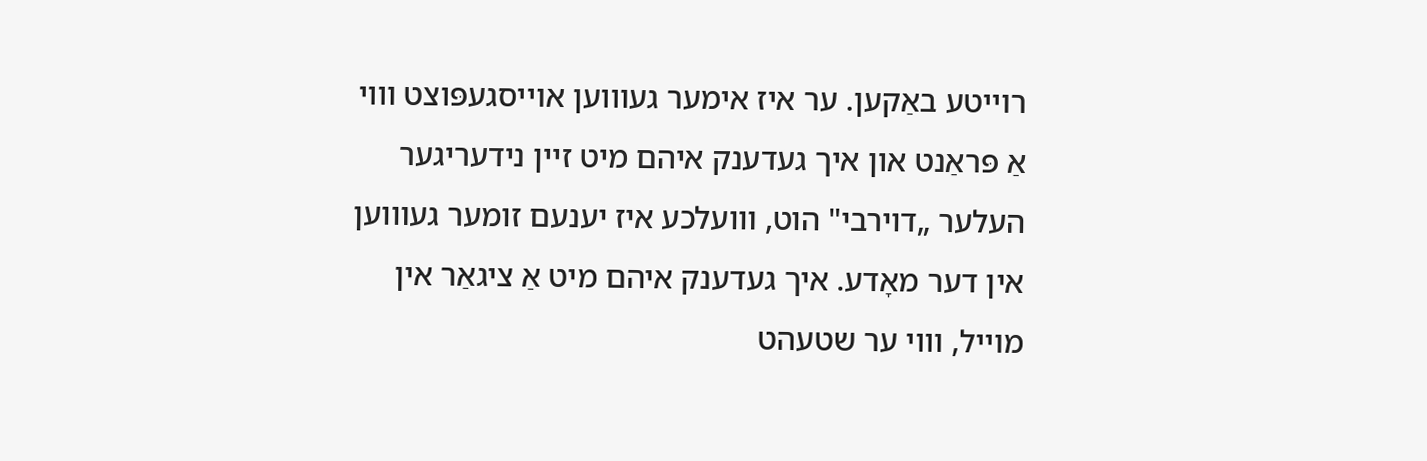רױיטע באַקען. ער איז אימער געװוען אױיסגעפּוצט װוי אַ פּראַנט און איך געדענק איהם מיט זיין נידעריגער העלער „דוירבי" הוט, װועלכע איז יענעם זומער געװוען אין דער מאָדע. איך געדענק איהם מיט אַ ציגאַר אין מױיל, װוי ער שטעהט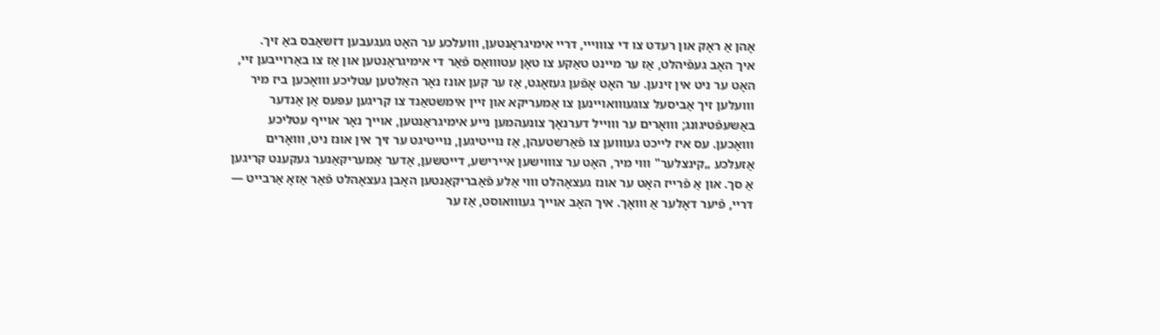אָהן אַ ראָק און רעדט צו די צװוייי, דריי אימיגראַנטען, װועלכע ער האָט געגעבען דזשאַבס באַ זיך.
איך האָב געפֿיהלט, אַז ער מיינט טאַקע צו טאָן עטװואָס פֿאַר די אימיגראַנטען און אַז צו באַרױיבען זיי, האָט ער ניט אין זינען. ער האָט אָפֿען געזאָגט, אַז ער קען אונז נאָר האַלטען עטליכע װואָכען ביז מיר װועלען זיך אַביסעל צוגעװואױינען צו אַמעריקא און זיין אימשטאַנד צו קריגען עפּעס אַן אַנדער באַשעפֿטיגונג; װואָרים ער װוייל דערנאָך צונעהמען נייע אימיגראַנטען, אױיך נאָר אױיף עטליכע װואָכען. עס איז לייכט געװוען צו פֿאַרשטעהן, אַז נױיטיגען, נױיטיגט ער זיך אין אונז ניט, װואָרים אַזעלכע „קינצלער" װוי מיר, האָט ער צװוישען אײרישע, דייטשען, אָדער אַמעריקאַנער געקענט קריגען אַ סך. און אַ פֿרייז האָט ער אונז געצאָהלט װוי אַלע פֿאַבריקאַנטען האָבן געצאָהלט פֿאַר אַזאָ אַרבייט — דריי, פֿיער דאָלער אַ װואָך. איך האָב אױיך געװואוסט, אַז ער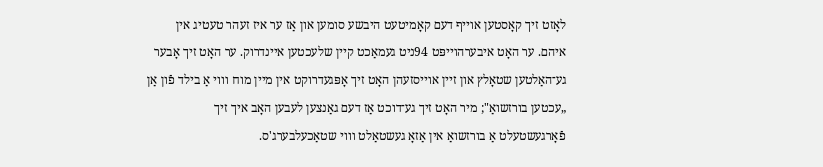לאָזט זיך קאָסטען אױיף דעם קאָמיטעט היבשע סומען און אַז ער איז זעהר טעטיג אין איהם. ער האָט איבערהױיפּט 94ניט געמאַכט קיין שלעכטען איינדרוק. ער האָט זיך אָבער גע־האַלטען שטאָלץ און זיין אױיסזעהן האָט זיך אָפּגעדרוקט אין מיין מוח װוי אַ בילד פֿון אַן „עכטען בורזשואַ"; מיר האָט זיך גע־דוכט אַז דעם גאַנצען לעבען האָב איך זיך פֿאָרגעשטעלט אַ בורזשואַ אין אַזאָ געשטאַלט װוי שטאַכעלבערג'ס.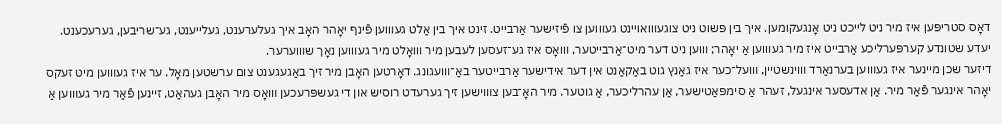דאָס סטריפּען איז מיר ניט לייכט ניט אָנגעקומען. איך בין פּשוט ניט צוגעװואױינט געװוען צו פֿיזישער אַרבייט. זינט איך בין אַלט געװוען פֿינף יאָהר האָב איך געלערענט, געלייענט, גע־שריבען, גערעכענט. יעדע שטונדע קערפּערליכע אַרבייט איז מיר געװוען אַ יאָהר; װוען ניט דער מיט־אַרבייטער, װואָס איז גע־זעסען לעבען מיר װואָלט מיר געװוען נאָך שװוערער.
דיזער שכן מיינער איז געװוען בערנאַרד װוינשטיין, װועל־כער איז גאַנץ גוט באַקאַנט אין דער אידישער אַרבייטער באַ־װועגונג. דאָרטען האָבן מיר זיך באַגעגענט צום ערשטען מאָל. ער איז געװוען מיט זעקס יאָהר אינגער פֿאַר מיר. אַן אדעסער אינגעל, זעהר אַ סימפּאַטישער, אַן עהרליכער, אַ גוטער. מיר האָ־בען צװוישען זיך גערעדט רוסיש און די געשפּרעכען װואָס מיר האָבן געהאַט, זיינען פֿאַר מיר געװוען אַ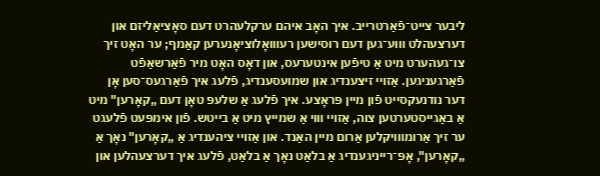ליבער צייט־פֿאַרטרייב. איך האָב איהם ערקלעהרט דעם סאָציאַליזם און דערצעהלט װוע־גען דעם רוסישען רעװואָלוציאָנערען קאַמף; ער האָט זיך צו־געהערט מיט אַ טיפֿען אינטערעס, און דאָס האָט מיר פֿאַרשאַפֿט פֿאַרגעניגען. אַזױי זיצענדיג און שמועסענדיג, פֿלעג איך פֿאַרגעס־סען אָן דער נודנעקסייט פֿון מיין פּראָצע. איך פֿלעג אַ שלעפּ טאָן דעם „קאָרען" מיט אַ באַגייסטערטען צוה, אַזױי װוי אַ שמייץ מיט אַ בייטש. פֿון אימפּעט פֿלעגט ער זיך אַרומװויקלען אַרום מיין האַנד. און אַזױי ציהענדיג אַ „קאָרען" נאָך אַ „קאָרען", אָפּ־רייניגענדיג אַ בלאַט נאָך אַ בלאַט, פֿלעג איך דערצעהלען און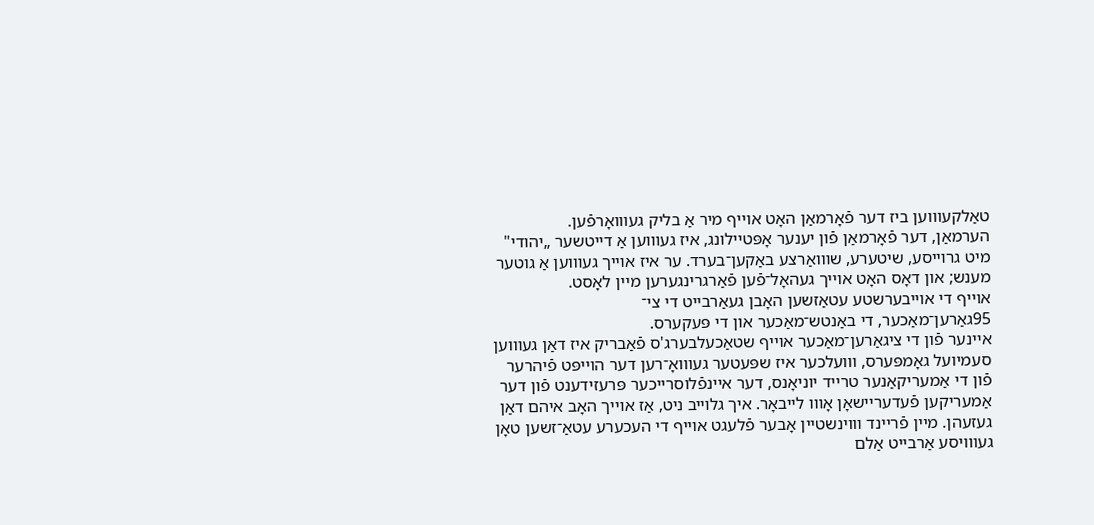טאַלקעװוען ביז דער פֿאָרמאַן האָט אױיף מיר אַ בליק געװואָרפֿען.
הערמאַן, דער פֿאָרמאַן פֿון יענער אָפּטיילונג, איז געװוען אַ דייטשער „יהודי" מיט גרױיסע, שיטערע, שװואַרצע באַקען־בערד. ער איז אױיך געװוען אַ גוטער מענש; און דאָס האָט אױיך געהאָל־פֿען פֿאַרגרינגערען מיין לאָסט.
אױיף די אױיבערשטע עטאַזשען האָבן געאַרבייט די צי־
95גאַרען־מאַכער, די באַנטש־מאַכער און די פּעקערס.
אײנער פֿון די ציגאַרען־מאַכער אױיף שטאַכעלבערג'ס פֿאַבריק איז דאַן געװוען סעמיועל גאָמפּערס, װועלכער איז שפּעטער געװואָ־רען דער הױיפּט פֿיהרער פֿון די אַמעריקאַנער טרייד יוניאָנס, דער איינפֿלוסרייכער פּרעזידענט פֿון דער אַמעריקען פֿעדעריישאָן אָװו לייבאָר. איך גלױיב ניט, אַז אױיך האָב איהם דאַן געזעהן. מיין פֿריינד װוינשטיין אָבער פֿלעגט אױיף די העכערע עטאַ־זשען טאָן געװויסע אַרבייט אַלם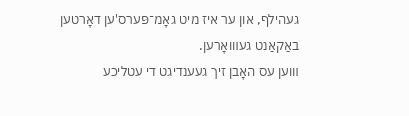געהילף, און ער איז מיט גאָמ־פּערס'ען דאָרטען באַקאַנט געװואָרען.
װוען עס האָבן זיך געענדיגט די עטליכע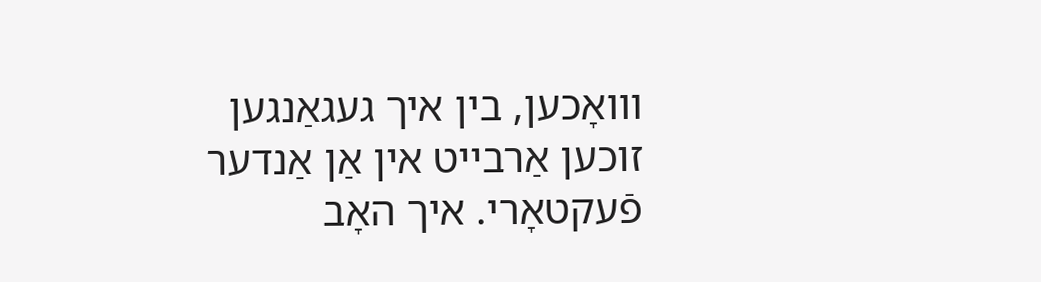װואָכען, בין איך געגאַנגען זוכען אַרבייט אין אַן אַנדער פֿעקטאָרי. איך האָב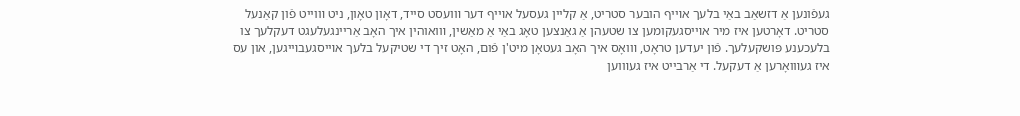געפֿונען אַ דזשאַב באַי בלעך אױיף הובער סטריט, אַ קליין געסעל אױיף דער װועסט סייד, דאָון טאָון, ניט װוייט פֿון קאַנעל סטריט. דאָרטען איז מיר אױיסגעקומען צו שטעהן אַ גאַנצען טאָג באַי אַ מאַשין, װואוהין איך האָב אַריינגעלעגט דעקלעך צו בלעכענע פּושקעלעך. פֿון יעדען טראָט, װואָס איך האָב געטאָן מיט'ן פֿום, האָט זיך די שטיקעל בלעך אױיסגעבױיגען, און עס איז געװואָרען אַ דעקעל. די אַרבייט איז געװוען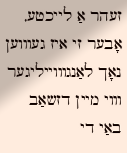זעהר אַ לייכטע, אָבער זי איז געװוען נאָך לאַנגװוייליגער װוי מיין דזשאַב באַי די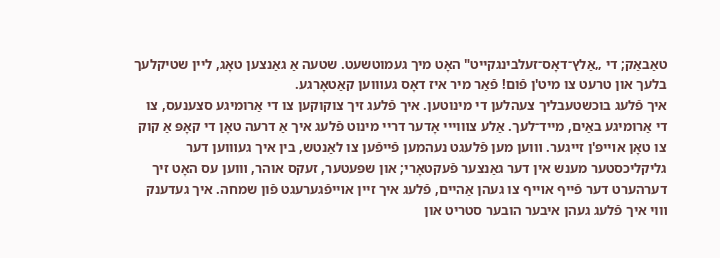טאַבאַק; די „אַלץ־דאָס־זעלבינגקייט" האָט מיך געמוטשעט. שטעה אַ גאַנצען טאָג, ליין שטיקלעך בלעך און טרעט צו מיט'ן פֿום! פֿאַר מיר איז דאָס געװוען קאַטאָרגע.
איך פֿלעג בוכשטעבליך צעהלען די מינוטען. איך פֿלעג זיך צוקוקען צו די אַרומיגע סצענעס, צו די אַרומיגע באַים, מייד־לעך. אַלע צװוייי אָדער דריי מינוט פֿלעג איך אַ דרעה טאָן די קאָפּ אַ קוק צו טאָן אױיפּ'ן זייגער. װוען מען פֿלעגט נעהמען פֿייפֿען צו לאַנטש, בין איך געװוען דער גליקליכסטער מענש אין דער גאַנצער פֿעקטאָרי; און שפּעטער, זעקס אוהר, װוען עס האָט זיך דערהערט דער פֿייף אױיף צו געהן אַהיים, פֿלעג איך זיין אױיפֿגערעגט פֿון שמחה. איך געדענק װוי איך פֿלעג געהן איבער הובער סטריט און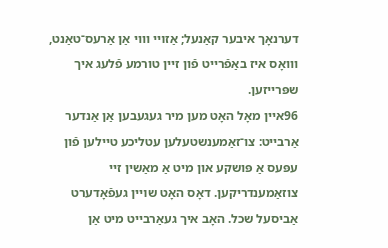דערנאָך איבער קאַנעל; אַזױי װוי אַן אַרעס־טאַנט, װואָס איז באַפֿרייט פֿון זיין טורמע פֿלעג איך שפּרייזען.
96איין מאָל האָט מען מיר געגעבען אַן אַנדער אַרבייט: צו־זאַמענשטעלען עטליכע טיילען פֿון עפּעס אַ פּושקע און מיט אַ מאַשין זיי צוזאַמענדריקען. דאָס האָט שױין געפֿאָדערט אַביסעל שכל. האָב איך געאַרבייט מיט אַן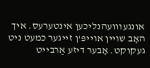אונגעװועהנליכען אינטערעס. איך האָב שױין אױיפּ'ן זייגער כמעט ניט געקוקט. אָבער דיזע אַרבייט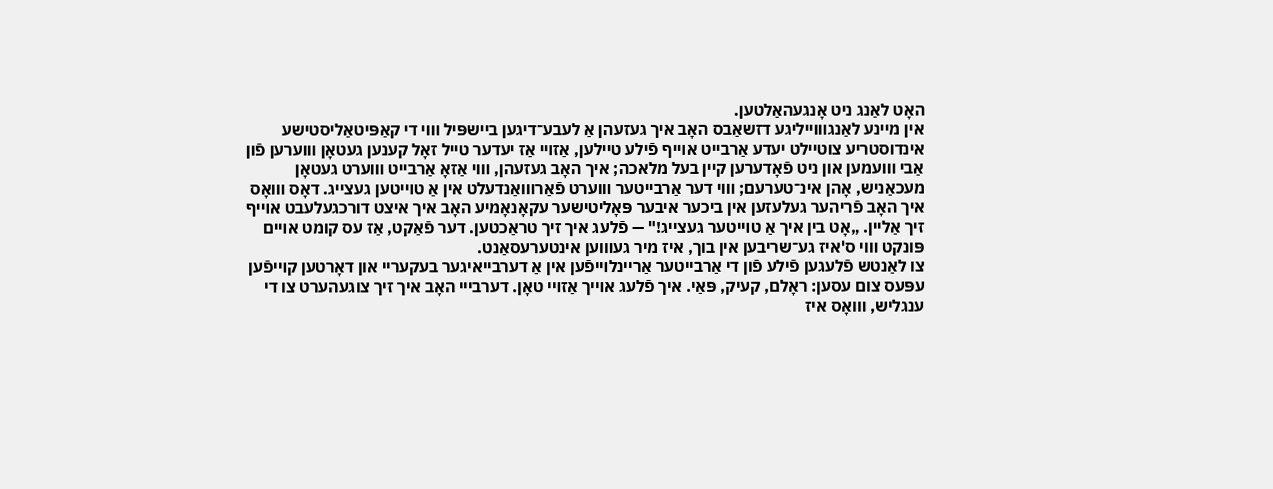האָט לאַנג ניט אָנגעהאַלטען.
אין מיינע לאַנגװוייליגע דזשאַבס האָב איך געזעהן אַ לעבע־דיגען ביישפּיל װוי די קאַפּיטאַליסטישע אינדוסטריע צוטיילט יעדע אַרבייט אױיף פֿילע טיילען, אַזױי אַז יעדער טייל זאָל קענען געטאָן װוערען פֿון אַבי װועמען און ניט פֿאָדערען קיין בעל מלאכה; איך האָב געזעהן, װוי אַזאָ אַרבייט װוערט געטאָן מעכאַניש, אָהן אינ־טערעם; װוי דער אַרבייטער װוערט פֿאַרװואַנדעלט אין אַ טױיטען געצייג. דאָס װואָס איך האָב פֿריהער געלעזען אין ביכער איבער פּאָליטישער עקאָנאָמיע האָב איך איצט דורכגעלעבט אױיף זיך אַליין. „אָט בין איך אַ טױיטער געצייג!" — פֿלעג איך זיך טראַכטען. דער פֿאַקט, אַז עס קומט אױים פּונקט װוי ס'איז גע־שריבען אין בוך, איז מיר געװוען אינטערעסאַנט.
צו לאַנטש פֿלעגען פֿילע פֿון די אַרבייטער אַריינלױיפֿען אין אַ דערבייאיגער בעקעריי און דאָרטען קױיפֿען עפּעס צום עסען: ראָלם, קעיק, פּאַי. איך פֿלעג אױיך אַזױי טאָן. דערבייי האָב איך זיך צוגעהערט צו די ענגליש, װואָס איז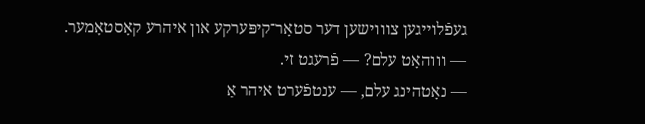געפֿלױיגען צװוישען דער סטאָר־קיפּערקע און איהרע קאָסטאָמער.
— װוהאָט עלם? — פֿרעגט זי.
— נאָטהינג עלם, — ענטפֿערט איהר אַ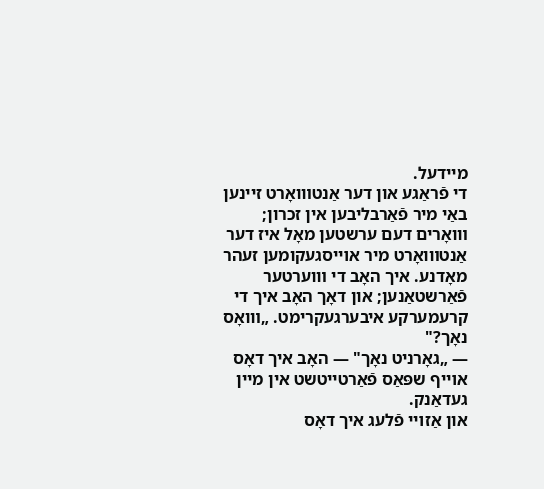מיידעל.
די פֿראַגע און דער אַנטװואָרט זיינען באַי מיר פֿאַרבליבען אין זכרון; װואָרים דעם ערשטען מאָל איז דער אַנטװואָרט מיר אױיסגעקומען זעהר מאָדנע. איך האָב די װוערטער פֿאַרשטאַנען; און דאָך האָב איך די קרעמערקע איבערגעקרימט. „װואָס נאָך?"
— „גאָרניט נאָך" — האָב איך דאָס אױיף שפּאַס פֿאַרטייטשט אין מיין געדאַנק.
און אַזױי פֿלעג איך דאָס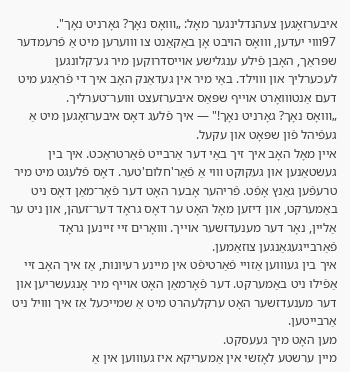איבערזאָגען צעהנדלינגער מאָל: „װואָס נאָך? גאָרניט נאָך".
97װוי יעדען, װואָס הויבט אָן באַקאַנט צו װוערען מיט אַ פֿרעמדער שפּראַך, האָבן פֿילע ענגלישע אױיסדרוקען מיר גע־קלונגען לעכערליך און װוילד. באַי מיר אין געדאַנק האָב איך די פֿראַגע מיט דעם אַנטװואָרט אױיף שפּאַס איבערזעצט װוער־טערליך.
„װואָס נאָך? גאָרניט נאָך!" — איך פֿלעג דאָס איבערזאָגען מיט אַ געפֿיהל פֿון שפּאָט און עקעל.
איין מאָל האָב איך זיך באַי דער אַרבייט פֿאַרטראַכט. איך בין געשטאַנען און געקוקט װוי אַ פֿאַר'חלום'טער. דאָס פֿלעגט מיט מיר טרעפֿען גאַנץ אָפֿט. פֿריהער אָבער האָט דער פֿאָר־מאַן דאָס ניט באַמערקט, און דיזען מאָל האָט ער דאָס גראָד דער־זעהן, און ניט ער אַליין, נאָר דער מענעדזשער אױיך. װואָרים זיי זיינען גראָד פֿאַרבייגעגאַנגען צוזאַמען.
איך בין געװוען אַזױי פֿאַרטיפֿט אין מיינע רעיונות, אַז איך האָב זיי אַפֿילו ניט באַמערקט. דער פֿאָרמאַן האָט אױיף מיר אָנגעשריען און דער מענעדזשער האָט ערקלעהרט מיט אַ שמייכעל אַז איך װויל ניט אַרבייטען.
מען האָט מיך געעסקט.
מיין ערשטע לאָזשי אין אַמעריקא איז געװוען אין אַ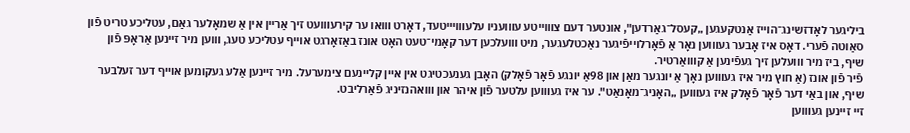ביליגער לאָדזשינג־הױיז אַנטקעגען „קעסל־גאַרדען", אונטער דעם צװוייטע עװועניו עלעװויייטעד, דאָרט װואו ער קירעװועט זיך אַריין אין אַ שמאָלער גאַם, עטליכע טריט פֿון סאַוטה פֿערי. דאָס איז אָבער געװוען נאָר אַ פֿאָרלױיפֿיגער נאַכטלעגער, מיט װועלכען דער קאָמי־טעט האָט אונז באַזאָרגט אױיף עטליכע טעג, װוען מיר זיינען אַראָפּ פֿון שיף, ביז מיר װועלען זיך געפֿינען אַ קװואַרטיר.
פֿיר פֿון אונז (אַ חוץ מיר איז געװוען נאָך אַ יונגער מאַן און 98אַ יונגע פֿאָר פֿאָלק) האָבן גענעכטיגט אין איין קליינעם צימערעל. מיר זיינען אַלע געקומען אױיף דער זעלבער שיף, און באַי דער פֿאָר פֿאָלק איז געװוען „האָניג־מאָנאַט". ער איז געװוען עלטער פֿון איהר און װואהנזיניג פֿאַרליבט.
זיי זיינען געװוען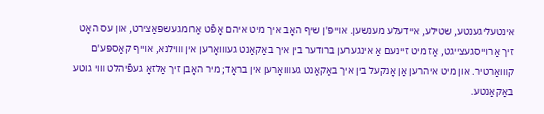אינטעליגענטע, שטילע, איידעלע מענשען. אױיפּ'ן שיף האָב איך מיט איהם אָפֿט אַרומגעשפּאַצירט, און עס האָט זיך אַרױיסגעצייגט, אַז מיט זיינעם אַ אינגערען ברודער בין איך באַקאַנט געװואָרען אין װוילנא, אױיף קאַספּע'ם קװואַרטיר. און מיט איהרען אַן אָנקעל בין איך באַקאַנט געװואָרען אין בראָד; מיר האָבן זיך אַלזאָ געפֿיהלט װוי גוטע באַקאַנטע.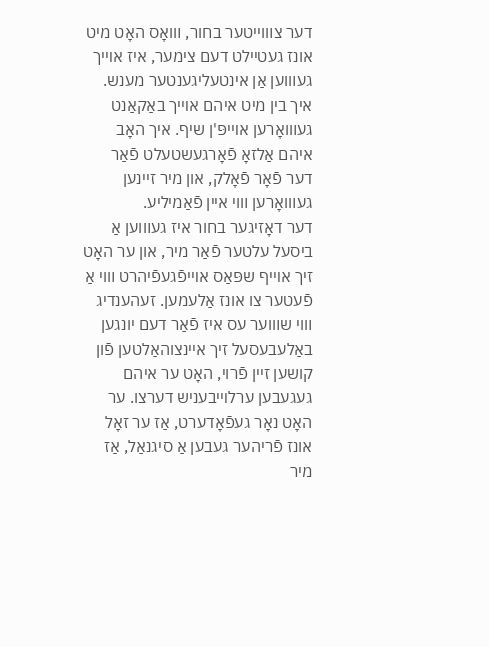דער צװוייטער בחור, װואָס האָט מיט אונז געטיילט דעם צימער, איז אױיך געװוען אַן אינטעליגענטער מענש. איך בין מיט איהם אױיך באַקאַנט געװואָרען אױיפּ'ן שיף. איך האָב איהם אַלזאָ פֿאָרגעשטעלט פֿאַר דער פֿאָר פֿאָלק, און מיר זיינען געװואָרען װוי איין פֿאַמיליע.
דער דאָזיגער בחור איז געװוען אַ ביסעל עלטער פֿאַר מיר, און ער האָט זיך אױיף שפּאַס אױיפֿגעפֿיהרט װוי אַ פֿעטער צו אונז אַלעמען. זעהענדיג װוי שװוער עס איז פֿאַר דעם יונגען באַלעבעסעל זיך איינצוהאַלטען פֿון קושען זיין פֿרוי, האָט ער איהם געגעבען ערלױיבעניש דערצו. ער האָט נאָר געפֿאָדערט, אַז ער זאָל אונז פֿריהער געבען אַ סיגנאַל, אַז מיר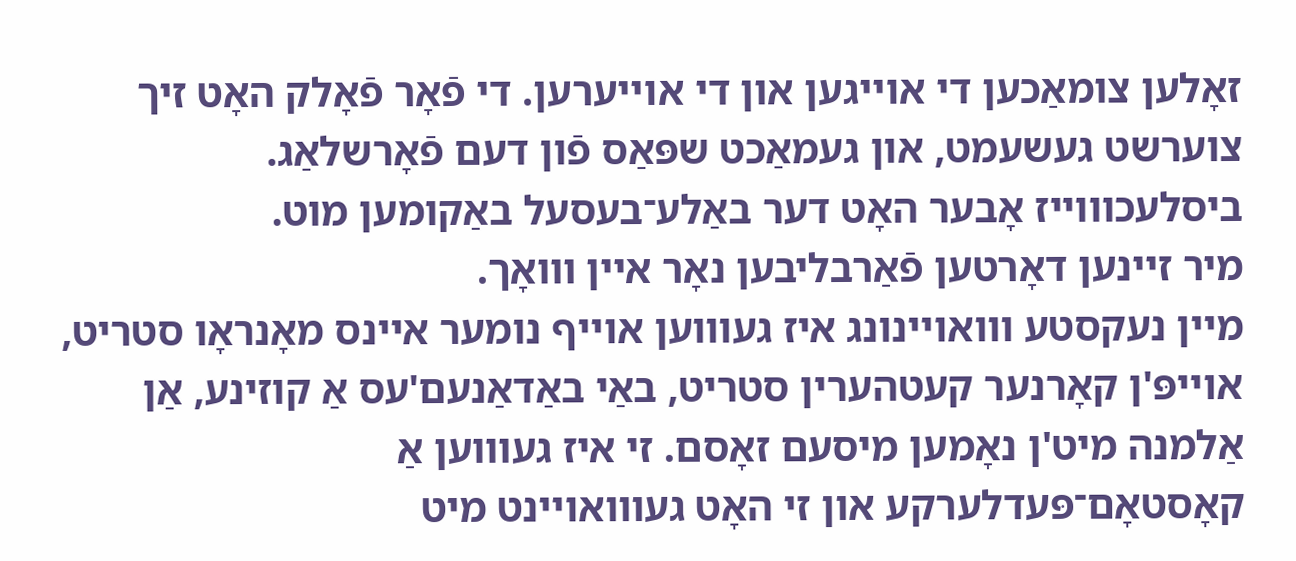זאָלען צומאַכען די אױיגען און די אױיערען. די פֿאָר פֿאָלק האָט זיך צוערשט געשעמט, און געמאַכט שפּאַס פֿון דעם פֿאָרשלאַג. ביסלעכװוייז אָבער האָט דער באַלע־בעסעל באַקומען מוט.
מיר זיינען דאָרטען פֿאַרבליבען נאָר איין װואָך.
מיין נעקסטע װואױינונג איז געװוען אױיף נומער איינס מאָנראָו סטריט, אױיפּ'ן קאָרנער קעטהערין סטריט, באַי באַדאַנעם'עס אַ קוזינע, אַן אַלמנה מיט'ן נאָמען מיסעם זאָסם. זי איז געװוען אַ קאָסטאָם־פּעדלערקע און זי האָט געװואױינט מיט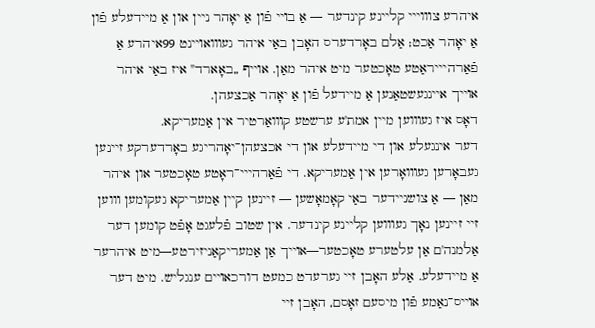איהרע צװוייי קליינע קינדער — אַ בױי פֿון אַ יאָהר ניין און אַ מיידעלע פֿון אַ יאָהר אַכט; אַלם באָרדערס האָבן באַי איהר געװואױינט 99איהרע אַ פֿאַרהיייראַטע טאָכטער מיט איהר מאַן. אױיף „באָארד" איז באַי איהר אױיך איינגעשטאַנען אַ מיידעל פֿון אַ יאָהר אַכצעהן.
דאָס איז געװוען מיין אמת'ע ערשטע קװואַרטיר אין אַמעריקא.
דער אינגעלע און די מיידעלע און די אכצעהן־יאָהריגע באָרדערקע זיינען געבאָרען געװואָרען אין אַמעריקא. די פֿאַרהייי־ראָטע טאָכטער און איהר מאַן — אַ צושניידער באַי קאָמאָשען — זיינען קיין אַמעריקא געקומען װוען זיי זיינען נאָך געװוען קליינע קינדער. אין שטוב פֿלעגט אָפֿט קומען דער אַלמנה'ם אַן עלטערע טאָכטער—אױיך אַן אַמעריקאַניזירטע—מיט איהרער אַ מיידעלע. אַלע האָבן זיי גערעדט כמעט דורכאױים ענגליש. מיט דער אױיס־נאַמע פֿון מיסעם זאָסם, האָבן זיי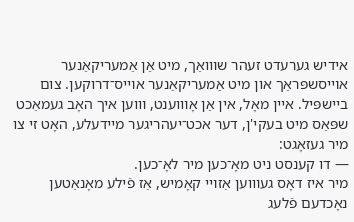אידיש גערעדט זעהר שװואַך, מיט אַן אַמעריקאַנער אױיסשפּראַך און מיט אַמעריקאַנער אױיס־דרוקען. צום ביישפּיל. איין מאָל, אין אַן אָװוענט, װוען איך האָב געמאַכט שפּאַס מיט בעקי'ן, דער אכט־יעהריגער מיידעלע, האָט זי צו מיר געזאָגט:
— דו קענסט ניט מאָ־כען מיר לאָ־כען.
מיר איז דאָס געװוען אַזױי קאָמיש, אַז פֿילע מאָנאַטען נאָכדעם פֿלעג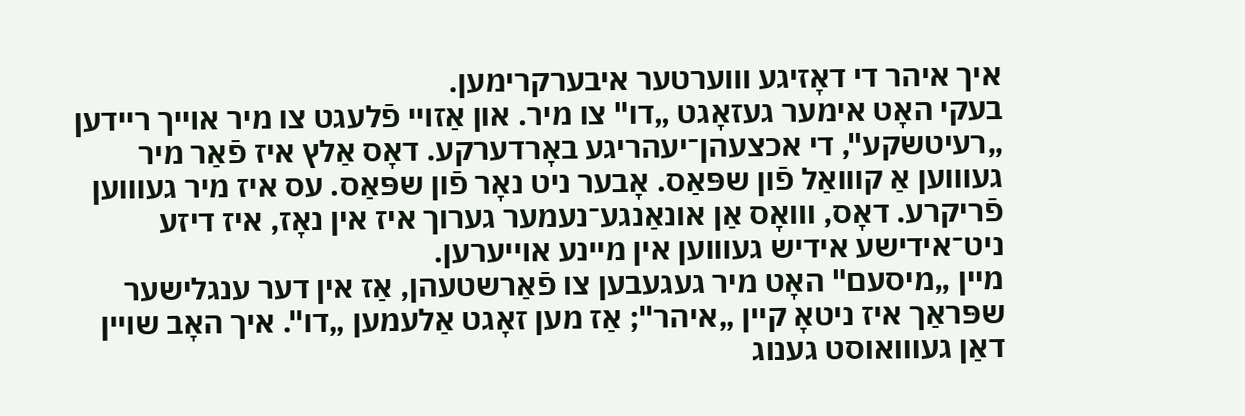איך איהר די דאָזיגע װוערטער איבערקרימען.
בעקי האָט אימער געזאָגט „דו" צו מיר. און אַזױי פֿלעגט צו מיר אױיך ריידען „רעיטשקע", די אכצעהן־יעהריגע באָרדערקע. דאָס אַלץ איז פֿאַר מיר געװוען אַ קװואַל פֿון שפּאַס. אָבער ניט נאָר פֿון שפּאַס. עס איז מיר געװוען פֿריקרע. דאָס, װואָס אַן אונאַנגע־נעמער גערוך איז אין נאָז, איז דיזע ניט־אידישע אידיש געװוען אין מיינע אױיערען.
מיין „מיסעם" האָט מיר געגעבען צו פֿאַרשטעהן, אַז אין דער ענגלישער שפּראַך איז ניטאָ קיין „איהר"; אַז מען זאָגט אַלעמען „דו". איך האָב שױין דאַן געװואוסט גענוג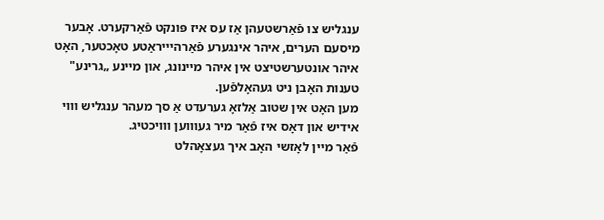ענגליש צו פֿאַרשטעהן אַז עס איז פּונקט פֿאַרקערט. אָבער מיסעם הערים, איהר אינגערע פֿאַרהיייראַטע טאָכטער, האָט איהר אונטערשטיצט אין איהר מיינונג, און מיינע „גרינע" טענות האָבן ניט געהאָלפֿען.
מען האָט אין שטוב אַלזאָ גערעדט אַ סך מעהר ענגליש װוי אידיש און דאָס איז פֿאַר מיר געװוען װויכטיג.
פֿאַר מיין לאָזשי האָב איך געצאָהלט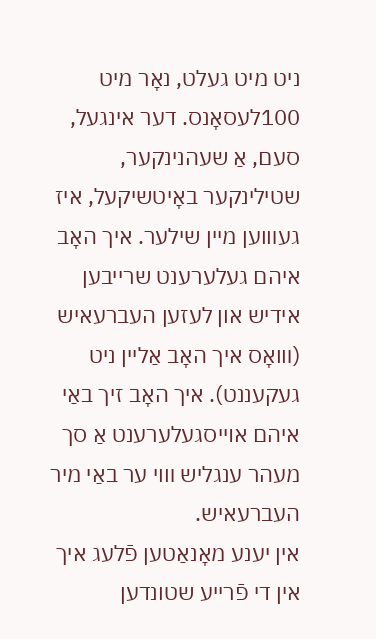ניט מיט געלט, נאָר מיט 100לעסאָנס. דער אינגעל, סעם, אַ שעהנינקער, שטילינקער באָיטשיקעל, איז געװוען מיין שילער. איך האָב איהם געלערענט שרייבען אידיש און לעזען העברעאיש (װואָס איך האָב אַליין ניט געקעננט). איך האָב זיך באַי איהם אױיסגעלערענט אַ סך מעהר ענגליש װוי ער באַי מיר העברעאיש.
אין יענע מאָנאַטען פֿלעג איך אין די פֿרייע שטונדען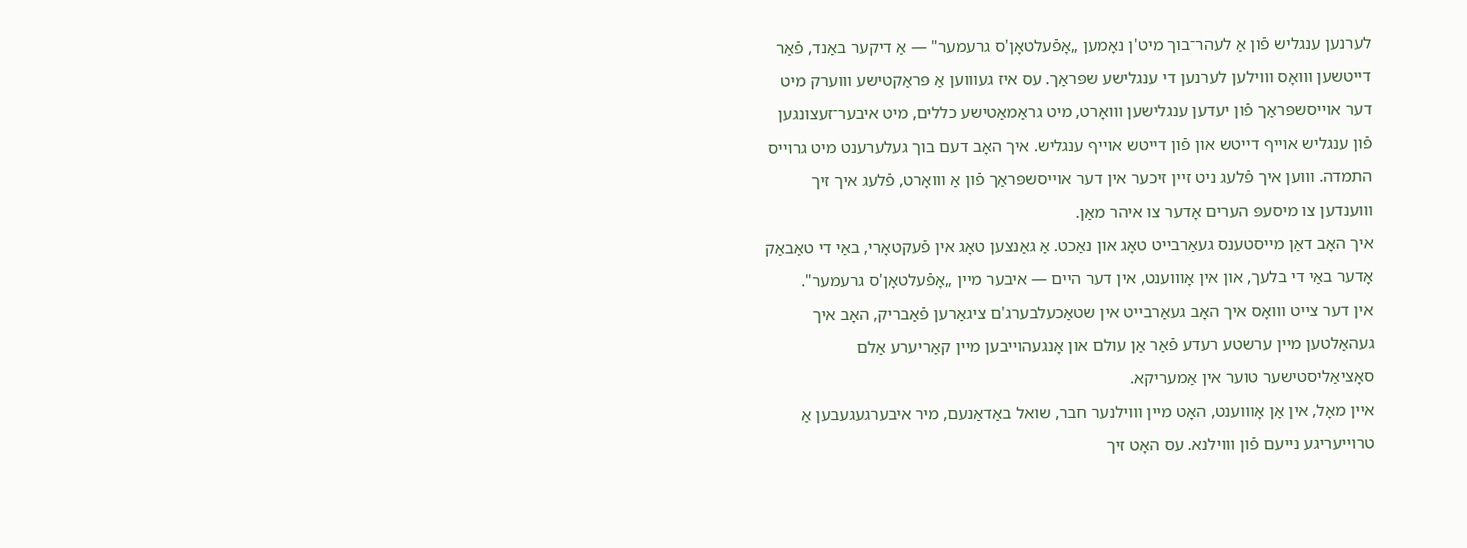לערנען ענגליש פֿון אַ לעהר־בוך מיט'ן נאָמען „אָפֿעלטאָן'ס גרעמער" — אַ דיקער באַנד, פֿאַר דייטשען װואָס װוילען לערנען די ענגלישע שפּראַך. עס איז געװוען אַ פּראַקטישע װוערק מיט דער אױיסשפּראַך פֿון יעדען ענגלישען װואָרט, מיט גראַמאַטישע כללים, מיט איבער־זעצונגען פֿון ענגליש אױיף דייטש און פֿון דייטש אױיף ענגליש. איך האָב דעם בוך געלערענט מיט גרױיס התמדה. װוען איך פֿלעג ניט זיין זיכער אין דער אױיסשפּראַך פֿון אַ װואָרט, פֿלעג איך זיך װוענדען צו מיסעפּ הערים אָדער צו איהר מאַן.
איך האָב דאַן מייסטענס געאַרבייט טאָג און נאַכט. אַ גאַנצען טאָג אין פֿעקטאָרי, באַי די טאַבאַק אָדער באַי די בלעך, און אין אָװוענט, אין דער היים — איבער מיין „אָפֿעלטאָן'ס גרעמער".
אין דער צייט װואָס איך האָב געאַרבייט אין שטאַכעלבערג'ם ציגאַרען פֿאַבריק, האָב איך געהאַלטען מיין ערשטע רעדע פֿאַר אַן עולם און אָנגעהױיבען מיין קאַריערע אַלם סאָציאַליסטישער טוער אין אַמעריקא.
איין מאָל, אין אַן אָװוענט, האָט מיין װוילנער חבר, שואל באַדאַנעם, מיר איבערגעגעבען אַ טרױיעריגע נייעם פֿון װוילנא. עס האָט זיך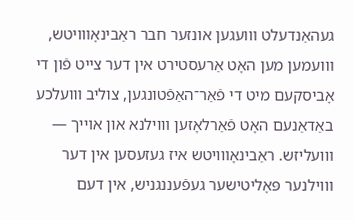געהאַנדעלט װועגען אונזער חבר ראַבינאָװויטש, װועמען מען האָט אַרעסטירט אין דער צייט פֿון די אָביסקעם מיט די פֿאַר־האַפֿטונגען, צוליב װועלכע באַדאַנעם האָט פֿאַרלאָזען װוילנא און אױיך — װועליזש. ראַבינאָװויטש איז געזעסען אין דער װוילנער פּאָליטישער געפֿעננגניש, אין דעם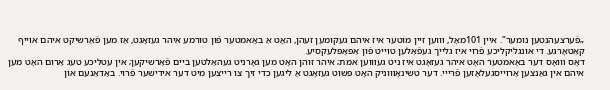„פֿערצעהנטען נומער". איין 101מאָל, װוען זיין מוטער איז איהם געקומען זעהן, האָט אַ באַאמטער פֿון טורמע איהר געזאָגט, אַז מען פֿאַרשיקט איהם אױיף קאַטאָרגע. די אונגליקליכע פֿרוי איז גלייך געפֿאַלען טױיט פֿון אַפּאָפּלעקסיע.
דאָס װואָס דער באַאמטער האָט איהר געזאָגט איז ניט געװוען אמת; איהר זוהן האָט מען גאָרניט געהאַלטען ביים פֿאַרשיקען; אין עטליכע טעג אַרום האָט מען איהם אין גאַנצען אַרױיסגעלאָזען פֿרייי. דער טשינאָװוניק האָט פּשוט געזאָגט אַ ליגען כדי זיך צו רייצען מיט דער אידישער פֿרוי. באַדאַנעם און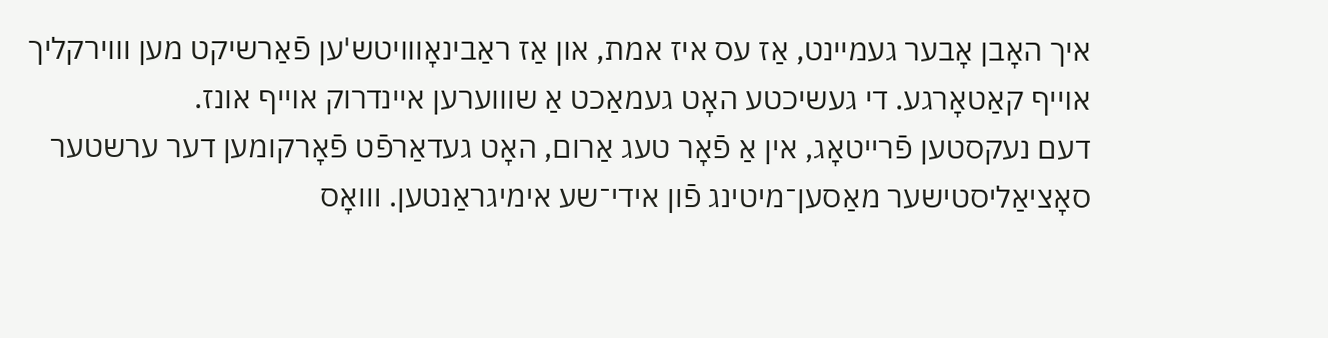איך האָבן אָבער געמיינט, אַז עס איז אמת, און אַז ראַבינאָװויטש'ען פֿאַרשיקט מען װוירקליך אױיף קאַטאָרגע. די געשיכטע האָט געמאַכט אַ שװוערען איינדרוק אױיף אונז.
דעם נעקסטען פֿרייטאָג, אין אַ פֿאָר טעג אַרום, האָט געדאַרפֿט פֿאָרקומען דער ערשטער סאָציאַליסטישער מאַסען־מיטינג פֿון אידי־שע אימיגראַנטען. װואָס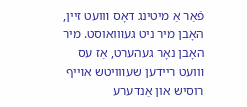פֿאַר אַ מיטינג דאָס װועט זיין, האָבן מיר ניט געװואוסט. מיר האָבן נאָר געהערט, אַז עס װועט ריידען שעװויטש אױיף רוסיש און אַנדערע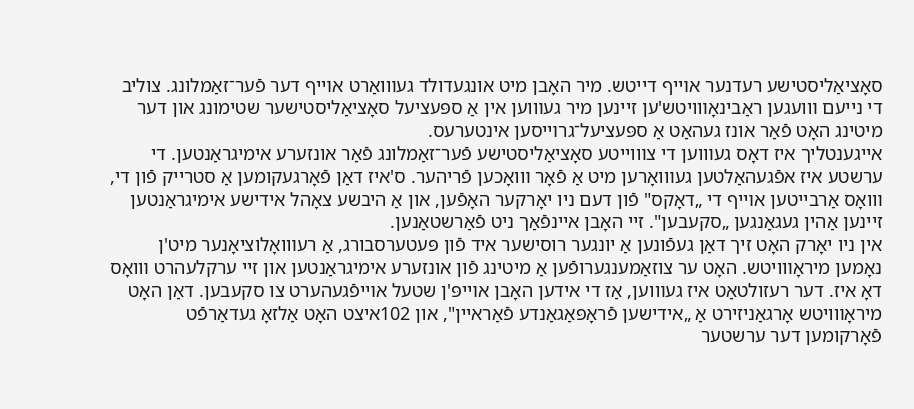סאָציאַליסטישע רעדנער אױיף דייטש. מיר האָבן מיט אונגעדולד געװואַרט אױיף דער פֿער־זאַמלונג. צוליב די נייעם װועגען ראַבינאָװויטש'ען זיינען מיר געװוען אין אַ ספּעציעל סאָציאַליסטישער שטימונג און דער מיטינג האָט פֿאַר אונז געהאַט אַ ספּעציעל־גרױיסען אינטערעס.
אייגענטליך איז דאָס געװוען די צװוייטע סאָציאַליסטישע פֿער־זאַמלונג פֿאַר אונזערע אימיגראַנטען. די ערשטע איז אפֿגעהאַלטען געװואָרען מיט אַ פֿאָר װואָכען פֿריהער. ס'איז דאַן פֿאָרגעקומען אַ סטרייק פֿון די, װואָס אַרבייטען אױיף די „דאָקס" פֿון דעם ניו יאָרקער האָפֿען, און אַ היבשע צאָהל אידישע אימיגראַנטען זיינען אַהין געגאַנגען „סקעבען". זיי האָבן איינפֿאַך ניט פֿאַרשטאַנען.
אין ניו יאָרק האָט זיך דאַן געפֿונען אַ יונגער רוסישער איד פֿון פּעטערסבורג, אַ רעװואָלוציאָנער מיט'ן נאָמען מיראָװויטש. האָט ער צוזאַמענגערופֿען אַ מיטינג פֿון אונזערע אימיגראַנטען און זיי ערקלעהרט װואָס דאָ איז. דער רעזולטאַט איז געװוען, אַז די אידען האָבן אױיפּ'ן שטעל אױיפֿגעהערט צו סקעבען. דאַן האָט מיראָװויטש אָרגאַניזירט אַ „אידישען פֿראָפּאַגאַנדע פֿאַראיין", און 102איצט האָט אַלזאָ געדאַרפֿט פֿאָרקומען דער ערשטער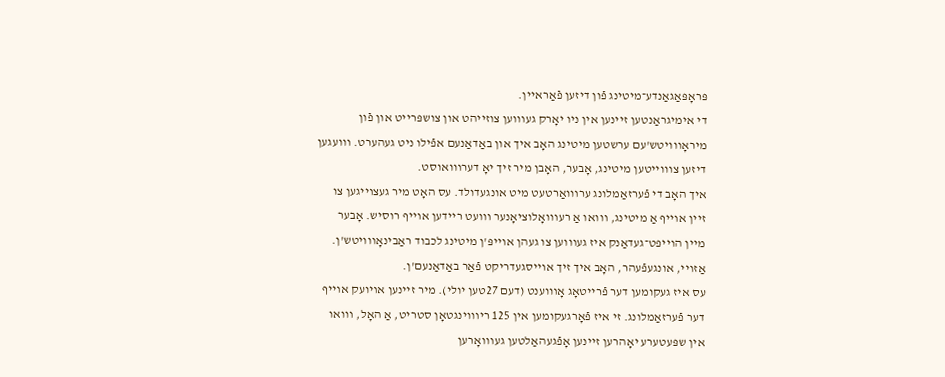פּראָפּאַגאַנדע־מיטינג פֿון דיזען פֿאַראיין.
די אימיגראַנטען זיינען אין ניו יאָרק געװוען צוזייהט און צושפּרייט און פֿון מיראָװויטש'עם ערשטען מיטינג האָב איך און באַדאַנעם אפֿילו ניט געהערט. װועגען דיזען צװוייטען מיטינג, אָבער, האָבן מיר זיך יאָ דערװואוסט.
איך האָב די פֿערזאַמלונג ערװואַרטעט מיט אונגעדולד. עס האָט מיר געצױיגען צו זיין אױיף אַ מיטינג, װואו אַ רעװואָלוציאָנער װועט ריידען אױיף רוסיש. אָבער מיין הױיפּט־געדאַנק איז געװוען צו געהן אױיפּ'ן מיטינג לכבוד ראַבינאָװויטש'ן. אַזױי, אונגעפֿעהר, האָב איך זיך אױיסגעדריקט פֿאַר באַדאַנעם'ן.
עס איז געקומען דער פֿרייטאָג אָװוענט (דעם 27טען יולי). מיר זיינען אױועק אױיף דער פֿערזאַמלונג. זי איז פֿאָרגעקומען אין 125 ריװוינגטאָן סטריט, אַ האָל, װואו אין שפּעטערע יאָהרען זיינען אָפֿגעהאַלטען געװואָרען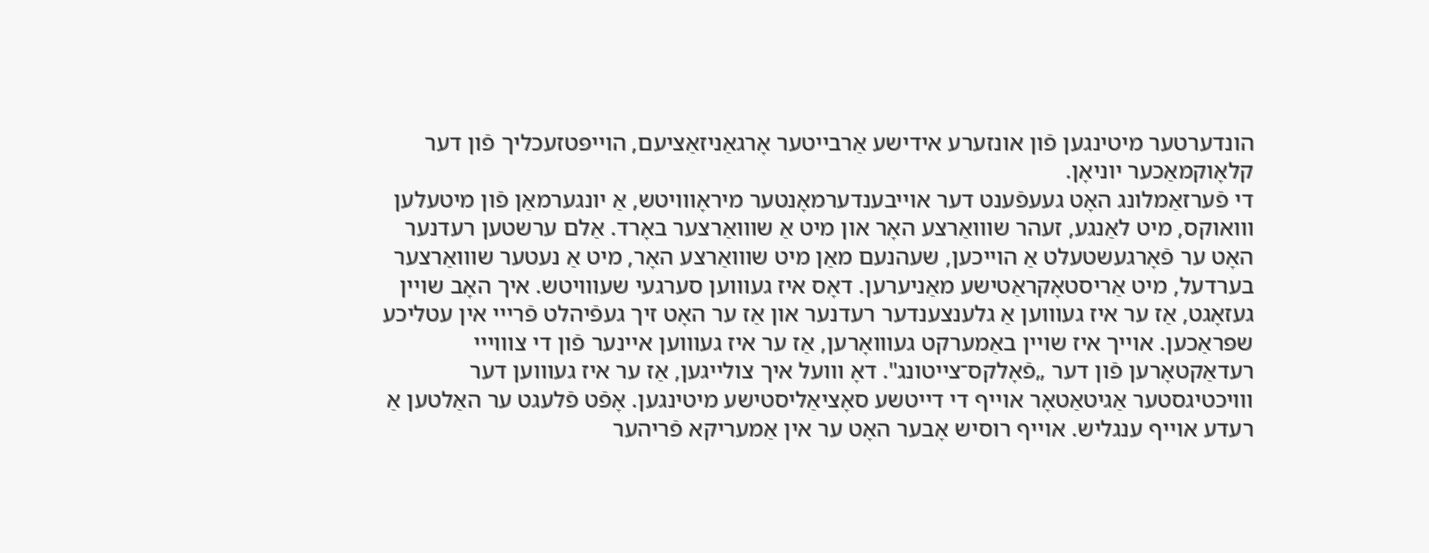הונדערטער מיטינגען פֿון אונזערע אידישע אַרבייטער אָרגאַניזאַציעם, הױיפּטזעכליך פֿון דער קלאָוקמאַכער יוניאָן.
די פֿערזאַמלונג האָט געעפֿענט דער אױיבענדערמאָנטער מיראָװויטש, אַ יונגערמאַן פֿון מיטעלען װואוקס, מיט לאַנגע, זעהר שװואַרצע האָר און מיט אַ שװואַרצער באָרד. אַלם ערשטען רעדנער האָט ער פֿאָרגעשטעלט אַ הױיכען, שעהנעם מאַן מיט שװואַרצע האָר, מיט אַ נעטער שװואַרצער בערדעל, מיט אַריסטאָקראַטישע מאַניערען. דאָס איז געװוען סערגעי שעװויטש. איך האָב שױין געזאָגט, אַז ער איז געװוען אַ גלענצענדער רעדנער און אַז ער האָט זיך געפֿיהלט פֿרייי אין עטליכע שפּראַכען. אױיך איז שױין באַמערקט געװואָרען, אַז ער איז געװוען אײנער פֿון די צװוייי רעדאַקטאָרען פֿון דער „פֿאָלקס־צייטונג". דאָ װועל איך צולייגען, אַז ער איז געװוען דער װויכטיגסטער אַגיטאַטאָר אױיף די דייטשע סאָציאַליסטישע מיטינגען. אָפֿט פֿלעגט ער האַלטען אַ רעדע אױיף ענגליש. אױיף רוסיש אָבער האָט ער אין אַמעריקא פֿריהער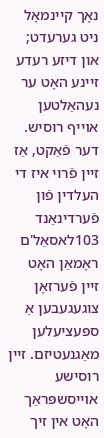נאָך קיינמאָל ניט גערעדט; און דיזע רעדע זיינע האָט ער נעהאַלטען אױיף רוסיש.
דער פֿאַקט, אַז זיין פֿרוי איז די העלדין פֿון פֿערדינאַנד
103לאסאַל'ם ראָמאַן האָט זיין פֿערזאָן צוגעגעבען אַ ספּעציעלען מאַגנעטיזם. זיין רוסישע אױיסשפּראַך האָט אין זיך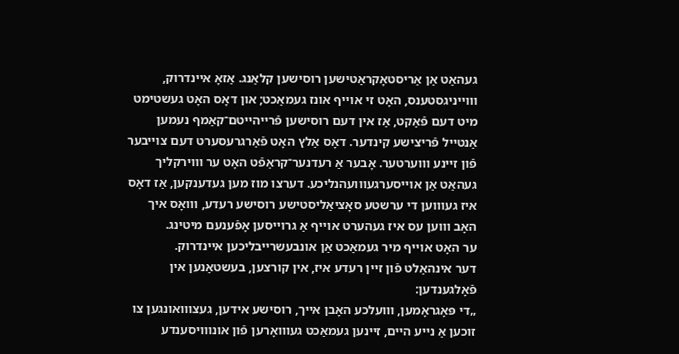געהאַט אַן אַריסטאָקראַטישען רוסישען קלאַנג. אַזאָ איינדרוק, װוייניגסטענס, האָט זי אױיף אונז געמאַכט; און דאָס האָט געשטימט מיט דעם פֿאַקט, אַז אין דעם רוסישען פֿרייהייטם־קאַמף נעמען אַנטייל פֿריצישע קינדער. דאָס אַלץ האָט פֿאַרגרעסערט דעם צױיבער פֿון זיינע װוערטער. אָבער אַ רעדנער־קראַפֿט האָט ער װוירקליך געהאַט אַן אױיסערגעװועהנליכע. דערצו מוז מען געדענקען, אַז דאָס איז געװוען די ערשטע סאָציאַליסטישע רוסישע רעדע, װואָס איך האָב װוען עס איז געהערט אױיף אַ גרױיסען אָפֿענעם מיטינג.
ער האָט אױיף מיר געמאַכט אַן אונבעשרייבליכען איינדרוק.
דער אינהאַלט פֿון זיין רעדע איז, אין קורצען, בעשטאַנען אין פֿאָלגענדען:
„די פּאָגראָמען, װועלכע האָבן אייך, רוסישע אידען, געצװואונגען צו זוכען אַ נייע היים, זיינען געמאַכט געװואָרען פֿון אונװויסענדע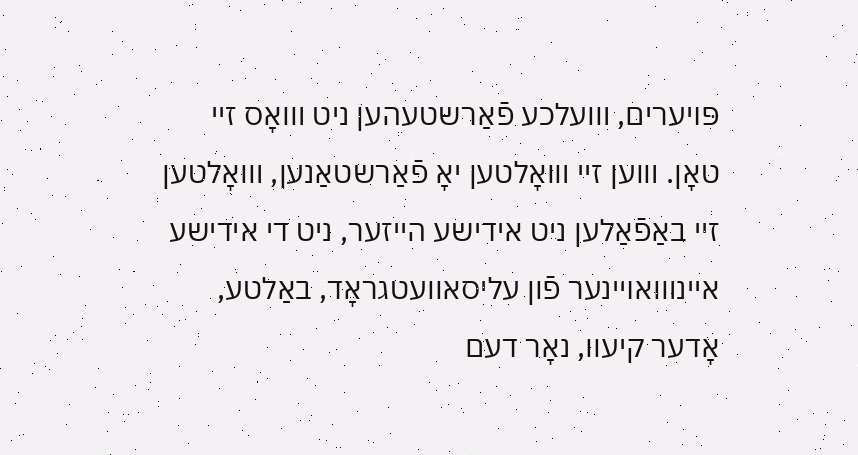פּױערים, װועלכע פֿאַרשטעהען ניט װואָס זיי טאָן. װוען זיי װואָלטען יאָ פֿאַרשטאַנען, װואָלטען זיי באַפֿאַלען ניט אידישע הייזער, ניט די אידישע איינװואױינער פֿון עליסאוועטגראָד, באַלטע, אָדער קיעוו, נאָר דעם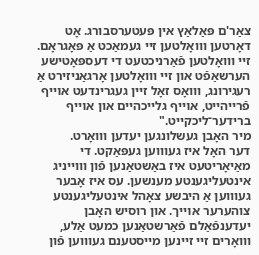צאַר'ם פּאַלאַץ אין פּעטערסבורג. אָט דאָרטען װואָלטען זיי געמאַכט אַ פּאָגראָם. זיי װואָלטען פֿאַרניכטעט די דעספּאָטישע הערשאַפֿט און זיי װואָלטען אָרגאַניזירט אַ רעגירונג, װואָס זאָל זיין געגרינדעט אױיף פֿרייהייט, אױיף גלייכהיים און אױיף ברידער־ליכקייט."
מיר האָבן געשלונגען יעדען װואָרט.
דער האָל איז געװוען געפּאַקט. די מאַיאָריטעט איז באַשטאַנען פֿון װוייניג אינטעליגענטע מענשען. עס איז אָבער געװוען אַ היבשע צאָהל אינטעליגענטע צוהערער אױיך. און רוסיש האָבן יעדענפֿאַלם פֿאַרשטאַנען כמעט אַלע, װואָרים זיי זיינען מייסטענם געװוען פֿון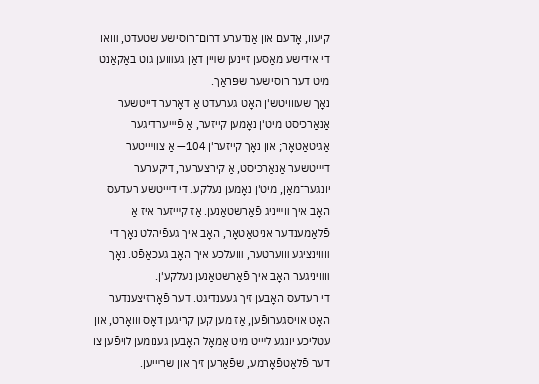קיעוו, אָדעם און אַנדערע דרום־רוסישע שטעדט, װואו די אידישע מאַסען זיינען שױין דאַן געװוען גוט באַקאַנט מיט דער רוסישער שפּראַך.
נאָך שעװויטש'ן האָט גערעדט אַ דאָרער דייטשער אַנאַרכיסט מיט'ן נאָמען קייזער, אַ פֿיײערדיגער אַגיטאַטאָר; און נאָך קייזער'ן 104— אַ צװײיטער דײיטשער אַנאַרכיסט, אַ קירצערער, דיקערער יונגער־מאַן, מיט'ן נאָמען נעלקע. די דײיטשע רעדעס האָב איך װײיניג פֿאַרשטאַנען. אַז קײיזער איז אַ פֿלאַמענדער אניטאַטאָר, האָב איך געפֿיהלט נאָך די װװינציגע װוערטער, װועלכע איך האָב געכאַפֿט. נאָך װװיניגער האָב איך פֿאַרשטאַנען נעלקע'ן.
די רעדעס האָבען זיך געענדיגט. דער פֿאָרזיצענדער האָט אויסגערופֿען, אַז מען קען קריגען דאָס װואָרט, און עטליכע יונגע לײיט מיט אַמאָל האָבען גענומען לויפֿען צו דער פֿלאַטפֿאָרמע, שפֿאַרען זיך און שרײיען.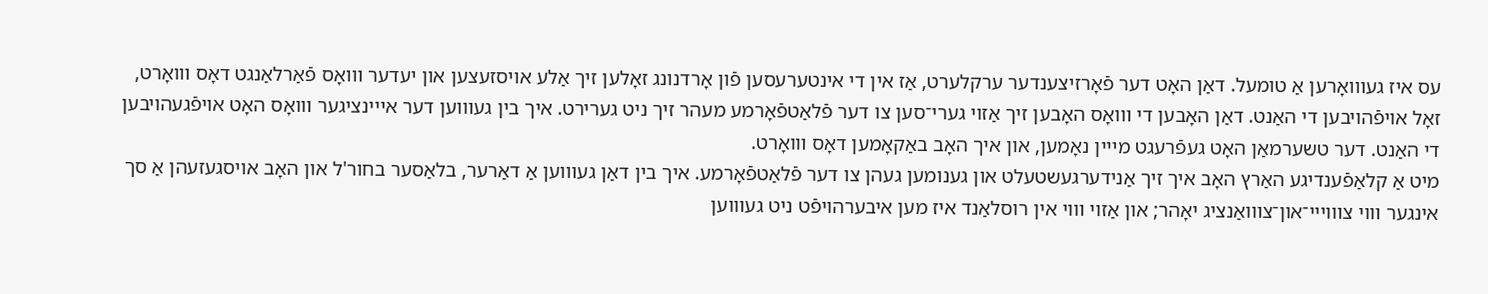עס איז געװואָרען אַ טומעל. דאַן האָט דער פֿאָרזיצענדער ערקלערט, אַז אין די אינטערעסען פֿון אָרדנונג זאָלען זיך אַלע אויסזעצען און יעדער װואָס פֿאַרלאַנגט דאָס װואָרט, זאָל אויפֿהויבען די האַנט. דאַן האָבען די װואָס האָבען זיך אַזוי גערי־סען צו דער פֿלאַטפֿאָרמע מעהר זיך ניט גערירט. איך בין געװוען דער אײינציגער װואָס האָט אויפֿגעהויבען די האַנט. דער טשערמאַן האָט געפֿרעגט מײין נאָמען, און איך האָב באַקאָמען דאָס װואָרט.
מיט אַ קלאַפֿענדיגע האַרץ האָב איך זיך אַנידערגעשטעלט און גענומען געהן צו דער פֿלאַטפֿאָרמע. איך בין דאַן געװוען אַ דאַרער, בלאַסער בחור'ל און האָב אויסגעזעהן אַ סך אינגער װוי צװוייי־און־צװואַנציג יאָהר; און אַזוי װוי אין רוסלאַנד איז מען איבערהויפֿט ניט געװוען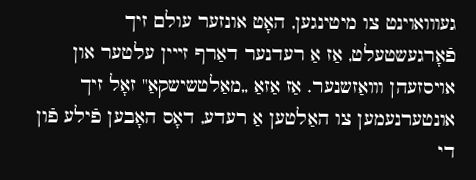געװואוינט צו מיטינגען, האָט אונזער עולם זיך פֿאָרגעשטעלט, אַז אַ רעדנער דאַרף זײין עלטער און אויסזעהן װואַזשנער. אַז אַזאַ „מאַלטשישקאַ" זאָל זיך אונטערנעמען צו האַלטען אַ רעדע, דאָס האָבען פֿילע פֿון די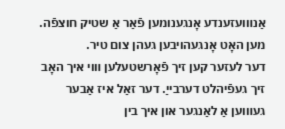אַנװועזענדע אָנגענומען פֿאַר אַ שטיק חוצפֿה. מען האָט אָנגעהויבען געהן צום טיר.
דער לעזער קען זיך פֿאָרשטעלען װוי איך האָב זיך געפֿיהלט דערבייַ. דער זאַל איז אַבער געװוען אַ לאַנגער און איך בין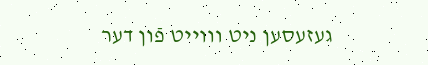געזעסען ניט װוייט פֿון דער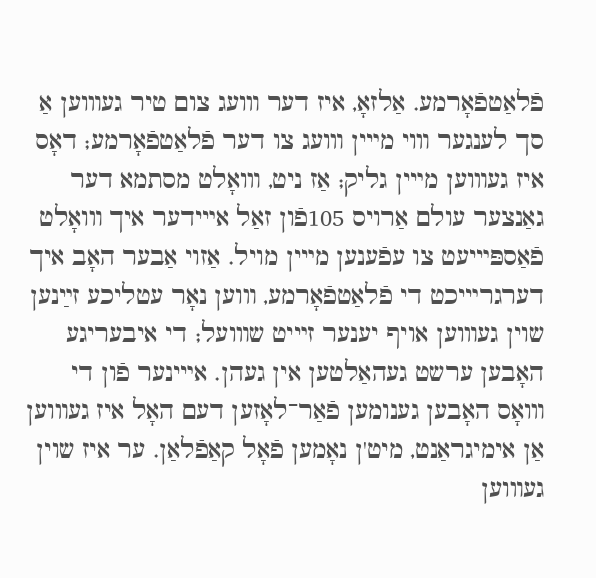פֿלאַטפֿאָרמע. אַלזאָ, איז דער װועג צום טיר געװוען אַ סך לענגער װוי מײין װועג צו דער פֿלאַטפֿאָרמע; דאָס איז געװוען מײין גליק; אַז ניט, װואָלט מסתמא דער גאַנצער עולם אַרויס 105פֿון זאַל אײידער איך װואָלט פֿאַספּײיעט צו עפֿענען מײין מויל. אַזוי אַבער האָב איך דערגרײיכט די פֿלאַטפֿאָרמע, װוען נאָר עטליכע זײַנען שוין געװוען אויף יענער זײיט שװועל; די איבעריגע האָבען ערשט געהאַלטען אין געהן. אײינער פֿון די װואָס האָבען גענומען פֿאַר־לאָזען דעם האָל איז געװוען אַן אימיגראַנט, מיט'ן נאָמען פֿאָל קאַפֿלאַן. ער איז שוין געװוען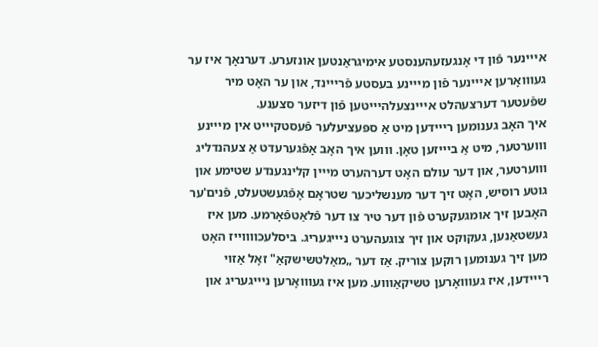אײינער פֿון די אָנגעזעהענסטע אימיגראַנטען אונזערע. דערנאָך איז ער געװואָרען אײינער פֿון מײינע בעסטע פֿרײינד, און ער האָט מיר שפֿעטער דערצעהלט אײינצעלהײיטען פֿון דיזער סצענע.
איך האָב גענומען רײידען מיט אַ ספּעציעלער פֿעסטקײיט אין מײינע װוערטער, מיט אַ בײיזען טאָן. װוען איך האָב אָפֿגערעדט אַ צעהנדליג װוערטער, און דער עולם האָט דערהערט מײין קלינגענדע שטימע און גוטע רוסיש, האָט זיך דער מענשליכער שטראָם אָפֿגעשטעלט, פֿנים'ער האָבען זיך אומגעקערט פֿון דער טיר צו דער פֿלאַטפֿאָרמע. מען איז געשטאַנען, געקוקט און זיך צוגעהערט נײיגעריג. ביסלעכװווייז האָט מען זיך גענומען רוקען צוריק. אַז דער „מאַלטשישקאַ" זאָל אַזוי רײידען, איז געװואָרען טשיקאַװוע. מען איז געװואָרען נײיגעריג און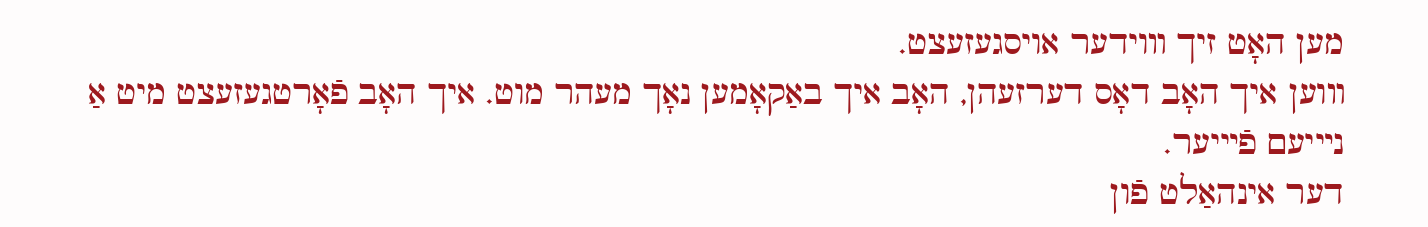מען האָט זיך װוידער אויסגעזעצט.
װוען איך האָב דאָס דערזעהן, האָב איך באַקאָמען נאָך מעהר מוט. איך האָב פֿאָרטגעזעצט מיט אַ נײיעם פֿײיער.
דער אינהאַלט פֿון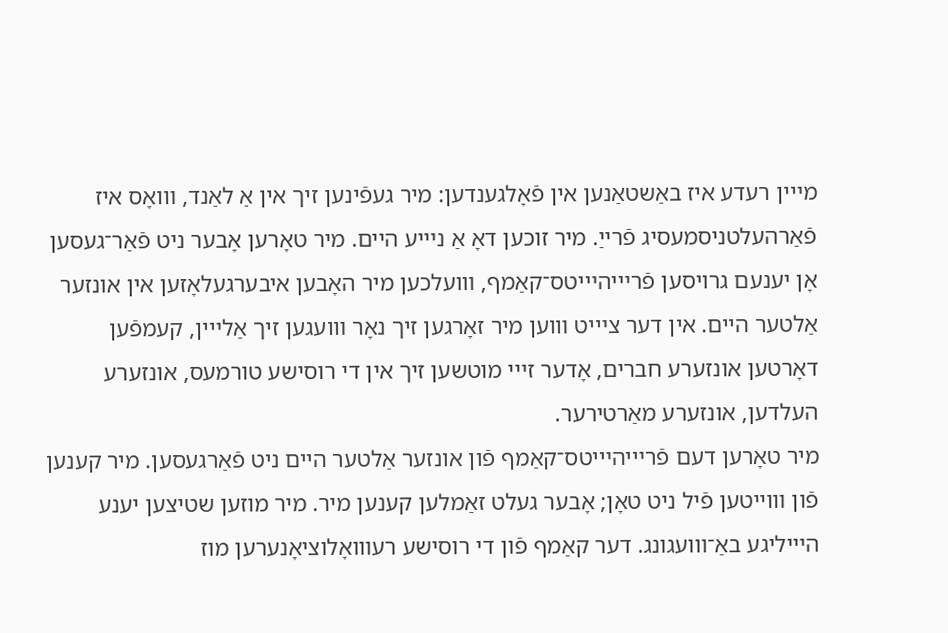מײין רעדע איז באַשטאַנען אין פֿאָלגענדען: מיר געפֿינען זיך אין אַ לאַנד, װואָס איז פֿאַרהעלטניסמעסיג פֿרייַ. מיר זוכען דאָ אַ נײיע היים. מיר טאָרען אָבער ניט פֿאַר־געסען אָן יענעם גרויסען פֿרײיהײיטס־קאַמף, װועלכען מיר האָבען איבערגעלאָזען אין אונזער אַלטער היים. אין דער צײיט װוען מיר זאָרגען זיך נאָר װועגען זיך אַלײין, קעמפֿען דאָרטען אונזערע חברים, אָדער זײי מוטשען זיך אין די רוסישע טורמעס, אונזערע העלדען, אונזערע מאַרטירער.
מיר טאָרען דעם פֿרײיהײיטס־קאַמף פֿון אונזער אַלטער היים ניט פֿאַרגעסען. מיר קענען פֿון װוייטען פֿיל ניט טאָן; אָבער געלט זאַמלען קענען מיר. מיר מוזען שטיצען יענע הײיליגע באַ־װועגונג. דער קאַמף פֿון די רוסישע רעװואָלוציאָנערען מוז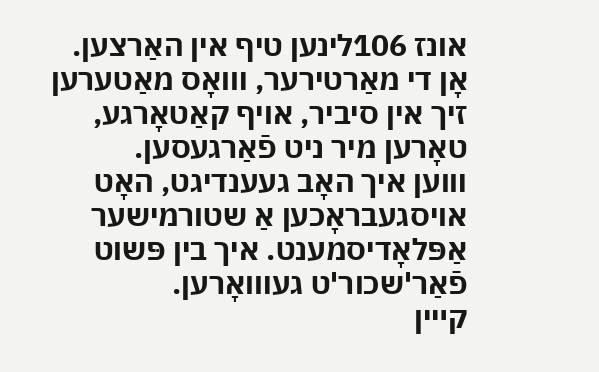אונז 106לינען טיף אין האַרצען. אָן די מאַרטירער, װואָס מאַטערען זיך אין סיביר, אויף קאַטאָרגע, טאָרען מיר ניט פֿאַרגעסען.
װוען איך האָב געענדיגט, האָט אויסגעבראָכען אַ שטורמישער אַפּלאָדיסמענט. איך בין פּשוט פֿאַר'שכור'ט געװואָרען.
קײין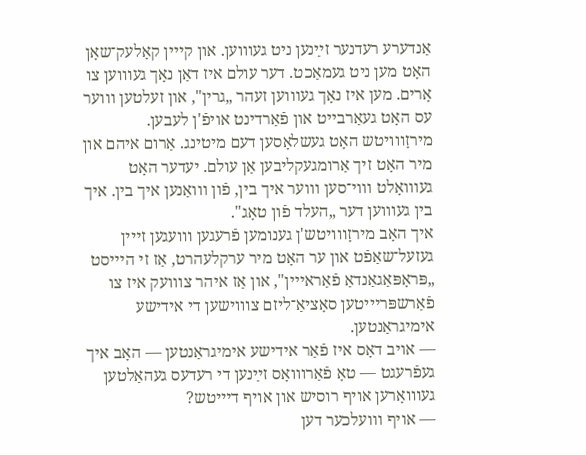אַנדערע רעדנער זײַנען ניט געװוען. און קײין קאָלעק־שאָן האָט מען ניט געמאַכט. דער עולם איז דאַן נאָך געװוען צו אָרים. מען איז נאָך געװוען זעהר „גרין", און זעלטען װוער עס האָט געאַרבייט און פֿאַרדינט אויפֿ'ן לעבען.
מירזָװויטש האָט געשלאָסען דעם מיטינג. אַרום איהם און מיר האָט זיך אַרומגעקליבען אַן עולם. יעדער האָט געװואָלט װוי־סען װוער איך בין, פֿון װואַנען איך בין. איך בין געװוען דער „העלד פֿון טאָג".
איך האָב מירזָװויטש'ן גענומען פֿרעגען װועגען זײין געזעל־שאַפֿט און ער האָט מיר ערקלעהרט, אַז זי הײיסט „פּראָפּאַגאַנדאַ פֿאַראײין", און אַז איהר צװועק איז צו פֿאַרשפּרײיטען סאָציאַ־ליזם צװוישען די אידישע אימיגראַנטען.
— אויב דאָס איז פֿאַר אידישע אימיגראַנטען — האָב איך געפֿרעגט — טאָ פֿאַרװואָס זײַנען די רעדעס געהאַלטען געװואָרען אויף רוסיש און אויף דײיטש?
— אויף װועלכער דען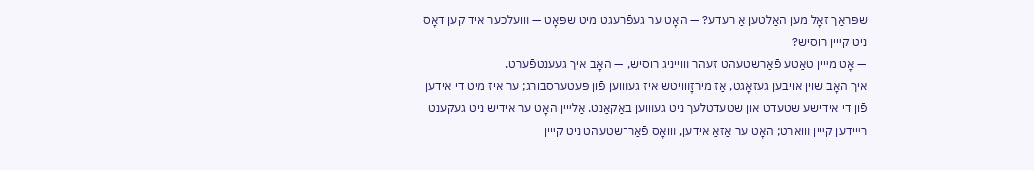שפּראַך זאָל מען האַלטען אַ רעדע? — האָט ער געפֿרעגט מיט שפּאָט — װועלכער איד קען דאָס ניט קײין רוסיש?
— אָט מײין טאַטע פֿאַרשטעהט זעהר װוייניג רוסיש, — האָב איך געענטפֿערט.
איך האָב שוין אויבען געזאָגט, אַז מירזָװויטש איז געװוען פֿון פּעטערסבורג; ער איז מיט די אידען פֿון די אידישע שטעדט און שטעדטלעך ניט געװוען באַקאַנט. אַלײין האָט ער אידיש ניט געקענט רײידען קײין װוארט; האָט ער אַזאַ אידען, װואָס פֿאַר־שטעהט ניט קײין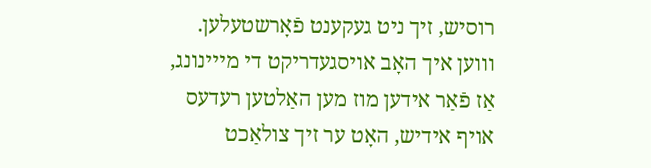רוסיש, זיך ניט געקענט פֿאָרשטעלען.
װוען איך האָב אויסגעדריקט די מײינונג, אַז פֿאַר אידען מוז מען האַלטען רעדעס אויף אידיש, האָט ער זיך צולאַכט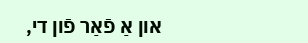און אַ פֿאַר פֿון די,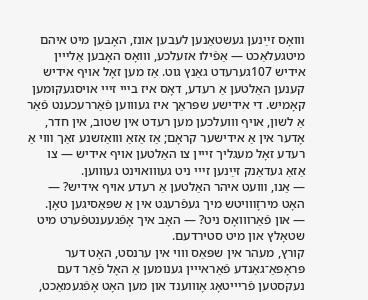װואָס זײַנען געשטאַנען לעבען אונז, האָבען מיט איהם מיטגעלאַכט — אַפֿילו אזעלכע, װואָס האָבען אַלײין אידיש 107גערעדט גאַנץ גוט. אַז מען זאָל אויף אידיש קענען האַלטען אַ רעדע, דאָס איז בײי זײי אויסגעקומען קאָמיש. די אידישע שפּראַך איז געװוען פֿאַררעכענט פֿאַר אַ לשון, אויף װועלכען מען רעדט אין שטוב, אין חדר, אָדער אין אַ אידישער קראָם; אַז אַזאַ װואַזשנע זאַך װוי אַ רעדע זאָל מעגליך זײין צו האַלטען אויף אידיש — צו אַזאַ געדאַנק זײַנען זײי ניט געװואוינט געװוען.
— אַנו, װועט איהר האַלטען אַ רעדע אויף אידיש? — האָט מירזָװויטש מיך געפֿרעגט אין אַ שפּאַסיגען טאָן.
— און פֿאַרװואָס ניט? — האָב איך אָפֿגעענטפֿערט מיט שטאָלץ און מיט סטירדעם.
קורץ, מעהר אין שפּאַס װוי אין ערנסט, האָט דער פּראָפּאַ־גאַנדע פֿאַראײין גענומען אַ האָל פֿאַר דעם נעקסטען פֿרײיטאָג אָװוענד און מען האָט אָפֿגעמאַכט,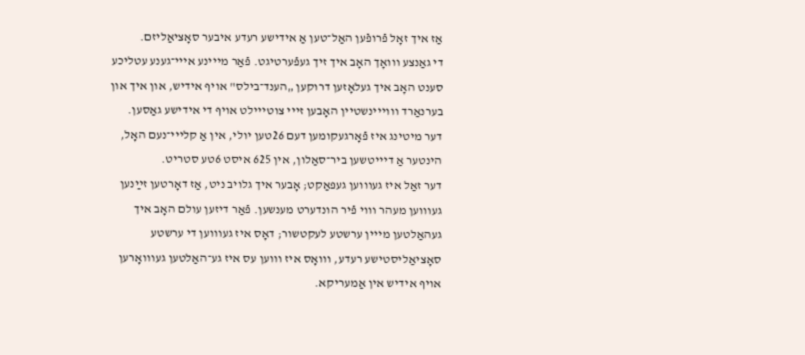אַז איך זאָל פֿרופֿען האַל־טען אַ אידישע רעדע איבער סאָציאַליזם.
די גאַנצע װואָך האָב איך זיך געפֿערטיגט. פֿאַר מײינע אײי־גענע עטליכע סענט האָב איך געלאָזען דרוקען „הענד־בילס" אויף אידיש, און איך און בערנאַרד װוײינשטיין האָבען זײי צוטײילט אויף די אידישע גאַסען.
דער מיטינג איז פֿאָרגעקומען דעם 26טען יולי, אין אַ קלײי־נעם האָל, הינטער אַ דײיטשען ביר־סאַלון, אין 625 איסט 6טע סטריט.
דער זאַל איז געװוען געפּאַקט; אָבער איך גלויב ניט, אַז דאָרטען זײַנען געװוען מעהר װוי פֿיר הונדערט מענשען. פֿאַר דיזען עולם האָב איך געהאַלטען מײין ערשטע לעקטשור; דאָס איז געװוען די ערשטע סאָציאַליסטישע רעדע, װואָס איז װוען עס איז גע־האַלטען געװואָרען אויף אידיש אין אַמעריקא.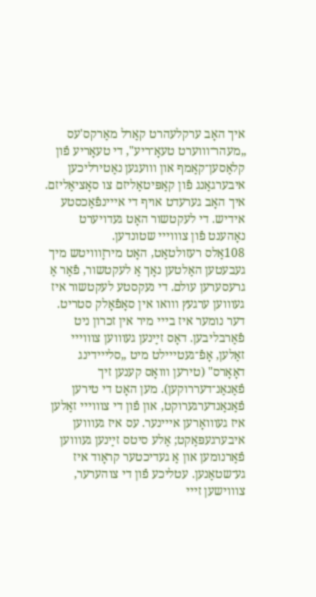איך האָב ערקלעהרט קאַרל מאַרקס'עס „מעהר־װוערט טעאָ־ריע", די טעאָריע פֿון קלאַסען־קאַמף און װועגען נאַטירליכען איבערגאַנג פֿון קאַפּיטאַליזם צו סאָציאַליזם. איך האָב גערעדט אויף די אײינפֿאַכסטע אידיש. די לעקטשור האָט געדויערט נאָהענט פֿון צװוייי שטונדען.
108אַלס רעזולטאַט, האָט מירזָװויטש מיך געבעטען האַלטען נאָך אַ לעקטשור, פֿאַר אַ גרעסערען עולם. די נעקסטע לעקטשור איז געװוען ערגעץ װואו אין סאָפֿאָלק סטריט. דער נומער איז בײי מיר אין זכרון ניט פֿאַרבליבען. דאָס זײַנען געװוען צװוייי זאַלען, אָפֿ־געטײילט מיט „סלײידינג דאָאָרס" (טירען װואָס קענען זיך פֿאַנאַנ־דעררוקען). מען האָט די טירען פֿאַנאַנדערגערוקט, און פֿון די צװוייי זאַלען איז געװואָרען אײינער. עס איז געװוען איבערגעפּאַקט; אַלע סיטס זײַנען געװוען פֿאַרנומען און אַ געדיכטער קראָוד איז גע־שטאַנען. עטליכע פֿון די צוהערער, צװוישען זײי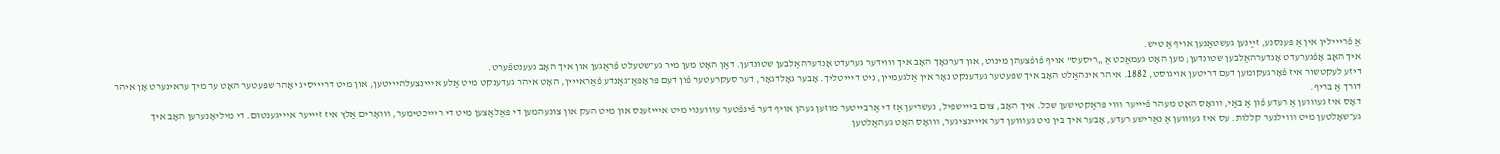אַ פֿרײילין אין אַ פּענסנע, זײַנען געשטאַנען אויף אַ טיש.
איך האָב אָפֿגערעדט אָנדערהאַלבען שטונדען; מען האָט געמאַכט אַ „ריסעס" אויף פֿופֿצעהן מינוט, און דערנאָך האָב איך װוידער גערעדט אָנדערהאַלבען שטונדען. דאַן האָט מען מיר גע־שטעלט פֿראַגען און איך האָב געענטפֿערט.
דיזע לעקטשור איז פֿאָרגעקומען דעם דריטען אויגוסט, 1882. איהר אינהאַלט האָב איך שפּעטער געדענקט נאָר אין אַלגעמיין, ניט דײיטליך. אָבער גאָלדגאָר, דער סעקרעטער פֿון דעם פּראָפּאַ־גאַנדע פֿאַראײין, האָט איהר געדענקט מיט אַלע אײינצעלהײיטען, און מיט דרײיסיג יאָהר שפּעטער האָט ער מיך עראינערט אָן איהר דורך אַ בריף.
דאָס איז געװוען אַ רעדע פֿון אַ באַי, װואָס האָט מעהר פֿײיער װוי פּראַקטישען שכל. איך האָב, צום בײישפּיל, געשריען אַז די אַרבייטער מוזען געהן אויף דער פֿינפֿטער עװוענױ מיט אײיזענס און מיט העק און צונעהמען די פּאַלאַצען מיט די רײיכטימער, װואָרים אַלץ איז זײיער אײיגענטום. די מיליאָנערען האָב איך גע־שאָלטען מיט װוילנער קללות. עס איז געװוען אַ נאַרישע רעדע, אָבער איך בין ניט געװוען דער אײינציגער, װואָס האָט געהאַלטען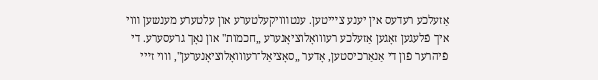אַזעלכע רעדעס אין יענע צײיטען. ענטװויקעלטערע און עלטערע מענשען װוי איך פֿלעגען זאָגען אַזעלכע רעװואָלוציאָנערע „חכמות" און נאָך גרעסערע. די פֿיהרער פֿון די אַנאַרכיסטען, אָדער „סאָציאַל־רעװואָלוציאָנערען", װוי זײי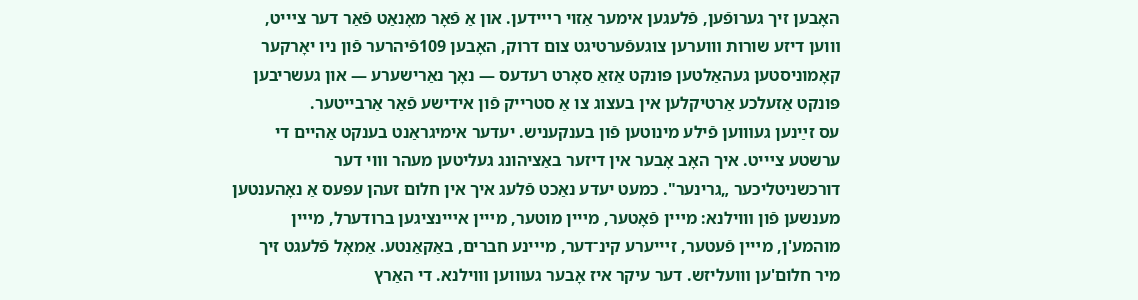האָבען זיך גערופֿען, פֿלעגען אימער אַזוי רײידען. און אַ פֿאָר מאָנאַט פֿאַר דער צײיט, װוען דיזע שורות װוערען צוגעפֿערטיגט צום דרוק, האָבען 109פֿיהרער פֿון ניו יאָרקער קאָמוניסטען געהאַלטען פּונקט אַזאַ סאָרט רעדעס — נאָך נאַרישערע — און געשריבען פּונקט אַזעלכע אַרטיקלען אין בעצוג צו אַ סטרייק פֿון אידישע פֿאַר אַרבייטער.
עס זײַנען געװוען פֿילע מינוטען פֿון בענקעניש. יעדער אימיגראַנט בענקט אַהיים די ערשטע צײיט. איך האָב אָבער אין דיזער באַציהונג געליטען מעהר װוי דער דורכשניטליכער „גרינער". כמעט יעדע נאַכט פֿלעג איך אין חלום זעהן עפּעס אַ נאָהענטען מענשען פֿון װוילנא: מײין פֿאָטער, מײין מוטער, מײין אײינציגען ברודערל, מײין מוהמע'ן, מײין פֿעטער, זײיערע קינ־דער, מײינע חברים, באַקאַנטע. אַמאָל פֿלעגט זיך מיר חלום'ען װועליזש. דער עיקר איז אָבער געװוען װוילנא. די האַרץ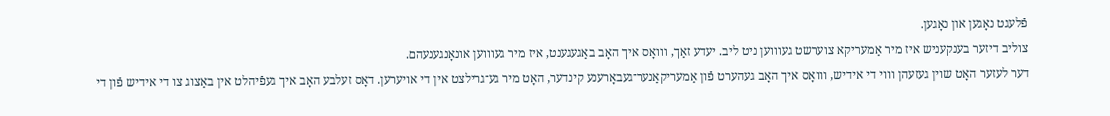פֿלעגט נאָגען און נאָגען.
צוליב דיזער בענקעניש איז מיר אַמעריקא צוערשט געװוען ניט ליב. יעדע זאַך, װואָס איך האָב באַגעגענט, איז מיר געװוען אונאָנגענעהם.
דער לעזער האָט שוין געזעהן װוי די אידיש, װואָס איך האָב געהערט פֿון אַמעריקאַנער־געבאָרענע קינדער, האָט מיר גע־גרילצט אין די אויערען. דאָס זעלבע האָב איך געפֿיהלט אין באַצוג צו די אידיש פֿון די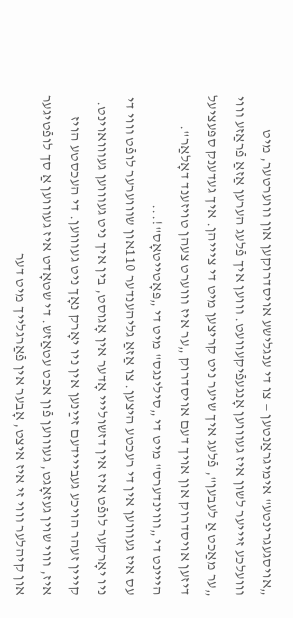„אויסגעגרינטע" אימיגראַנטען — צו די ענגלישע אויסדרוקען און װוערטער, מיט װועלכע זײיער לשון איז געװוען אָנגעפֿיקעוועט. װוען איך פֿלעג הערען אַזאַ פֿראַזע װוי „ער מאַכט אַ לעבען", פֿלעג איך שיער ניט קריצען מיט די צײיהן. איך געדענק ספּעציעל דיזען אויסדרוק און אויך דעם אויסדרוק „ער איז װוערט צעהן טויזענד דאָלאַר". הײינט די „װוינדערס" מיט די „סילינגס" מיט די „פּאָטייטאָס"!...
עס איז געװוען אין די רעכטע היצען. צו אַזאַ גליהענדער 110און שװוערער לופֿט װוי די ניו יאָרקער לופֿט איז אין דזשולײי אָדער אין אָגוסט, בין איך ניט געװוען געװואוינט.
קײין זעהר הויכע געבײידעם זײַנען אין ניו יאָרק נאָך ניט געװוען. די העכסטע הויז איז, װוי שוין געזאָגט, געװוען פֿון אכט עטאַזש. די שטאָדט איז געװוען אַ סך לופֿטיגער און קיהלער װוי זי איז איצט, אָבער אין פֿאַרגלייך מיט דער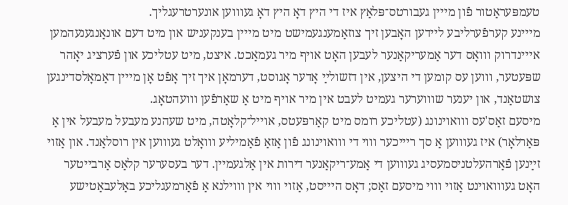טעמפּעראַטור פֿון מײין געבורטס־פּלאַץ איז די היץ דאָ היץ דאָ געװוען אונערטרעגליך.
מײינע קערפֿערליבע ליידען האָבען זיך צוזאַמענגעמישט מיט מײין בענקעניש און מיט דעם אונאַנגענעהמען אײינדרוק װואָס דער אַמעריקאַנער לעבען האָט אויף מיר געמאַכט. איצט, מיט עטליכע און פֿערציג יאָהר שפּעטער, װוען עס קומען די היצען, אין דזשולײַ אָדער אָגוסט, דערמאָן איך זיך אָפֿט אָן מײין דאַמאָלסדינגען צושטאַנד, און יענער שװוערער געמיט לעבט אין מיר אויף מיט אַ שאַרפֿען װועהטאָג.
מיסעם זאַס'עס װואוינונג (עטליכע רומס מיט קאַרפּעטס, אױיל־קלאָטה, מיט שעהנע מעבעל מעבעל אין אַ פּאַרלאָר) איז געװוען אַ סך רײיכער װוי די װואוינונג פֿון אַזאַ פֿאַמיליע װואָלט געװוען אין רוסלאַנד. און אַזוי זײַנען פֿאַרהעלטניסמעסיג געװוען די אַמע־ריקאַנער דירות אין אַלגעמיין. דער בעסערער קלאַס אַרבייטער האָט געװואוינט אַזוי װוי מיסעם זאַס; דאָס הײיסט, אַזוי װוי אין װוילנא אַ פֿאַרמעגליכע באַלעבאַטישע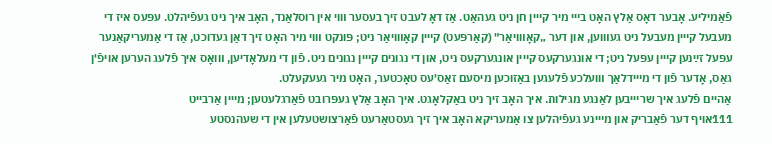פֿאַמיליע. אָבער דאָס אַלץ האָט בײי מיר קײין חן ניט געהאַט. אַז דאָ לעבט זיך בעסער װוי אין רוסלאַנד, האָב איך ניט געפֿיהלט. עפּעס איז די מעבעל קײין מעבעל ניט געװוען, און דער „קאָװויאַר" (קאַרפּעט) קײין קאָװויאַר ניט; פּונקט װוי מיר האָט זיך דאַן געדוכט, אַז די אַמעריקאַנער עפּעל זײַנען קײין עפּעל ניט; די אונגערקעס קײין אונגערקעס ניט, און די נגונים קײין נגונים ניט. פֿון די מעלאָדיען, װואָס איך פֿלעג הערען אויפֿ'ן גאַס, אָדער פֿון די מײידלאַך װועלכע פֿלעגען באַזוכען מיסעם זאַס'עס טאָכטער, האָט מיר געעקעלט.
אַהיים פֿלעג איך שרײיבען לאַנגע מגילות. איך האָב זיך ניט באַקלאָגט. איך האָב אַלץ געפּרובט פֿאַרגלעטען; מײין אַרבייט
111אויף דער פֿאַבריק און מײינע געפֿיהלען צו אַמעריקא האָב איך זיך געסטאַרעט פֿאַרצושטעלען אין די שעהנסטע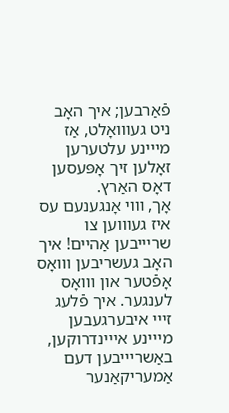פֿאַרבען; איך האָב ניט געװואָלט, אַז מײינע עלטערען זאָלען זיך אָפּעסען דאָס האַרץ.
אָך, װוי אָנגענעם עס איז געװוען צו שרײיבען אַהיים! איך האָב געשריבען װואָס אָפֿטער און װואָס לענגער. איך פֿלעג זײי איבערגעבען מײינע אײינדרוקען, באַשרײיבען דעם אַמעריקאַנער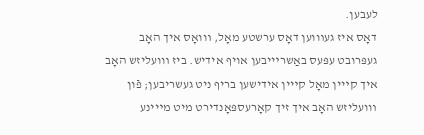לעבען.
דאָס איז געװוען דאָס ערשטע מאָל, װואָס איך האָב געפּרובט עפּעס באַשרײיבען אויף אידיש. ביז װועליזש האָב איך קײין מאָל קײין אידישען בריף ניט געשריבען; פֿון װועליזש האָב איך זיך קאָרעספּאָנדירט מיט מײינע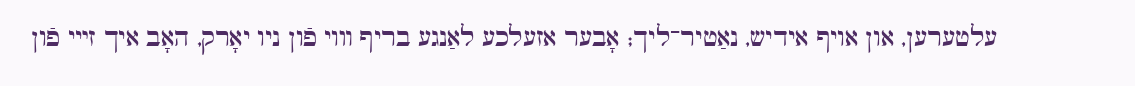עלטערען, און אויף אידיש, נאַטיר־ליך; אָבער אזעלכע לאַנגע בריף װוי פֿון ניו יאָרק, האָב איך זײי פֿון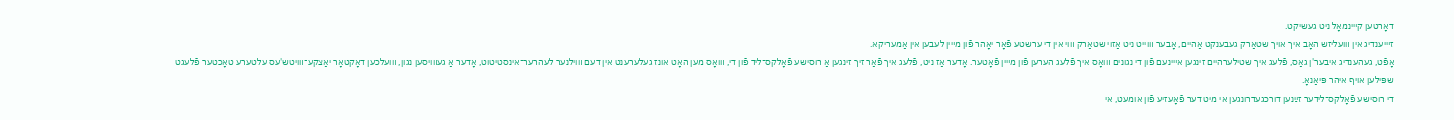דאָרטען קײינמאָל ניט געשיקט.
זײיענדיג אין װועליזש האָב איך אויך שטאַרק געבענקט אַהיים, אָבער װוייט ניט אַזוי שטאַרק װוי אין די ערשטע פֿאָר יאָהר פֿון מײין לעבען אין אַמעריקא.
אָפֿט, געהענדיג איבער'ן גאַס, פֿלעג איך שטילערהיים זינגען אײינעם פֿון די נגונים װואָס איך פֿלעג הערען פֿון מײין פֿאָטער. אָדער אַז ניט, פֿלעג איך פֿאַר זיך זינגען אַ רוסישע פֿאָלקס־ליד פֿון די, װואָס מען האָט אונז געלערענט אין דעם װוילנער לעהרער־אינסטיטוט, אָדער אַ געװויסען נגון, װועלכען דאָקטאָר יאַצקע־װויטש'עס עלטערע טאָכטער פֿלעגט שפּילען אויף איהר פּיאַנאָ.
די רוסישע פֿאָלקס־לידער זײַנען דורכגעדרונגען אי מיט דער פֿאָעזיע פֿון אומעט, אי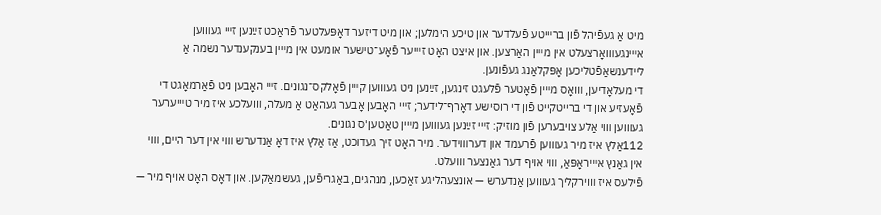מיט אַ געפֿיהל פֿון ברײיטע פֿעלדער און טיכע הימלען; און מיט דיזער דאָפּעלטער פֿראַכט זײַנען זײי געװוען אײינגעװואָרצעלט אין מײין האַרצען. און איצט האָט זײיער פֿאָע־טישער אומעט אין מײין בענקענדער נשמה אַ ליידענשאַפֿטליכען אָפּקלאַנג געפֿונען.
די מעלאָדיען, װואָס מײין פֿאָטער פֿלעגט זינגען, זײַנען ניט געװוען קײין פֿאָלקס־נגונים. זײי האָבען ניט פֿאַרמאָגט די פֿאָעזיע און די ברייטקייט פֿון די רוסישע דאָרף־לידער; זײי האָבען אָבער געהאַט אַ מעלה, װועלכע איז מיר טײיערער געװוען װוי אַלע צויבערען פֿון מוזיק: זײי זײַנען געװוען מײין טאַטען'ס נגונים.
112אַלץ איז מיר געװוען פֿרעמד און דערװוידער. מיר האָט זיך געדוכט, אַז אַלץ איז דאָ אַנדערש װוי אין דער היים, װוי אין גאַנץ אײיראָפּאַ, װוי אויף דער גאַנצער װועלט.
פֿילעס איז װוירקליך געװוען אַנדערש — אונצעהליגע זאַכען, מנהגים, באַגריפֿען, געשמאַקען. און דאָס האָט אויף מיר —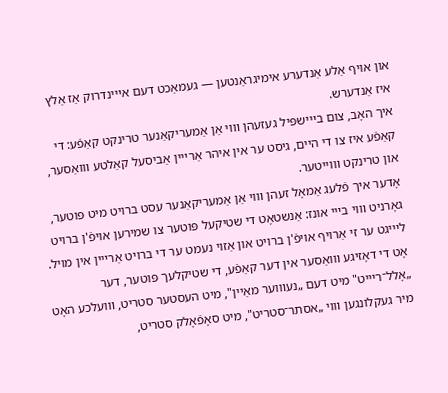און אויף אַלע אַנדערע אימיגראַנטען — געמאַכט דעם אײינדרוק אַז אַלץ איז אַנדערש.
איך האָב, צום בײישפּיל געזעהן װוי אַן אַמעריקאַנער טרינקט קאַפֿע: די קאַפֿע איז צו די היים, גיסט ער אין איהר אַרײין אַביסעל קאַלטע װואַסער, און טרינקט װוייטער.
אָדער איך פֿלעג אַמאָל זעהן װוי אַן אַמעריקאַנער עסט ברויט מיט פּוטער, גאָרניט װוי בײי אונז: אַנשטאָט די שטיקעל פּוטער צו שמירען אויפֿ'ן ברויט לײיגט ער זי אַרויף אויפֿ'ן ברויט און אַזוי נעמט ער די ברויט אַרײין אין מויל.
אָט די דאָזיגע װואַסער אין דער קאַפֿע, די שטיקלעך פּוטער, דער „אָלל־רײיט" מיט דעם „נעװוער מאַיין", מיט העסטער סטריט, װועלכע האָט מיר געקלונגען װוי „אסתר־סטריט", מיט סאָפֿאָלק סטריט,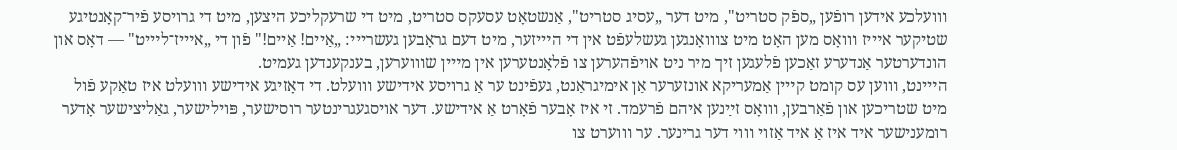װועלכע אידען רופֿען „ספֿק סטריט", מיט דער „עסיג סטריט", אַנשטאָט עסעקס סטריט, מיט די שרעקליכע היצען, מיט די גרויסע פֿיר־קאָנטיגע שטיקער אײיז װואָס מען האָט מיט צװואָנגען געשלעפֿט אין די הײיזער, מיט דעם גראָבען געשרייי: „אַיים! אַיים!" פֿון די „אײיז־לײיט" — דאָס און הונדערטער אַנדערע זאַכען פֿלעגען זיך מיר ניט אויפֿהערען צו פֿלאָנטערען אין מײין שװוערען, בענקענדען געמיט.
הײינט, װוען עס קומט קײין אַמעריקא אונזערער אַן אימיגראַנט, געפֿינט ער אַ גרויסע אידישע װועלט. די דאָזיגע אידישע װועלט איז טאַקע פֿול מיט שטריכען און פֿאַרבען, װואָס זײַנען איהם פֿרעמד. זי איז אָבער פֿאָרט אַ אידישע. דער אויסגעגרינטער רוסישער, פּוילישער, גאַליצישער אָדער רומענישער איד איז אַ איד אַזוי װוי דער גרינער. ער װוערט צו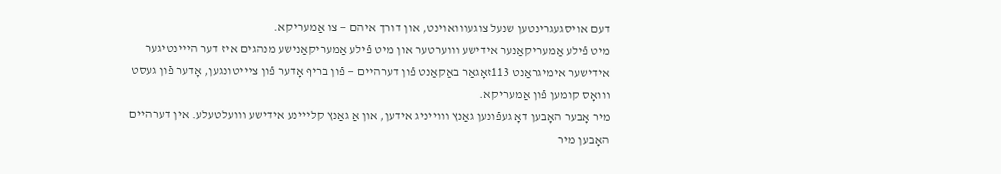דעם אויסגעגרינטען שנעל צוגעװואוינט, און דורך איהם — צו אַמעריקא.
מיט פֿילע אַמעריקאַנער אידישע װוערטער און מיט פֿילע אַמעריקאַנישע מנהגים איז דער הײינטיגער אידישער אימיגראַנט 113זאָגאַר באַקאַנט פֿון דערהיים — פֿון בריף אָדער פֿון צײיטונגען, אָדער פֿון געסט װואָס קומען פֿון אַמעריקא.
מיר אָבער האָבען דאָ געפֿונען גאַנץ װוייניג אידען, און אַ גאַנץ קלײינע אידישע װועלטעלע. אין דערהיים האָבען מיר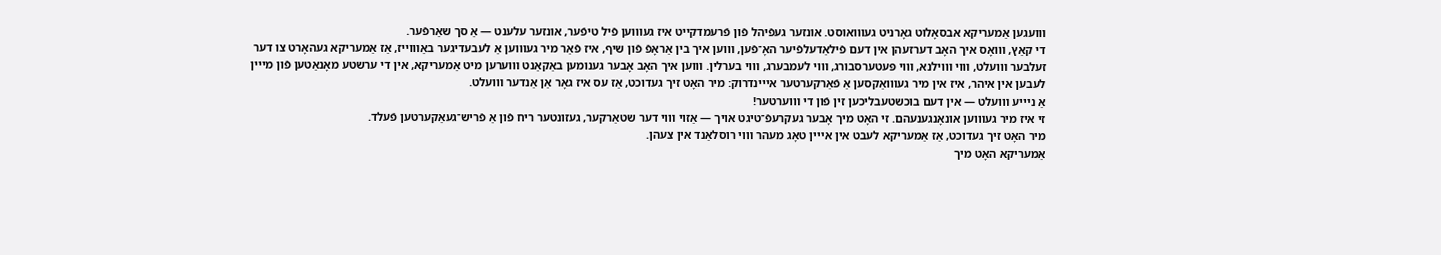װועגען אַמעריקא אבסאָלוט גאָרניט געװואוסט. אונזער געפֿיהל פֿון פֿרעמדקייט איז געװוען פֿיל טיפֿער, אונזער עלענט — אַ סך שאַרפֿער.
די קאַץ, װואָס איך האָב דערזעהן אין דעם פֿילאַדעלפֿיער האָ־פֿען, װוען איך בין אַראָפֿ פֿון שיף, איז פֿאַר מיר געװוען אַ לעבעדיגער באַװוייז, אַז אַמעריקא געהאָרט צו דער זעלבער װועלט, װוי װוילנא, װוי פּעטערסבורג, װוי לעמבערג, װוי בערלין. װוען איך האָב אָבער גענומען באַקאַנט װוערען מיט אַמעריקא, אין די ערשטע מאָנאַטען פֿון מײין לעבען אין איהר, איז אין מיר געװואַקסען אַ פֿאַרקערטער אײינדרוק: מיר האָט זיך געדוכט, אַז עס איז גאָר אַן אַנדער װועלט.
אַ נײיע װועלט — אין דעם בוכשטעבליכען זין פֿון די װוערטער!
זי איז מיר געװוען אונאָנגענעהם. זי האָט מיך אָבער געקרעפֿ־טיגט אויך — אַזוי װוי דער שטאַרקער, געזונטער ריח פֿון אַ פֿריש־געאַקערטען פֿעלד.
מיר האָט זיך געדוכט, אַז אַמעריקא לעבט אין אײין טאָג מעהר װוי רוסלאַנד אין צעהן.
אַמעריקא האָט מיך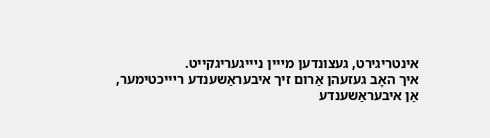אינטריגירט, געצונדען מײין נײיגעריגקייט.
איך האָב געזעהן אַרום זיך איבעראַשענדע רײיכטימער, אַן איבעראַשענדע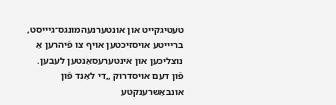טעטיגקייט און אונטערנעהמונגס־גײיסט, ברײיטע אויסזיכטען אויף צו פֿיהרען אַ נוצליכען און אינטערעסאַנטען לעבען.
פֿון דעם אויסדרוק „די לאַנד פֿון אונבאַשרענקטע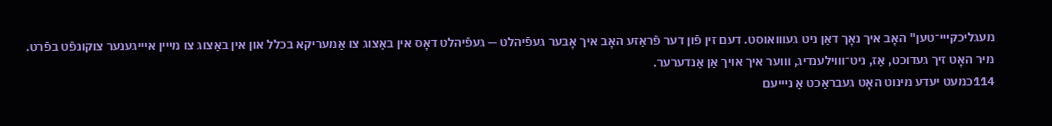מעגליכקײי־טען" האָב איך נאָך דאַן ניט געװואוסט. דעם זין פֿון דער פֿראַזע האָב איך אָבער געפֿיהלט — געפֿיהלט דאָס אין באַצוג צו אַמעריקא בכלל און אין באַצוג צו מײין אײיגענער צוקונפֿט בפֿרט.
מיר האָט זיך געדוכט, אַז, ניט־װוילענדיג, װוער איך אויך אַן אַנדערער.
114כמעט יעדע מינוט האָט געבראַכט אַ נײיעם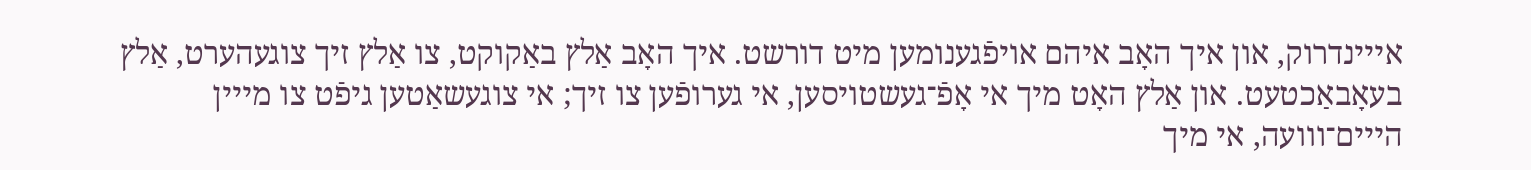אײינדרוק, און איך האָב איהם אויפֿגענומען מיט דורשט. איך האָב אַלץ באַקוקט, צו אַלץ זיך צוגעהערט, אַלץ בעאָבאַכטעט. און אַלץ האָט מיך אי אָפֿ־געשטויסען, אי גערופֿען צו זיך; אי צוגעשאַטען גיפֿט צו מײין הײים־װועה, אי מיך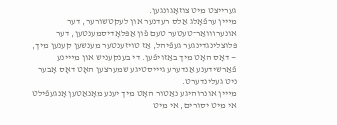גערייצט מיט צוזאָגונגען.
מײין ערפֿאָלג אַלס רעדנער און לעקטשורער, דער אונערװואַר־טעטער טעם פֿון אַפּלאָדיסמענטען, דער פּלוצלינגדינגער געפֿיהל, אַז טויזענטער מענשען קענען מיך, — דאָס האָט מיך באַזויפֿען. די בענקעניש און מײינע פֿאַרשידענע אַנדערע גײיסטיגע שמערצען האָט דאָס אָבער ניט געלינדערט.
מײין אונרוהיגע נאַטור האָט מיך יענע מאָנאַטען אָנגעפֿילט אי מיט יסורים, אי מיט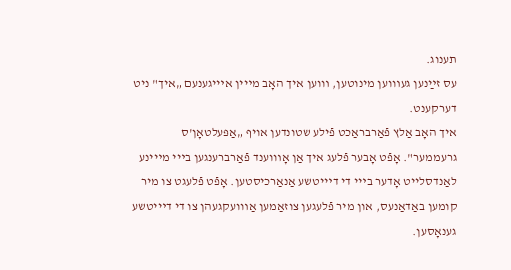תענוג.
עס זײַנען געװוען מינוטען, װוען איך האָב מײין אײיגענעם „איך" ניט דערקענט.
איך האָב אַלץ פֿאַרבראַכט פֿילע שטונדען אויף „אַפּעלטאָן'ס גרעממער". אָפֿט אָבער פֿלעג איך אַן אָװוענד פֿאַרברענגען בײי מײינע לאַנדסלייט אָדער בײי די דײיטשע אַנאַרכיסטען. אָפֿט פֿלעגט צו מיר קומען באַדאַנעס, און מיר פֿלעגען צוזאַמען אַװועקגעהן צו די דײיטשע גענאָסען.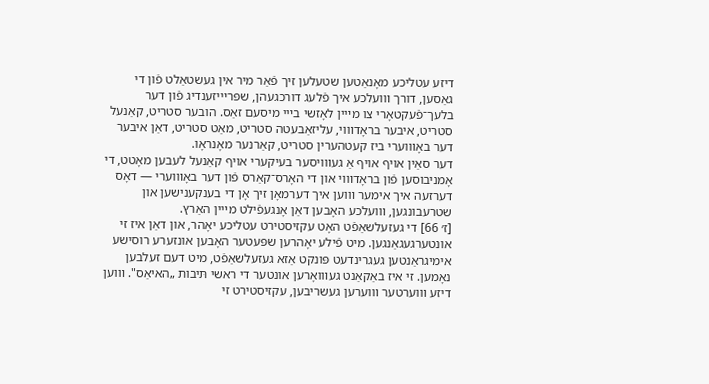דיזע עטליכע מאָנאַטען שטעלען זיך פֿאַר מיר אין געשטאַלט פֿון די גאַסען, דורך װועלכע איך פֿלעג דורכגעהן, שפּרײיזענדיג פֿון דער בלעך־פֿעקטאָרי צו מײין לאָזשי בײי מיסעם זאַס. הובער סטריט, קאַנעל סטריט, איבער בראָדװוי, עליזאַבעטה סטריט, מאַט סטריט, דאַן איבער דער באָװוערי ביז קעטהערין סטריט, קאַרנער מאָנראָו.
דער סאַין אויף אויף אַ געװויסער בעיקערי אויף קאַנעל לעבען מאָטט, די אָמניבוסען פֿון בראָדװוי און די האָרס־קאַרס פֿון דער באָװוערי — דאָס דערזעה איך אימער װוען איך דערמאָן זיך אָן די בענקענישען און שטרעבונגען, װועלכע האָבען דאַן אָנגעפֿילט מײין האַרץ.
[ז׳ 66] די געזעלשאַפֿט האָט עקזיסטירט עטליכע יאָהר, און דאַן איז זי אונטערגעגאַנגען. מיט פֿילע יאָהרען שפּעטער האָבען אונזערע רוסישע אימיגראַנטען געגרינדעט פּונקט אַזא געזעלשאַפֿט, מיט דעם זעלבען נאָמען. זי איז באַקאַנט געװואָרען אונטער די ראשי תּיבות „האיאַס". װוען דיזע װוערטער װוערען געשריבען, עקזיסטירט זי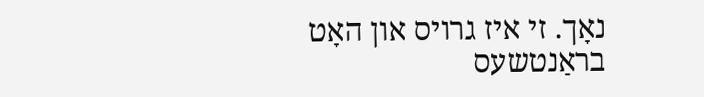נאָך. זי איז גרויס און האָט בראַנטשעס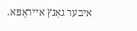איבער גאַנץ אײראָפּא.